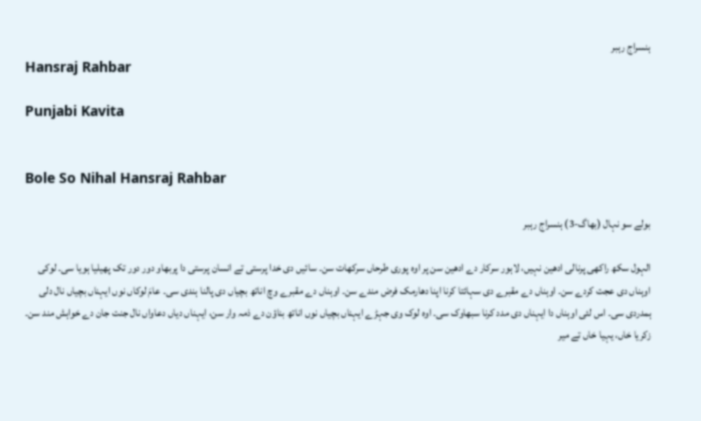ہنسراج رہبر
Hansraj Rahbar

Punjabi Kavita


Bole So Nihal Hansraj Rahbar

بولے سو نہال (بھاگ-3) ہنسراج رہبر

الہول سکھ راکھی پرنالی ادھین نہیں، لاہور سرکار دے ادھین سن پر اوہ پوری طرحاں سرکھات سن۔ سائیں دی خدا پرستی تے انسان پرستی دا پربھاو دور دور تک پھیلیا ہویا سی۔ لوکی اوہناں دی عجت کردے سن۔ اوہناں دے مقبرے دی سہائتا کرنا اپنا دھارمک فرض مندے سن۔ اوہناں دے مقبرے وچ اناتھ بچیاں دی پالنا ہندی سی۔ عامَ لوکاں نوں ایہناں بچیاں نال دلی ہمدردی سی۔ اس لئی اوہناں دا ایہناں دی مدد کرنا سبھاوک سی۔ اوہ لوک وی جہڑے ایہناں بچیاں نوں اناتھ بناؤن دے ذمہ وار سن، ایہناں دیاں دعاواں نال جنت جان دے خواہش مند سن۔ زکریا خاں، یہیا خاں تے میر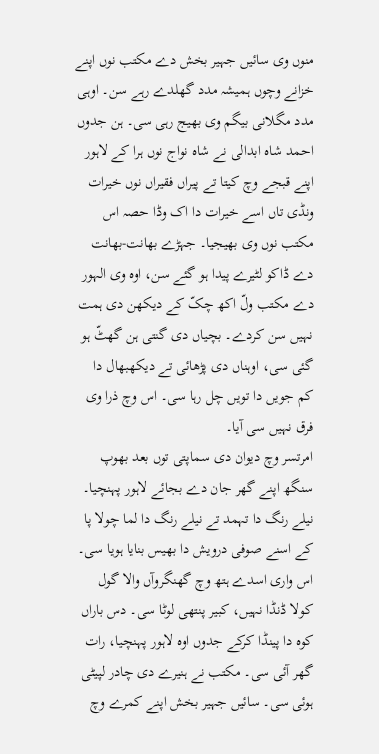منوں وی سائیں جہیر بخش دے مکتب نوں اپنے خزانے وچوں ہمیشہ مدد گھلدے رہے سن۔ اوہی مدد مگلانی بیگم وی بھیج رہی سی۔ ہن جدوں احمد شاہ ابدالی نے شاہ نواج نوں ہرا کے لاہور اپنے قبجے وچ کیتا تے پیراں فقیراں نوں خیرات ونڈی تاں اسے خیرات دا اک وڈا حصہ اس مکتب نوں وی بھیجیا۔ جہڑے بھانت-بھانت دے ڈاکو لٹیرے پیدا ہو گئے سن، اوہ وی الہور دے مکتب ولّ اکھ چکّ کے دیکھن دی ہمت نہیں سن کردے۔ بچیاں دی گنتی ہن گھٹّ ہو گئی سی، اوہناں دی پڑھائی تے دیکھبھال دا کم جویں دا تویں چل رہا سی۔ اس وچ ذرا وی فرق نہیں سی آیا۔
امرتسر وچ دیوان دی سماپتی توں بعد بھوپ سنگھ اپنے گھر جان دے بجائے لاہور پہنچیا۔ نیلے رنگ دا تہمد تے نیلے رنگ دا لما چولا پا کے اسنے صوفی درویش دا بھیس بنایا ہویا سی۔ اس واری اسدے ہتھ وچ گھنگروآں والا گول کولا ڈنڈا نہیں، کبیر پنتھی لوٹا سی۔ دس باراں کوہ دا پینڈا کرکے جدوں اوہ لاہور پہنچیا، رات گھر آئی سی۔ مکتب نے ہنیرے دی چادر لپیٹی ہوئی سی۔ سائیں جہیر بخش اپنے کمرے وچ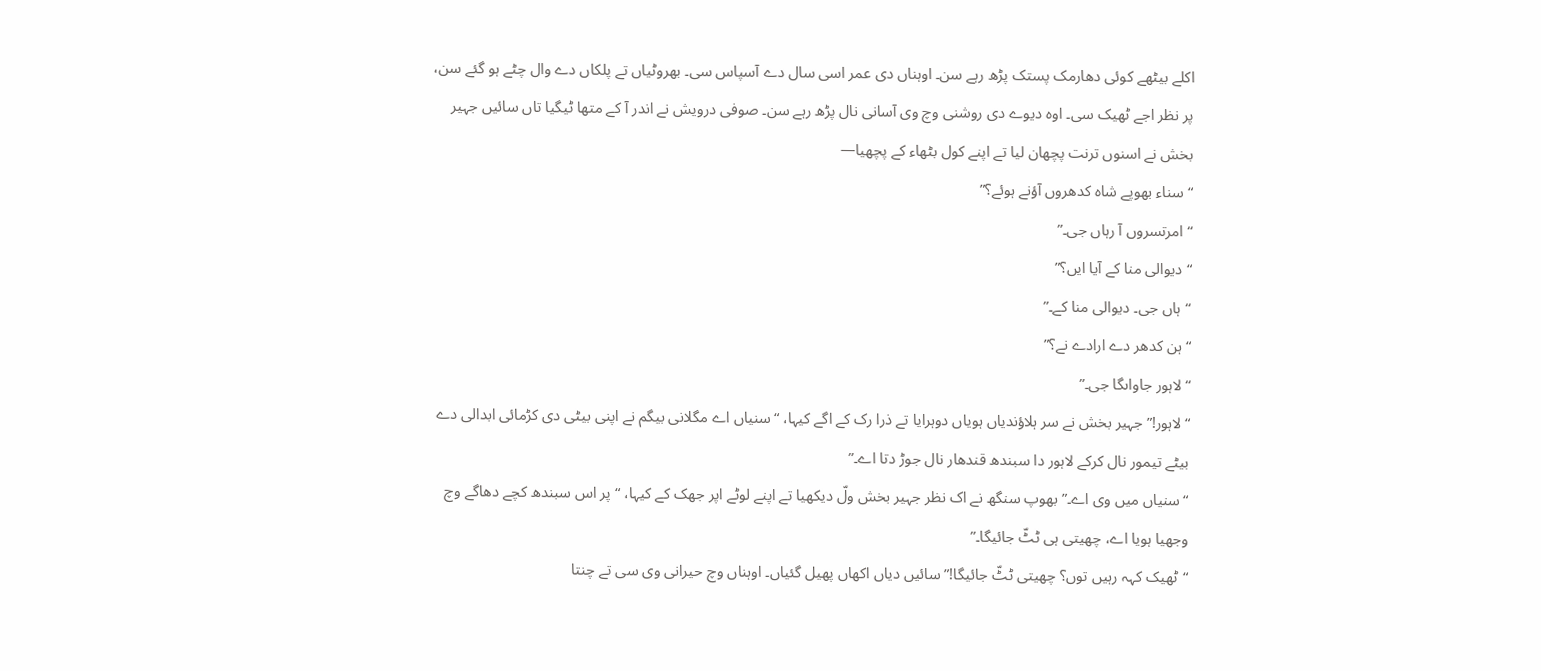اکلے بیٹھے کوئی دھارمک پستک پڑھ رہے سن۔ اوہناں دی عمر اسی سال دے آسپاس سی۔ بھروٹیاں تے پلکاں دے وال چٹے ہو گئے سن، پر نظر اجے ٹھیک سی۔ اوہ دیوے دی روشنی وچ وی آسانی نال پڑھ رہے سن۔ صوفی درویش نے اندر آ کے متھا ٹیگیا تاں سائیں جہیر بخش نے اسنوں ترنت پچھان لیا تے اپنے کول بٹھاء کے پچھیا—
“سناء بھوپے شاہ کدھروں آؤنے ہوئے؟”
“امرتسروں آ رہاں جی۔”
“دیوالی منا کے آیا ایں؟”
“ہاں جی۔ دیوالی منا کے۔”
“ہن کدھر دے ارادے نے؟”
“لاہور جاواںگا جی۔”
“لاہور!” جہیر بخش نے سر ہلاؤندیاں ہویاں دوہرایا تے ذرا رک کے اگے کیہا، “سنیاں اے مگلانی بیگم نے اپنی بیٹی دی کڑمائی ابدالی دے بیٹے تیمور نال کرکے لاہور دا سبندھ قندھار نال جوڑ دتا اے۔”
“سنیاں میں وی اے۔” بھوپ سنگھ نے اک نظر جہیر بخش ولّ دیکھیا تے اپنے لوٹے اپر جھک کے کیہا، “پر اس سبندھ کچے دھاگے وچ وجھیا ہویا اے، چھیتی ہی ٹٹّ جائیگا۔”
“ٹھیک کہہ رہیں توں؟ چھیتی ٹٹّ جائیگا!” سائیں دیاں اکھاں پھیل گئیاں۔ اوہناں وچ حیرانی وی سی تے چنتا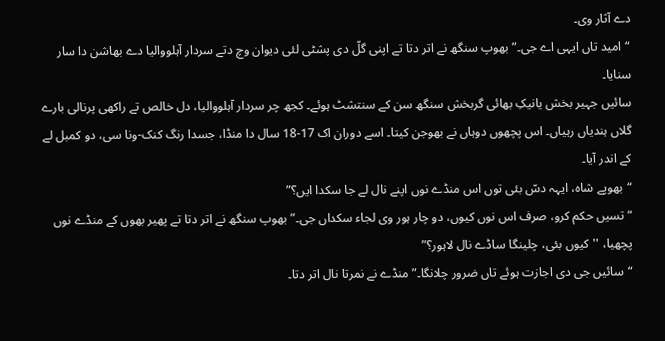دے آثار وی۔
“امید تاں ایہی اے جی۔” بھوپ سنگھ نے اتر دتا تے اپنی گلّ دی پشٹی لئی دیوان وچ دتے سردار آہلووالیا دے بھاشن دا سار سنایا۔
سائیں جہیر بخش یانیکِ بھائی گربخش سنگھ سن کے سنتشٹ ہوئے۔ کجھ چر سردار آہلووالیا، دل خالص تے راکھی پرنالی بارے گلاں ہندیاں رہیاں۔ اس پچھوں دوہاں نے بھوجن کیتا۔ اسے دوران اک 17-18 سال دا منڈا، جسدا رنگ کنک-ونا سی، دو کمبل لے کے اندر آیا۔
“بھوپے شاہ، ایہہ دسّ بئی توں اس منڈے نوں اپنے نال لے جا سکدا ایں؟”
“تسیں حکم کرو، صرف اس نوں کیوں، دو چار ہور وی لجاء سکداں جی۔” بھوپ سنگھ نے اتر دتا تے پھیر بھوں کے منڈے نوں پچھیا، ''کیوں بئی، چلینگا ساڈے نال لاہور؟”
“سائیں جی دی اجازت ہوئے تاں ضرور چلانگا۔” منڈے نے نمرتا نال اتر دتا۔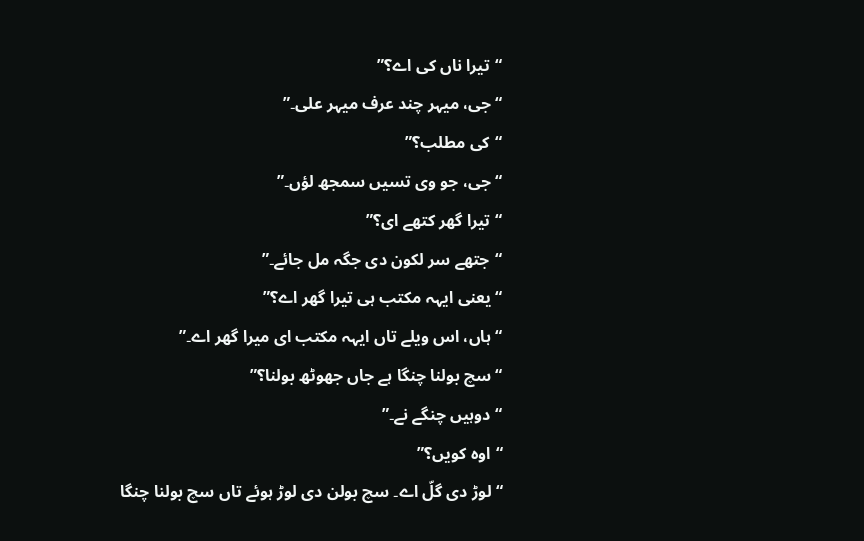“تیرا ناں کی اے؟”
“جی، میہر چند عرف میہر علی۔”
“کی مطلب؟”
“جی، جو وی تسیں سمجھ لؤں۔”
“تیرا گھر کتھے ای؟”
“جتھے سر لکون دی جگہ مل جائے۔”
“یعنی ایہہ مکتب ہی تیرا گھر اے؟”
“ہاں، اس ویلے تاں ایہہ مکتب ای میرا گھر اے۔”
“سچ بولنا چنگا ہے جاں جھوٹھ بولنا؟”
“دوہیں چنگے نے۔”
“اوہ کویں؟”
“لوڑ دی گلّ اے۔ سچ بولن دی لوڑ ہوئے تاں سچ بولنا چنگا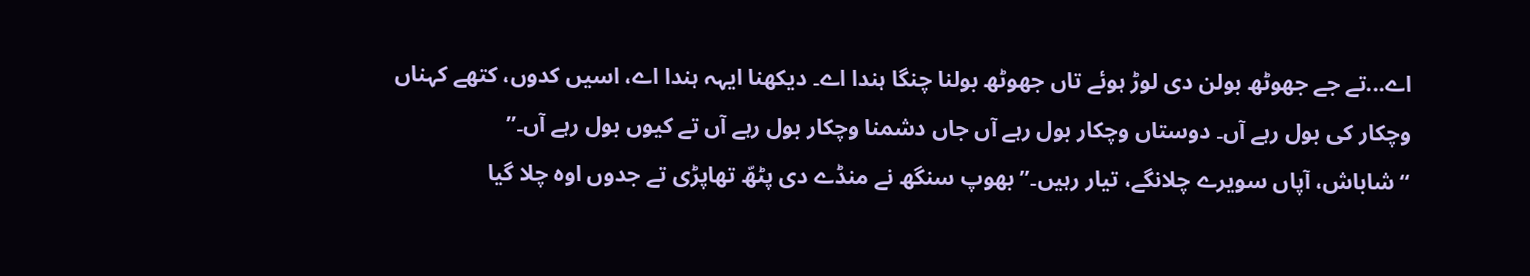اے...تے جے جھوٹھ بولن دی لوڑ ہوئے تاں جھوٹھ بولنا چنگا ہندا اے۔ دیکھنا ایہہ ہندا اے، اسیں کدوں، کتھے کہناں وچکار کی بول رہے آں۔ دوستاں وچکار بول رہے آں جاں دشمنا وچکار بول رہے آں تے کیوں بول رہے آں۔”
“شاباش، آپاں سویرے چلانگے، تیار رہیں۔” بھوپ سنگھ نے منڈے دی پٹھّ تھاپڑی تے جدوں اوہ چلا گیا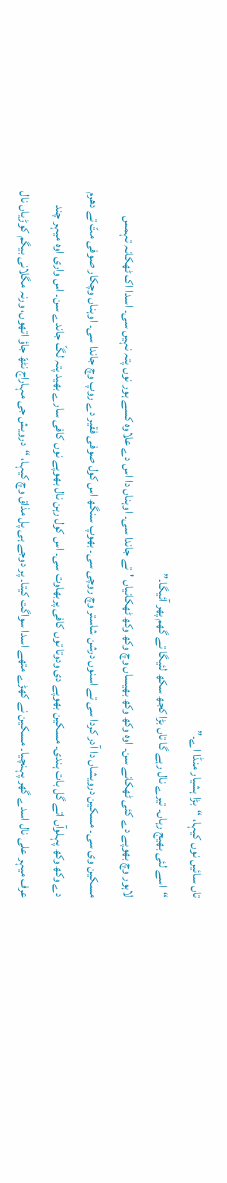تاں سائیں نوں کیہا، “بڑا ہشیار منڈا اے۔”
“اسے لئی بھیج رہاں۔ تیرے نال رہے گا تاں بڑا کجھ سکھ لئیگا تے گھم پھر آئیگا۔”
لاہور وچ بھوپے دے کئی ٹھکانے سن۔ اوہ وکھ وکھ بھیساں وچ وکھ وکھ ٹھکانیاں 'تے جاندا سی۔ اوہناں دا اس دے علاوہ کسے ہور نوں پتہ نہیں سی۔ اسدا اک ٹھکانہ تہمس مسکین وی سی۔ مسکین درویشاں دا آدر کردا سی تے اسنوں درشن شاستر وچ روچی سی۔ بھوپ سنگھ اس کول صوفی فقیر دے روپ وچ جاندا سی۔ اوہناں وچکار صوفی متّ تے دھرم دے وکھ وکھ پہلوآں اتے گل بات ہندی۔ مسکین بھوپے دی ودوتا توں کافی پربھاوت سی۔ اس کول رہن نال بھوپے نوں کافی سارے بھید پتہ لگّ جاندے سن۔ اس واری اوہ میہر چند عرف میہر علی نال اسدے گھر پہنچیا۔ مسکین نے کھڑے متھے اسدا سواگت کیتا۔ پر دوجے ہی پل مذاق وچ کیہا، “درویش جی مہاراج نٹھّ جاؤ اتھوں، ورنہ مگلانی بیگم کوڑیاں نال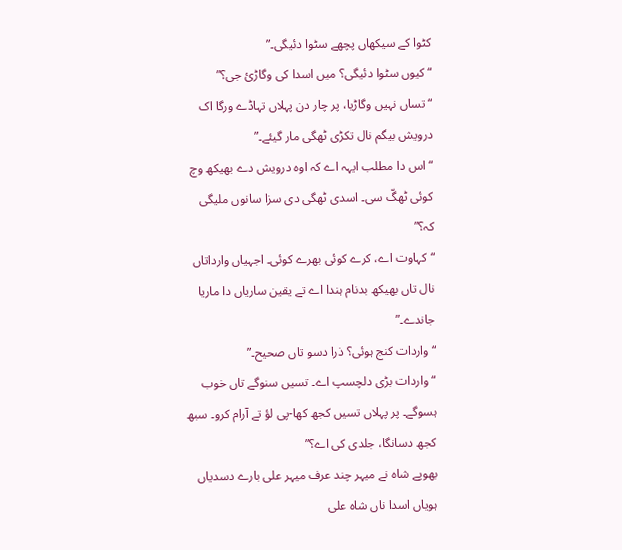کٹوا کے سیکھاں پچھے سٹوا دئیگی۔”
“کیوں سٹوا دئیگی؟ میں اسدا کی وگاڑئ جی؟”
“تساں نہیں وگاڑیا، پر چار دن پہلاں تہاڈے ورگا اک درویش بیگم نال تکڑی ٹھگی مار گیئے۔”
“اس دا مطلب ایہہ اے کہ اوہ درویش دے بھیکھ وچ کوئی ٹھگّ سی۔ اسدی ٹھگی دی سزا سانوں ملیگی کہ؟”
“کہاوت اے، کرے کوئی بھرے کوئی۔ اجہیاں وارداتاں نال تاں بھیکھ بدنام ہندا اے تے یقین ساریاں دا ماریا جاندے۔”
“واردات کنج ہوئی؟ ذرا دسو تاں صحیح۔”
“واردات بڑی دلچسپ اے۔ تسیں سنوگے تاں خوب ہسوگے۔ پر پہلاں تسیں کجھ کھا-پی لؤ تے آرام کرو۔ سبھ کجھ دسانگا، جلدی کی اے؟”
بھوپے شاہ نے میہر چند عرف میہر علی بارے دسدیاں ہویاں اسدا ناں شاہ علی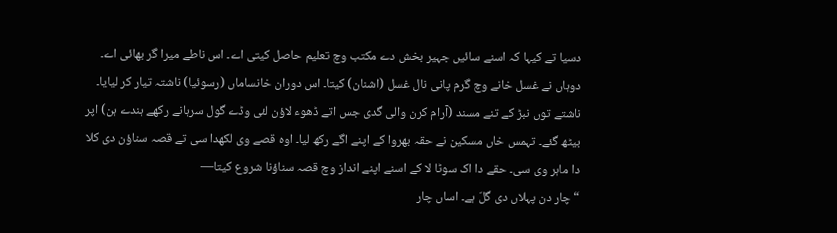دسیا تے کیہا کہ اسنے سائیں جہیر بخش دے مکتب وچ تعلیم حاصل کیتی اے۔ اس ناطے میرا گر بھائی اے۔ دوہاں نے غسل خانے وچ گرم پانی نال غسل (اشنان) کیتا۔ اس دوران خانساماں (رسوئیا) ناشتہ تیار کر لیایا۔ ناشتے توں نبڑ کے تنے مسند (آرام کرن والی گدی جس اتے ڈھوء لاؤن لئی وڈے گول سرہانے رکھے ہندے ہن) اپر بیٹھ گئے۔ تہمس خاں مسکین نے حقہ بھروا کے اپنے اگے رکھ لیا۔ اوہ قصے وی لکھدا سی تے قصہ سناؤن دی کلا دا ماہر وی سی۔ حقے دا اک سوٹا لا کے اسنے اپنے انداز وچ قصہ سناؤنا شروع کیتا—
“چار دن پہلاں دی گلّ ہے۔ اساں چار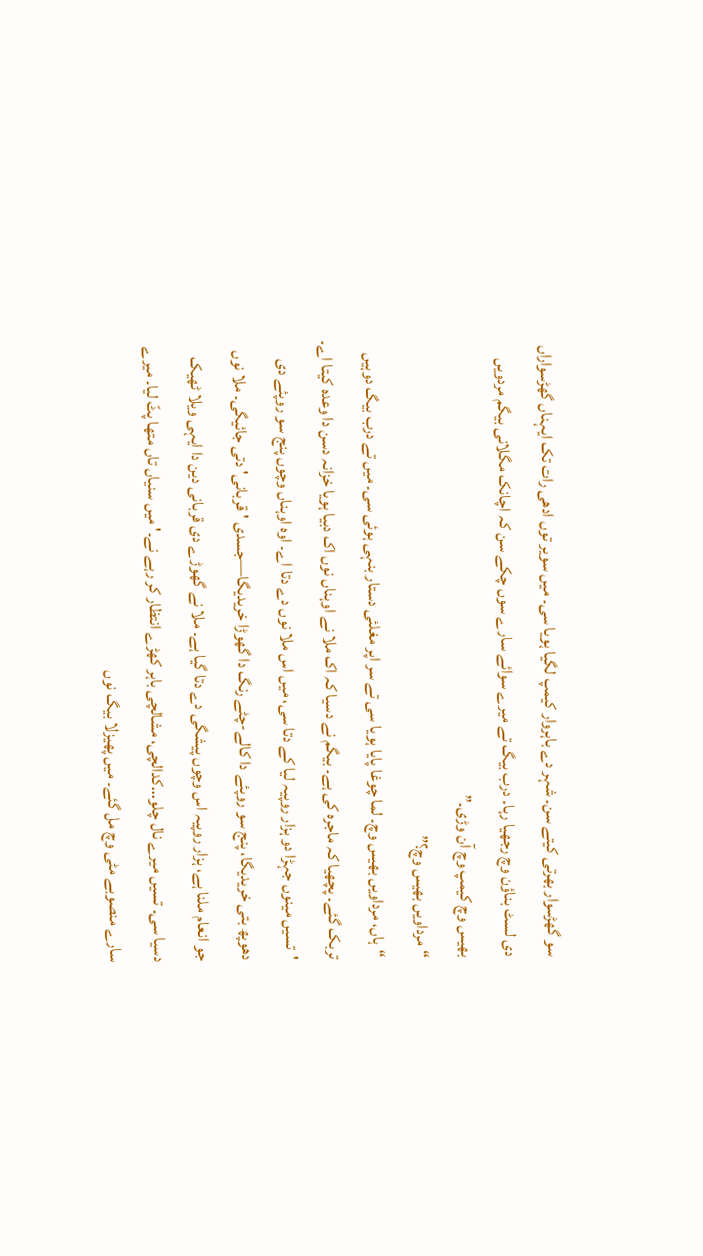سو گھڑسوار بھرتی کیتے سن۔ شہر دے باہروار کیمپ لگیا ہویا سی۔ میں سویر توں ادھی رات تک ایہناں گھڑسواراں دی لسٹ بناؤن وچ رجھیا رہا۔ درب بیگ تے میرے سوائے سارے سوں چکے سن کہ اچانک مگلانی بیگم مردویں بھیس وچ کیمپ وچ آن وڑی۔”
“مرداویں بھیس وچ؟”
“ہاں، مرداویں بھیس وچ۔ لما چوغا پایا ہویا سی تے سر اپر مغلئی دستار بنہی ہوئی سی۔ میں تے درب بیگ دوہیں تربک گئے۔ پچھیا کہ ماجرہ کی ہے۔ بیگم نے دسیا کہ اک ملا نے اوہناں نوں اک دبیا ہویا خزانہ دسن دا وعدہ کیتا اے۔ 'تسیں مینوں جہڑا دو ہزار روپیہ لیا کے دتا سی، میں اس ملا نوں دے دتا اے۔ اوہ اوہناں وچوں پنج سو روپئے دی دھوپھ بتی خریدیگا، پنج سو روپئے دا کالے-چٹے رنگ دا گھوڑا خریدیگا—جسدی 'قربانی' دتی جائیگی۔ ملا نوں جو انعام ملنا ہے، ہزار روپیہ اس وچوں پیشگی دے دتا گیا ہے۔ ملا نے گھوڑے دی قربانی دین دا ایہی ویلا ٹھیک دسیا سی۔ تسیں میرے نال چلو...کدالچی، مشالچی باہر کھڑے انتظار کر رہے نے۔' میں سنیاں تاں متھا پٹّ لیا۔ میرے سارے منصوبے مٹی وچ مل گئے۔ میں پھیزلا بیگ نوں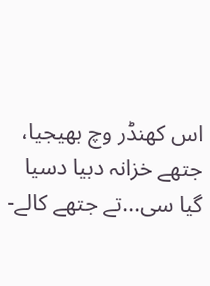اس کھنڈر وچ بھیجیا، جتھے خزانہ دبیا دسیا گیا سی...تے جتھے کالے-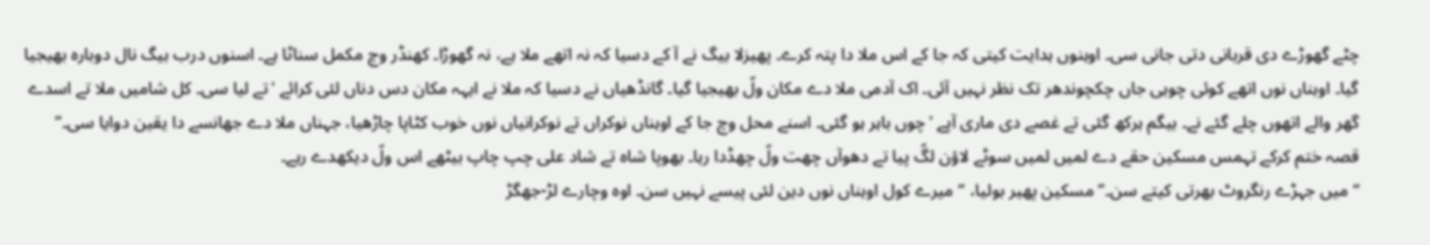چٹے گھوڑے دی قربانی دتی جانی سی۔ اوہنوں ہدایت کیتی کہ جا کے اس ملا دا پتہ کرے۔ پھیزلا بیگ نے آ کے دسیا کہ نہ اتھے ملا ہے، نہ گھوڑا۔ کھنڈر وچ مکمل سناٹا ہے۔ اسنوں درب بیگ نال دوبارہ بھیجیا گیا۔ اوہناں نوں اتھے کوئی چوہی جاں چکچوندھر تک نظر نہیں آئی۔ اک آدمی ملا دے مکان ولّ بھیجیا گیا۔ گانڈھیاں نے دسیا کہ ملا نے ایہہ مکان دس دناں لئی کرائے 'تے لیا سی۔ کل شامیں ملا تے اسدے گھر والے اتھوں چلے گئے نے۔ بیگم ہرکھ گئی تے غصے دی ماری آپے 'چوں باہر ہو گئی۔ اسنے محل وچ جا کے اوہناں نوکراں تے نوکرانیاں نوں خوب کٹاپا چاڑھیا، جہناں ملا دے جھانسے دا یقین دوایا سی۔” قصہ ختم کرکے تہمس مسکین حقے دے لمیں لمیں سوٹے لاؤن لگّ پیا تے دھوآں چھت ولّ چھڈدا رہا۔ بھوپا شاہ تے شاد علی چپ چاپ بیٹھے اس ولّ دیکھدے رہے۔
“میں جہڑے رنگروٹ بھرتی کیتے سن۔” مسکین پھیر بولیا، “میرے کول اوہناں نوں دین لئی پیسے نہیں سن۔ اوہ وچارے لڑ-جھگڑ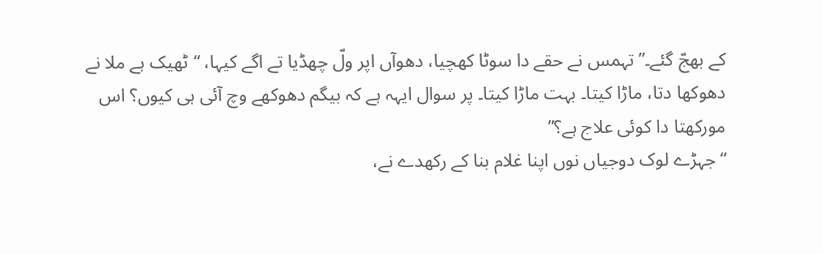کے بھجّ گئے۔” تہمس نے حقے دا سوٹا کھچیا، دھوآں اپر ولّ چھڈیا تے اگے کیہا، “ٹھیک ہے ملا نے دھوکھا دتا، ماڑا کیتا۔ بہت ماڑا کیتا۔ پر سوال ایہہ ہے کہ بیگم دھوکھے وچ آئی ہی کیوں؟ اس مورکھتا دا کوئی علاج ہے؟”
“جہڑے لوک دوجیاں نوں اپنا غلام بنا کے رکھدے نے،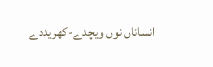انساناں نوں ویچدے-کھریددے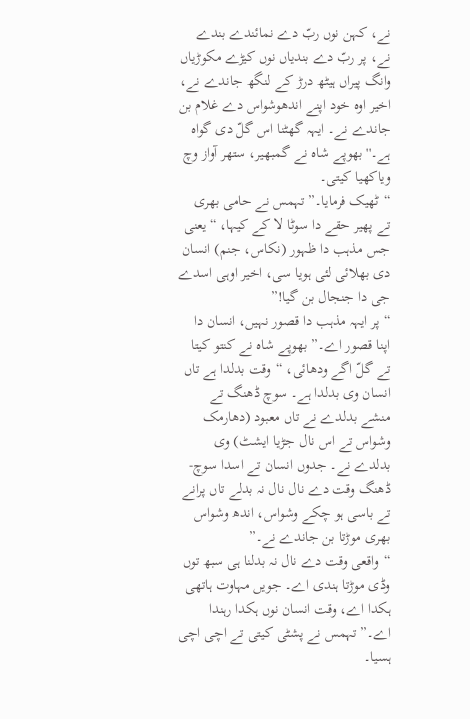نے، کہن نوں ربّ دے نمائندے بندے نے، پر ربّ دے بندیاں نوں کیڑے مکوڑیاں وانگ پیراں ہیٹھ درڑ کے لنگھ جاندے نے، اخیر اوہ خود اپنے اندھوشواس دے غلام بن جاندے نے۔ ایہہ گھٹنا اس گلّ دی گواہ ہے۔'' بھوپے شاہ نے گمبھیر، ستھر آواز وچ ویاکھیا کیتی۔
“ٹھیک فرمایا۔” تہمس نے حامی بھری تے پھیر حقے دا سوٹا لا کے کیہا، “یعنی جس مذہب دا ظہور (نکاس، جنم) انسان دی بھلائی لئی ہویا سی، اخیر اوہی اسدے جی دا جنجال بن گیا!”
“پر ایہہ مذہب دا قصور نہیں، انسان دا اپنا قصور اے۔” بھوپے شاہ نے کنتو کیتا تے گلّ اگے ودھائی، “وقت بدلدا ہے تاں انسان وی بدلدا ہے۔ سوچ ڈھنگ تے منشے بدلدے نے تاں معبود (دھارمک وشواس تے اس نال جڑیا ایشٹ) وی بدلدے نے۔ جدوں انسان تے اسدا سوچ-ڈھنگ وقت دے نال نال نہ بدلے تاں پرانے تے باسی ہو چکے وشواس، اندھ وشواس بھری موڑتا بن جاندے نے۔”
“واقعی وقت دے نال نہ بدلنا ہی سبھ توں وڈی موڑتا ہندی اے۔ جویں مہاوت ہاتھی ہکدا اے، وقت انسان نوں ہکدا رہندا اے۔” تہمس نے پشٹی کیتی تے اچی اچی ہسیا۔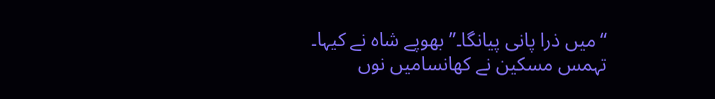“میں ذرا پانی پیانگا۔” بھوپے شاہ نے کیہا۔
تہمس مسکین نے کھانسامیں نوں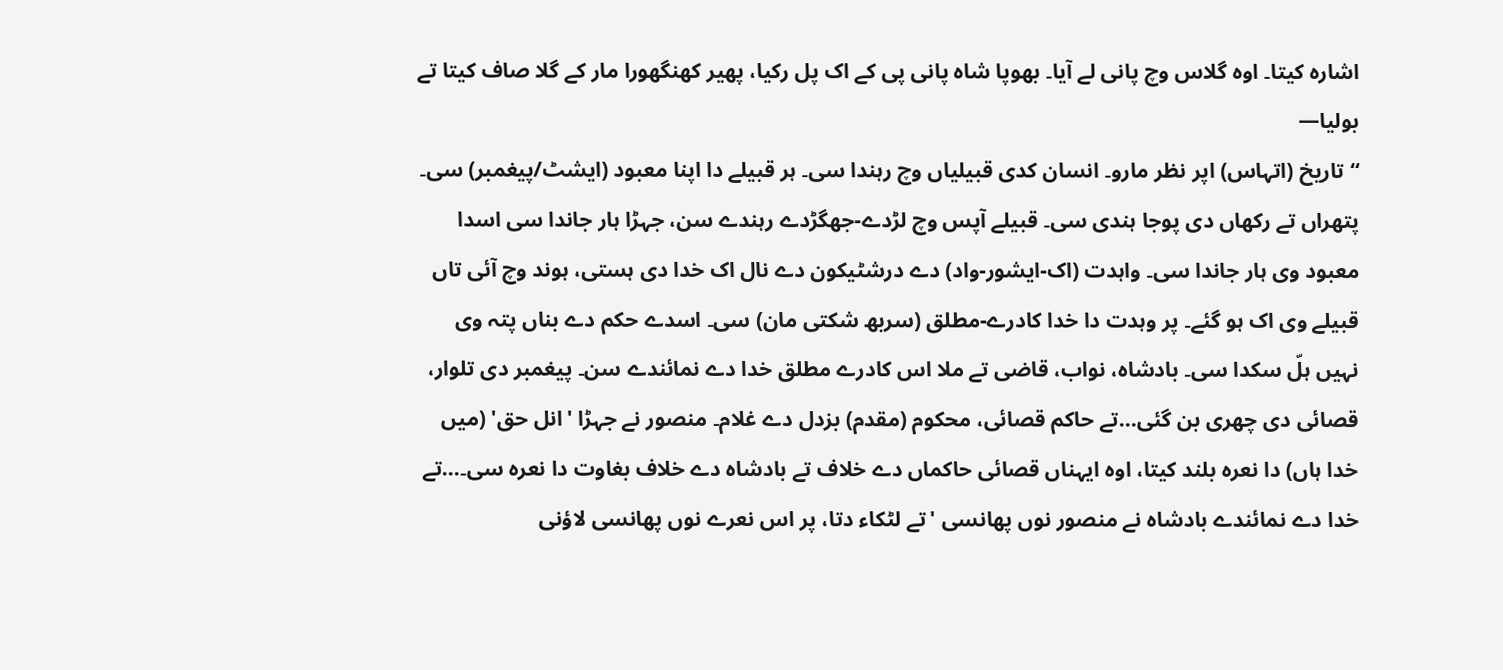اشارہ کیتا۔ اوہ گلاس وچ پانی لے آیا۔ بھوپا شاہ پانی پی کے اک پل رکیا، پھیر کھنگھورا مار کے گلا صاف کیتا تے بولیا—
“تاریخ (اتہاس) اپر نظر مارو۔ انسان کدی قبیلیاں وچ رہندا سی۔ ہر قبیلے دا اپنا معبود (ایشٹ/پیغمبر) سی۔ پتھراں تے رکھاں دی پوجا ہندی سی۔ قبیلے آپس وچ لڑدے-جھگڑدے رہندے سن، جہڑا ہار جاندا سی اسدا معبود وی ہار جاندا سی۔ واہدت (اک-ایشور-واد) دے درشٹیکون دے نال اک خدا دی ہستی، ہوند وچ آئی تاں قبیلے وی اک ہو گئے۔ پر وہدت دا خدا کادرے-مطلق (سربھ شکتی مان) سی۔ اسدے حکم دے بناں پتہ وی نہیں ہلّ سکدا سی۔ بادشاہ، نواب، قاضی تے ملا اس کادرے مطلق خدا دے نمائندے سن۔ پیغمبر دی تلوار، قصائی دی چھری بن گئی...تے حاکم قصائی، محکوم (مقدم) بزدل دے غلام۔ منصور نے جہڑا 'انل حق' (میں خدا ہاں) دا نعرہ بلند کیتا، اوہ ایہناں قصائی حاکماں دے خلاف تے بادشاہ دے خلاف بغاوت دا نعرہ سی۔...تے خدا دے نمائندے بادشاہ نے منصور نوں پھانسی 'تے لٹکاء دتا، پر اس نعرے نوں پھانسی لاؤنی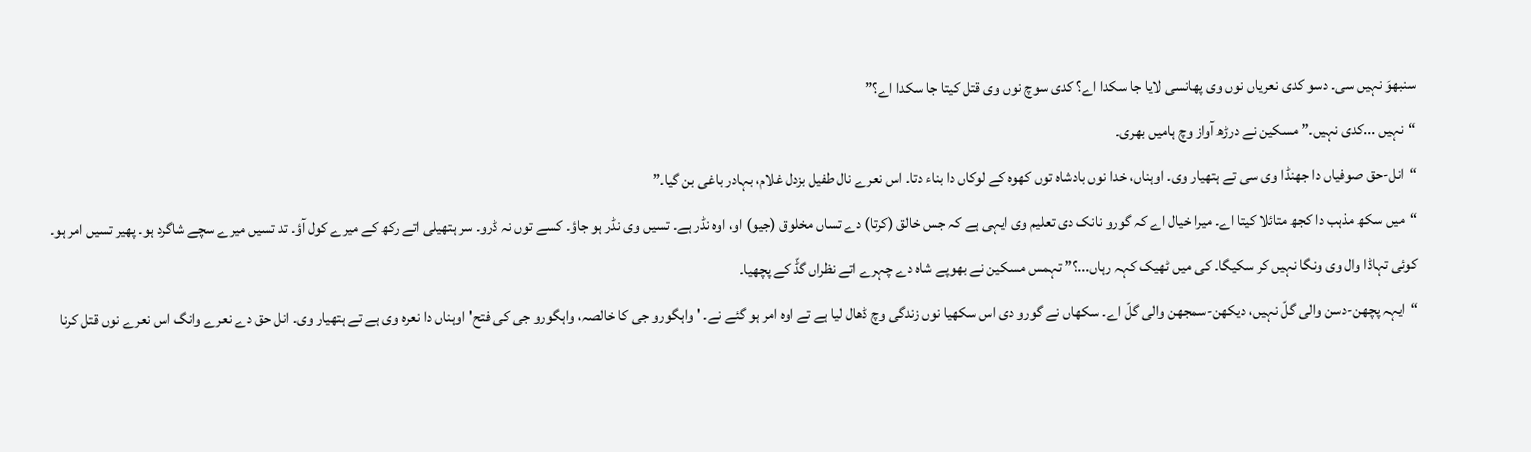سنبھوَ نہیں سی۔ دسو کدی نعریاں نوں وی پھانسی لایا جا سکدا اے؟ کدی سوچ نوں وی قتل کیتا جا سکدا اے؟”
“نہیں ...کدی نہیں۔” مسکین نے درڑھ آواز وچ ہامیں بھری۔
“انل-حق صوفیاں دا جھنڈا وی سی تے ہتھیار وی۔ اوہناں، خدا نوں بادشاہ توں کھوہ کے لوکاں دا بناء دتا۔ اس نعرے نال طفیل بزدل غلام، بہادر باغی بن گیا۔”
“میں سکھ مذہب دا کجھ متائلا کیتا اے۔ میرا خیال اے کہ گورو نانک دی تعلیم وی ایہی ہے کہ جس خالق (کرتا) دے تساں مخلوق (جیو) او، اوہ نڈر ہے۔ تسیں وی نڈر ہو جاؤ۔ کسے توں نہ ڈرو۔ سر ہتھیلی اتے رکھ کے میرے کول آؤ۔ تد تسیں میرے سچے شاگرد ہو۔ پھیر تسیں امر ہو۔ کوئی تہاڈا وال وی ونگا نہیں کر سکیگا۔ کی میں ٹھیک کہہ رہاں...؟” تہمس مسکین نے بھوپے شاہ دے چہرے اتے نظراں گڈّ کے پچھیا۔
“ایہہ پچھن-دسن والی گلّ نہیں، دیکھن-سمجھن والی گلّ اے۔ سکھاں نے گورو دی اس سکھیا نوں زندگی وچ ڈھال لیا ہے تے اوہ امر ہو گئے نے۔ 'واہگورو جی کا خالصہ، واہگورو جی کی فتح' اوہناں دا نعرہ وی ہے تے ہتھیار وی۔ انل حق دے نعرے وانگ اس نعرے نوں قتل کرنا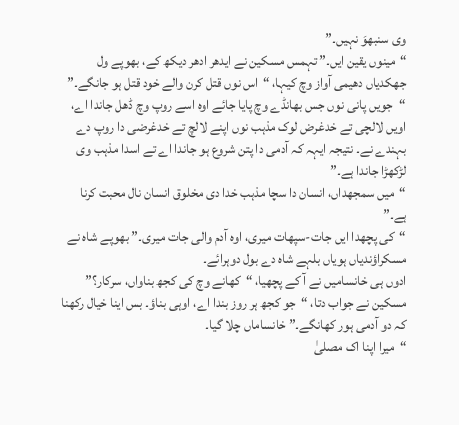وی سنبھوَ نہیں۔”
“مینوں یقین ایں۔” تہمس مسکین نے ایدھر ادھر دیکھ کے، بھوپے ول جھکدیاں دھیمی آواز وچ کیہا، “اس نوں قتل کرن والے خود قتل ہو جانگے۔”
“جویں پانی نوں جس بھانڈے وچ پایا جائے اوہ اسے روپ وچ ڈھل جاندا اے، اویں لالچی تے خدغرض لوک مذہب نوں اپنے لالچ تے خدغرضی دا روپ دے بہندے نے۔ نتیجہ ایہہ کہ آدمی دا پتن شروع ہو جاندا اے تے اسدا مذہب وی لڑکھڑا جاندا ہے۔”
“میں سمجھداں، انسان دا سچا مذہب خدا دی مخلوق انسان نال محبت کرنا ہے۔”
“کی پچھدا ایں جات-سپھات میری، اوہ آدم والی جات میری۔” بھوپے شاہ نے مسکراؤندیاں ہویاں بلہے شاہ دے بول دوہرائے۔
ادوں ہی خانسامیں نے آ کے پچھیا، “کھانے وچ کی کجھ بناواں، سرکار؟” مسکین نے جواب دتا، “جو کجھ ہر روز بندا اے، اوہی بناؤ۔ بس اینا خیال رکھنا کہ دو آدمی ہور کھانگے۔” خانساماں چلا گیا۔
“میرا اپنا اک مصلیٰ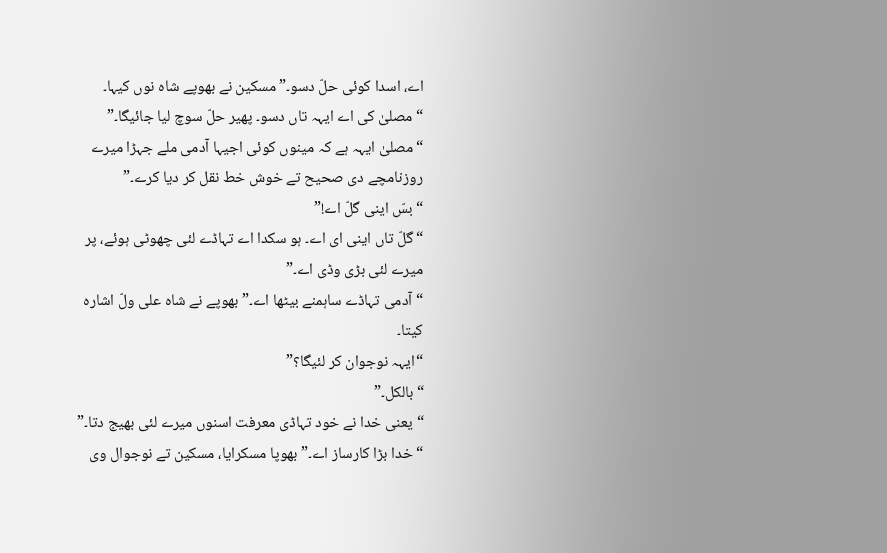اے، اسدا کوئی حلّ دسو۔” مسکین نے بھوپے شاہ نوں کیہا۔
“مصلیٰ کی اے ایہہ تاں دسو۔ پھیر حلّ سوچ لیا جائیگا۔”
“مصلیٰ ایہہ ہے کہ مینوں کوئی اجیہا آدمی ملے جہڑا میرے روزنامچے دی صحیح تے خوش خط نقل کر دیا کرے۔”
“بسّ اینی گلّ اے!”
“گلّ تاں اینی ای اے۔ ہو سکدا اے تہاڈے لئی چھوٹی ہوئے، پر میرے لئی بڑی وڈی اے۔”
“آدمی تہاڈے ساہمنے بیٹھا اے۔” بھوپے نے شاہ علی ولّ اشارہ کیتا۔
“ایہہ نوجوان کر لئیگا؟”
“بالکل۔”
“یعنی خدا نے خود تہاڈی معرفت اسنوں میرے لئی بھیج دتا۔”
“خدا بڑا کارساز اے۔” بھوپا مسکرایا، مسکین تے نوجوال وی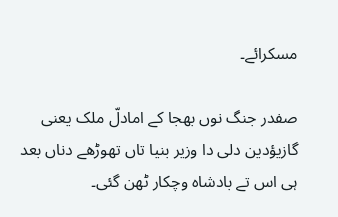مسکرائے۔

صفدر جنگ نوں بھجا کے امادلّ ملک یعنی گازیؤدین دلی دا وزیر بنیا تاں تھوڑھے دناں بعد ہی اس تے بادشاہ وچکار ٹھن گئی۔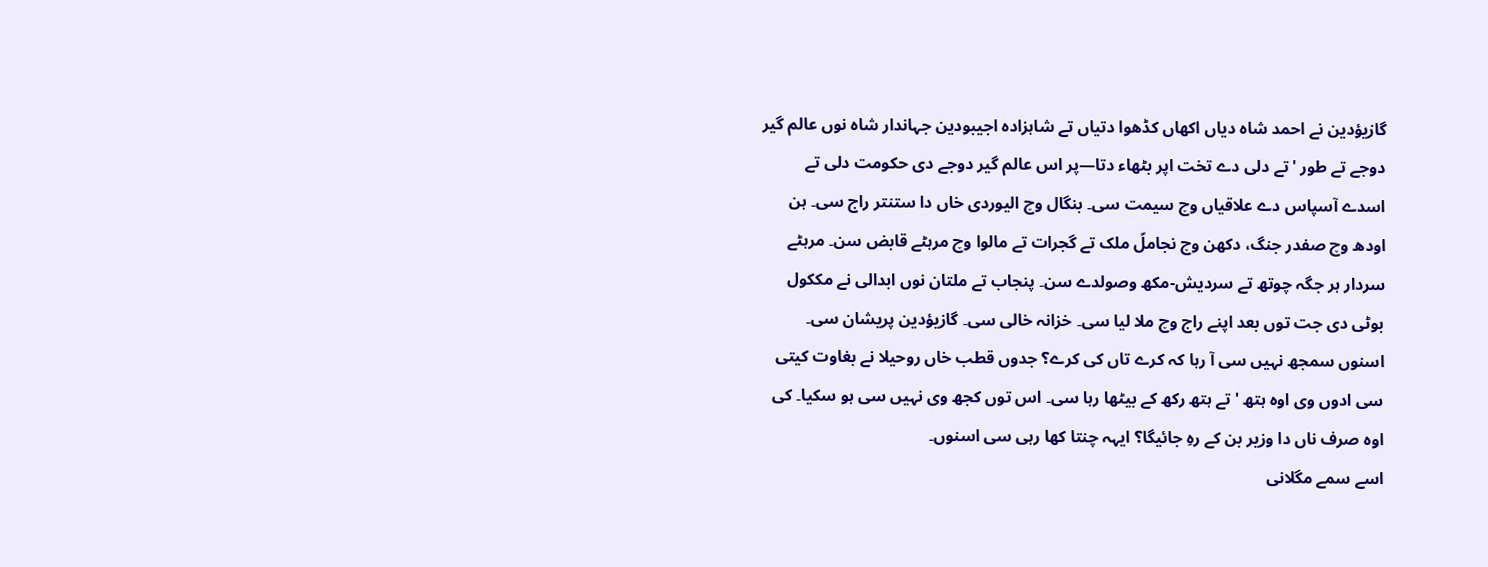گازیؤدین نے احمد شاہ دیاں اکھاں کڈھوا دتیاں تے شاہزادہ اجیبودین جہاندار شاہ نوں عالم گیر دوجے تے طور 'تے دلی دے تخت اپر بٹھاء دتا—پر اس عالم گیر دوجے دی حکومت دلی تے اسدے آسپاس دے علاقیاں وچ سیمت سی۔ بنگال وچ الیوردی خاں دا ستنتر راج سی۔ ہن اودھ وچ صفدر جنگ، دکھن وچ نجاملّ ملک تے گجرات تے مالوا وچ مرہٹے قابض سن۔ مرہٹے سردار ہر جگہ چوتھ تے سردیش-مکھ وصولدے سن۔ پنجاب تے ملتان نوں ابدالی نے مککول بوٹی دی جت توں بعد اپنے راج وچ ملا لیا سی۔ خزانہ خالی سی۔ گازیؤدین پریشان سی۔ اسنوں سمجھ نہیں سی آ رہا کہ کرے تاں کی کرے؟ جدوں قطب خاں روحیلا نے بغاوت کیتی سی ادوں وی اوہ ہتھ 'تے ہتھ رکھ کے بیٹھا رہا سی۔ اس توں کجھ وی نہیں سی ہو سکیا۔ کی اوہ صرف ناں دا وزیر بن کے رہِ جائیگا؟ ایہہ چنتا کھا رہی سی اسنوں۔
اسے سمے مگلانی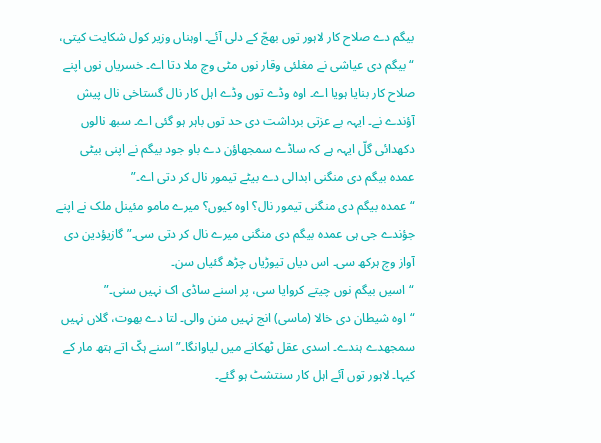بیگم دے صلاح کار لاہور توں بھجّ کے دلی آئے۔ اوہناں وزیر کول شکایت کیتی، “بیگم دی عیاشی نے مغلئی وقار نوں مٹی وچ ملا دتا اے۔ خسریاں نوں اپنے صلاح کار بنایا ہویا اے۔ اوہ وڈے توں وڈے اہل کار نال گستاخی نال پیش آؤندے نے۔ ایہہ بے عزتی برداشت دی حد توں باہر ہو گئی اے۔ سبھ نالوں دکھدائی گلّ ایہہ ہے کہ ساڈے سمجھاؤن دے باو جود بیگم نے اپنی بیٹی عمدہ بیگم دی منگنی ابدالی دے بیٹے تیمور نال کر دتی اے۔”
“عمدہ بیگم دی منگنی تیمور نال؟ اوہ کیوں؟ میرے مامو مئینل ملک نے اپنے جؤندے جی ہی عمدہ بیگم دی منگنی میرے نال کر دتی سی۔” گازیؤدین دی آواز وچ ہرکھ سی۔ اس دیاں تیوڑیاں چڑھ گئیاں سن۔
“اسیں بیگم نوں چیتے کروایا سی، پر اسنے ساڈی اک نہیں سنی۔”
“اوہ شیطان دی خالا (ماسی) انج نہیں منن والی۔ لتا دے بھوت، گلاں نہیں سمجھدے ہندے۔ اسدی عقل ٹھکانے میں لیاوانگا۔” اسنے ہکّ اتے ہتھ مار کے کیہا۔ لاہور توں آئے اہل کار سنتشٹ ہو گئے۔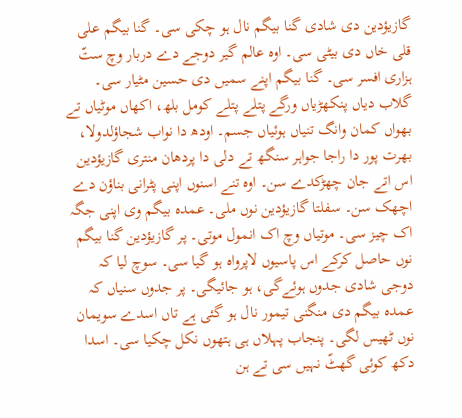گازیؤدین دی شادی گنا بیگم نال ہو چکی سی۔ گنا بیگم علی قلی خاں دی بیٹی سی۔ اوہ عالم گیر دوجے دے دربار وچ ستّ ہزاری افسر سی۔ گنا بیگم اپنے سمیں دی حسین مٹیار سی۔ گلاب دیاں پنکھڑیاں ورگے پتلے پتلے کومل بلھ، اکھاں موٹیاں تے بھواں کمان وانگ تنیاں ہوئیاں جسم۔ اودھ دا نواب شجاؤلدولا، بھرت پور دا راجا جواہر سنگھ تے دلی دا پردھان منتری گازیؤدین اس اتے جان چھڑکدے سن۔ اوہ تنے اسنوں اپنی پٹرانی بناؤن دے اچھک سن۔ سفلتا گازیؤدین نوں ملی۔ عمدہ بیگم وی اپنی جگہ اک چیز سی۔ موتیاں وچ اک انمول موتی۔ پر گازیؤدین گنا بیگم نوں حاصل کرکے اس پاسیوں لاپرواہ ہو گیا سی۔ سوچ لیا کہ دوجی شادی جدوں ہوئےگی، ہو جائیگی۔ پر جدوں سنیاں کہ عمدہ بیگم دی منگنی تیمور نال ہو گئی ہے تاں اسدے سویمان نوں ٹھیس لگی۔ پنجاب پہلاں ہی ہتھوں نکل چکیا سی۔ اسدا دکھ کوئی گھٹّ نہیں سی تے ہن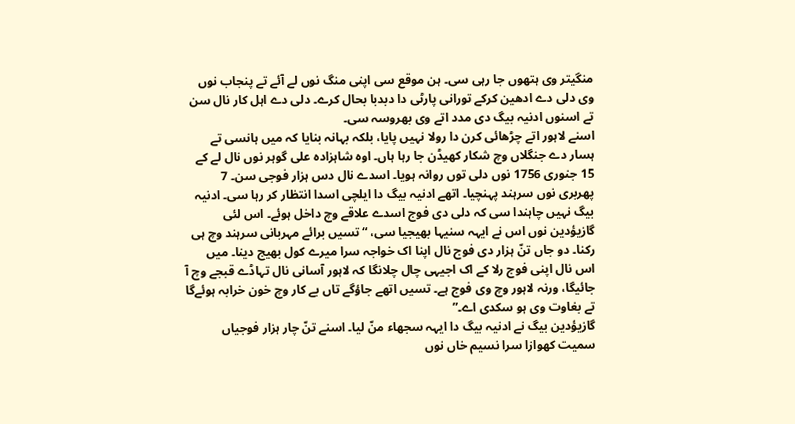منگیتر وی ہتھوں جا رہی سی۔ ہن موقع سی اپنی منگ نوں لے آئے تے پنجاب نوں وی دلی دے ادھین کرکے تورانی پارٹی دا دبدبا بحال کرے۔ دلی دے اہل کار نال سن تے اسنوں ادنیہ بیگ دی مدد اتے وی بھروسہ سی۔
اسنے لاہور اتے چڑھائی کرن دا رولا نہیں پایا، بلکہ بہانہ بنایا کہ میں ہانسی تے ہسار دے جنگلاں وچ شکار کھیڈن جا رہا ہاں۔ اوہ شاہزادہ علی گوہر نوں نال لے کے 15 جنوری 1756 نوں دلی توں روانہ ہویا۔ اسدے نال دس ہزار فوجی سن۔ 7 پھربری نوں سرہند پہنچیا۔ اتھے ادنیہ بیگ دا ایلچی اسدا انتظار کر رہا سی۔ ادنیہ بیگ نہیں چاہندا سی کہ دلی دی فوج اسدے علاقے وچ داخل ہوئے۔ اس لئی گازیؤدین نوں اس نے ایہہ سنیہا بھیجیا سی، “تسیں برائے مہربانی سرہند وچ ہی رکنا۔ دو جاں تنّ ہزار دی فوج نال اپنا اک خواجہ سرا میرے کول بھیج دینا۔ میں اس نال اپنی فوج رلا کے اک اجیہی چال چلانگا کہ لاہور آسانی نال تہاڈے قبجے وچ آ جائیگا، ورنہ لاہور وچ وی فوج ہے۔ تسیں اتھے جاؤگے تاں بے کار وچ خون خرابہ ہوئےگا تے بغاوت وی ہو سکدی اے۔”
گازیؤدین بیگ نے ادنیہ بیگ دا ایہہ سجھاء منّ لیا۔ اسنے تنّ چار ہزار فوجیاں سمیت کھوازا سرا نسیم خاں نوں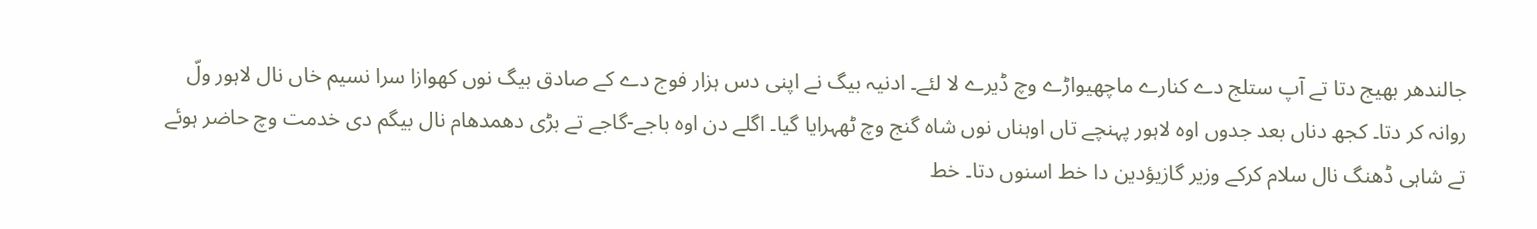جالندھر بھیج دتا تے آپ ستلج دے کنارے ماچھیواڑے وچ ڈیرے لا لئے۔ ادنیہ بیگ نے اپنی دس ہزار فوج دے کے صادق بیگ نوں کھوازا سرا نسیم خاں نال لاہور ولّ روانہ کر دتا۔ کجھ دناں بعد جدوں اوہ لاہور پہنچے تاں اوہناں نوں شاہ گنج وچ ٹھہرایا گیا۔ اگلے دن اوہ باجے-گاجے تے بڑی دھمدھام نال بیگم دی خدمت وچ حاضر ہوئے تے شاہی ڈھنگ نال سلام کرکے وزیر گازیؤدین دا خط اسنوں دتا۔ خط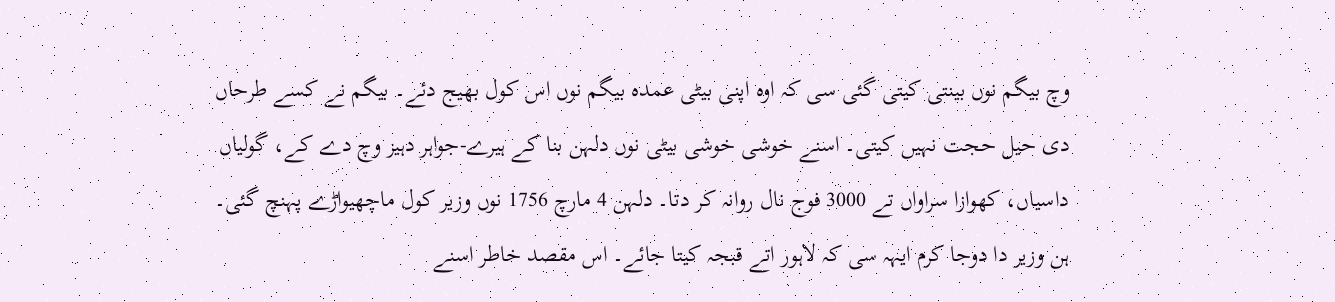وچ بیگم نوں بینتی کیتی گئی سی کہ اوہ اپنی بیٹی عمدہ بیگم نوں اس کول بھیج دئے۔ بیگم نے کسے طرحاں دی حیل حجت نہیں کیتی۔ اسنے خوشی خوشی بیٹی نوں دلہن بنا کے ہیرے-جواہر دہیز وچ دے کے، گولیاں داسیاں، کھوازا سراواں تے 3000 فوج نال روانہ کر دتا۔ دلہن 4 مارچ 1756 نوں وزیر کول ماچھیواڑے پہنچ گئی۔
ہن وزیر دا دوجا کرم ایہہ سی کہ لاہور اتے قبجہ کیتا جائے۔ اس مقصد خاطر اسنے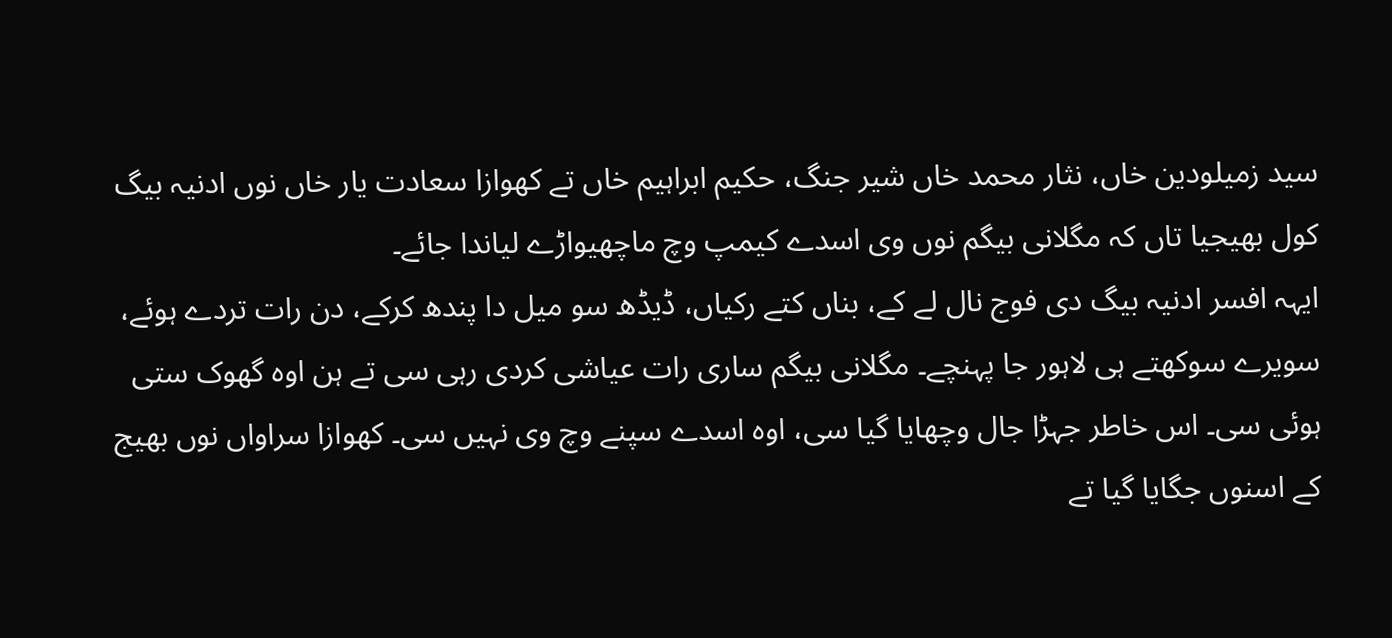سید زمیلودین خاں، نثار محمد خاں شیر جنگ، حکیم ابراہیم خاں تے کھوازا سعادت یار خاں نوں ادنیہ بیگ کول بھیجیا تاں کہ مگلانی بیگم نوں وی اسدے کیمپ وچ ماچھیواڑے لیاندا جائے۔
ایہہ افسر ادنیہ بیگ دی فوج نال لے کے، بناں کتے رکیاں، ڈیڈھ سو میل دا پندھ کرکے، دن رات تردے ہوئے، سویرے سوکھتے ہی لاہور جا پہنچے۔ مگلانی بیگم ساری رات عیاشی کردی رہی سی تے ہن اوہ گھوک ستی ہوئی سی۔ اس خاطر جہڑا جال وچھایا گیا سی، اوہ اسدے سپنے وچ وی نہیں سی۔ کھوازا سراواں نوں بھیج کے اسنوں جگایا گیا تے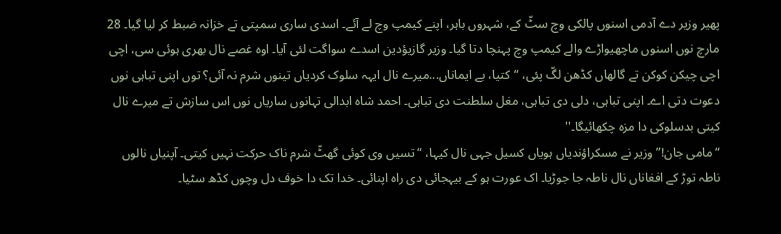پھیر وزیر دے آدمی اسنوں پالکی وچ سٹّ کے، شہروں باہر، اپنے کیمپ وچ لے آئے۔ اسدی ساری سمپتی تے خزانہ ضبط کر لیا گیا۔ 28 مارچ نوں اسنوں ماچھیواڑے والے کیمپ وچ پہنچا دتا گیا۔ وزیر گازیؤدین اسدے سواگت لئی آیا۔ اوہ غصے نال بھری ہوئی سی، اچی اچی چیکن کوکن تے گالھاں کڈھن لگّ پئی، “کتیا، بے ایماناں...میرے نال ایہہ سلوک کردیاں تینوں شرم نہ آئی؟ توں اپنی تباہی نوں دعوت دتی اے۔ اپنی تباہی، دلی دی تباہی، مغل سلطنت دی تباہی۔ احمد شاہ ابدالی تہانوں ساریاں نوں اس سازش تے میرے نال کیتی بدسلوکی دا مزہ چکھائیگا۔''
“مامی جان!” وزیر نے مسکراؤندیاں ہویاں کسیل جہی نال کیہا، “تسیں وی کوئی گھٹّ شرم ناک حرکت نہیں کیتی۔ آپنیاں نالوں ناطہ توڑ کے افغاناں نال ناطہ جا جوڑیا۔ اک عورت ہو کے بیہجائی دی راہ اپنائی۔ خدا تک دا خوف دل وچوں کڈھ سٹیا۔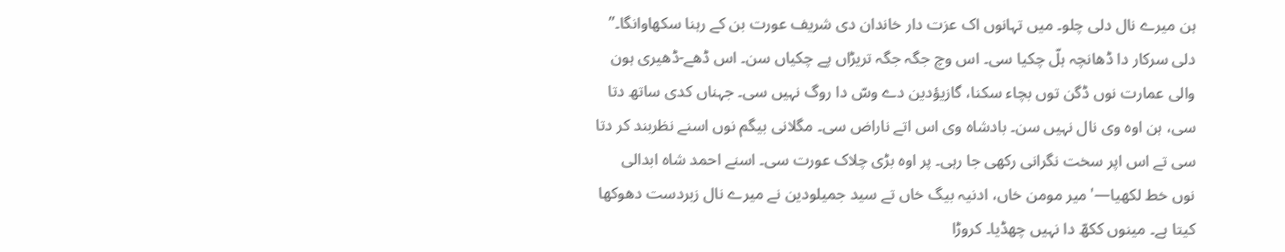ہن میرے نال دلی چلو۔ میں تہانوں اک عزت دار خاندان دی شریف عورت بن کے رہنا سکھاوانگا۔”
دلی سرکار دا ڈھانچہ ہلّ چکیا سی۔ اس وچ جگہ جگہ تریڑاں پے چکیاں سن۔ اس ڈھے-ڈھیری ہون والی عمارت نوں ڈگن توں بچاء سکنا، گازیؤدین دے وسّ دا روگ نہیں سی۔ جہناں کدی ساتھ دتا سی، ہن اوہ وی نال نہیں سن۔ بادشاہ وی اس اتے ناراض سی۔ مگلانی بیگم نوں اسنے نظربند کر دتا سی تے اس اپر سخت نگرانی رکھی جا رہی۔ پر اوہ بڑی چلاک عورت سی۔ اسنے احمد شاہ ابدالی نوں خط لکھیا—'میر مومن خاں، ادنیہ بیگ خاں تے سید جمیلودین نے میرے نال زبردست دھوکھا کیتا ہے۔ مینوں ککھّ دا نہیں چھڈیا۔ کروڑا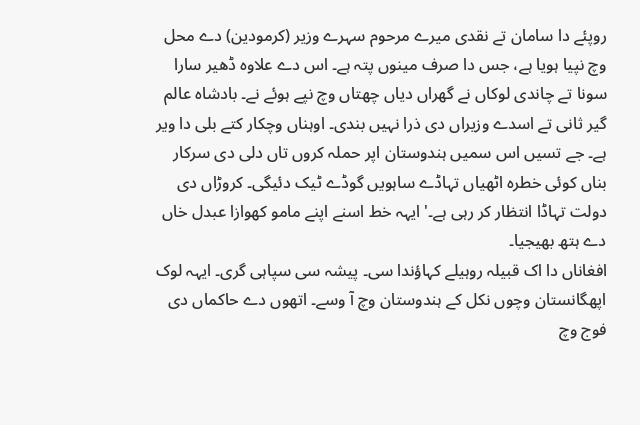روپئے دا سامان تے نقدی میرے مرحوم سہرے وزیر (کرمودین) دے محل وچ نپیا ہویا ہے، جس دا صرف مینوں پتہ ہے۔ اس دے علاوہ ڈھیر سارا سونا تے چاندی لوکاں نے گھراں دیاں چھتاں وچ نپے ہوئے نے۔ بادشاہ عالم گیر ثانی تے اسدے وزیراں دی ذرا نہیں بندی۔ اوہناں وچکار کتے بلی دا ویر ہے۔ جے تسیں اس سمیں ہندوستان اپر حملہ کروں تاں دلی دی سرکار بناں کوئی خطرہ اٹھیاں تہاڈے ساہویں گوڈے ٹیک دئیگی۔ کروڑاں دی دولت تہاڈا انتظار کر رہی ہے۔' ایہہ خط اسنے اپنے مامو کھوازا عبدل خاں دے ہتھ بھیجیا۔
افغاناں دا اک قبیلہ روہیلے کہاؤندا سی۔ پیشہ سی سپاہی گری۔ ایہہ لوک اپھگانستان وچوں نکل کے ہندوستان وچ آ وسے۔ اتھوں دے حاکماں دی فوج وچ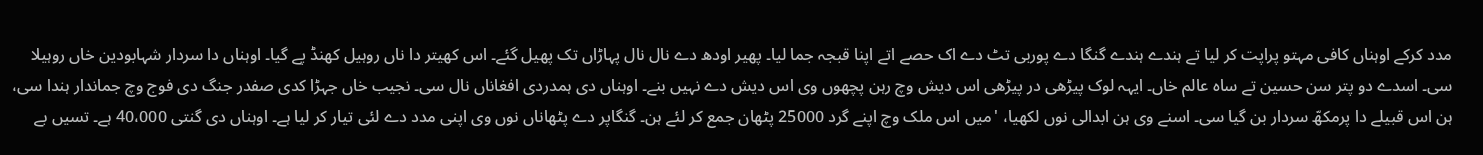مدد کرکے اوہناں کافی مہتو پراپت کر لیا تے ہندے ہندے گنگا دے پوربی تٹ دے اک حصے اتے اپنا قبجہ جما لیا۔ پھیر اودھ دے نال نال پہاڑاں تک پھیل گئے۔ اس کھیتر دا ناں روہیل کھنڈ پے گیا۔ اوہناں دا سردار شہابودین خاں روہیلا سی۔ اسدے دو پتر سن حسین تے ساہ عالم خاں۔ ایہہ لوک پیڑھی در پیڑھی اس دیش وچ رہن پچھوں وی اس دیش دے نہیں بنے۔ اوہناں دی ہمدردی افغاناں نال سی۔ نجیب خاں جہڑا کدی صفدر جنگ دی فوج وچ جماندار ہندا سی، ہن اس قبیلے دا پرمکھّ سردار بن گیا سی۔ اسنے وی ہن ابدالی نوں لکھیا، 'میں اس ملک وچ اپنے گرد 25000 پٹھان جمع کر لئے ہن۔ گنگاپر دے پٹھاناں نوں وی اپنی مدد دے لئی تیار کر لیا ہے۔ اوہناں دی گنتی 40،000 ہے۔ تسیں بے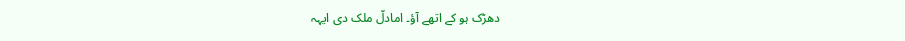دھڑک ہو کے اتھے آؤ۔ امادلّ ملک دی ایہہ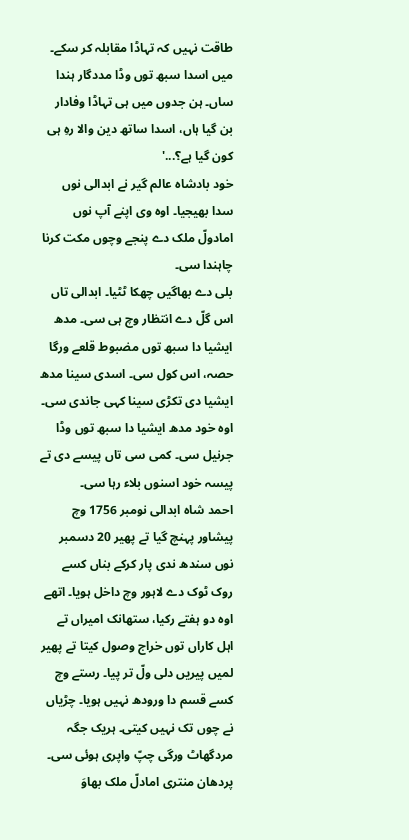طاقت نہیں کہ تہاڈا مقابلہ کر سکے۔ میں اسدا سبھ توں وڈا مددگار ہندا ساں۔ ہن جدوں میں ہی تہاڈا وفادار بن گیا ہاں، اسدا ساتھ دین والا رہِ ہی کون گیا ہے؟...'
خود بادشاہ عالم گیر نے ابدالی نوں سدا بھیجیا۔ اوہ وی اپنے آپ نوں امادولّ ملک دے پنجے وچوں مکت کرنا چاہندا سی۔
بلی دے بھاگیں چھکا ٹٹیا۔ ابدالی تاں اس گلّ دے انتظار وچ ہی سی۔ مدھ ایشیا دا سبھ توں مضبوط قلعے ورگا حصہ، اس کول سی۔ اسدی سینا مدھ ایشیا دی تکڑی سینا کہی جاندی سی۔ اوہ خود مدھ ایشیا دا سبھ توں وڈا جرنیل سی۔ کمی سی تاں پیسے دی تے پیسہ خود اسنوں بلاء رہا سی۔
احمد شاہ ابدالی نومبر 1756 وچ پیشاور پہنچ گیا تے پھیر 20 دسمبر نوں سندھ ندی پار کرکے بناں کسے روک ٹوک دے لاہور وچ داخل ہویا۔ اتھے اوہ دو ہفتے رکیا، ستھانک امیراں تے اہل کاراں توں خراج وصول کیتا تے پھیر لمیں پیریں دلی ولّ تر پیا۔ رستے وچ کسے قسم دا ورودھ نہیں ہویا۔ چڑیاں نے چوں تک نہیں کیتی۔ ہریک جگہ مردگھاٹ ورگی چپّ واپری ہوئی سی۔ پردھان منتری امادلّ ملک بھاوَ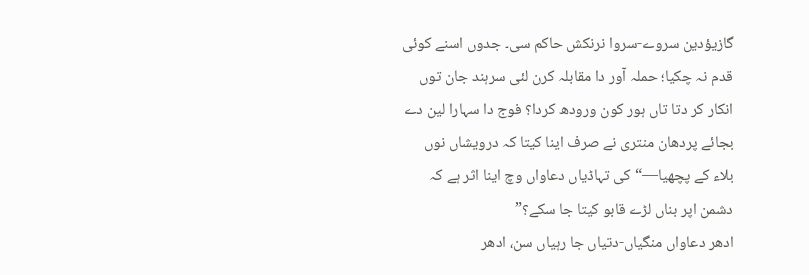گازیؤدین سروے-سروا نرنکش حاکم سی۔ جدوں اسنے کوئی قدم نہ چکیا؛ حملہ آور دا مقابلہ کرن لئی سرہند جان توں انکار کر دتا تاں ہور کون ورودھ کردا؟ فوج دا سہارا لین دے بجائے پردھان منتری نے صرف اینا کیتا کہ درویشاں نوں بلاء کے پچھیا—“کی تہاڈیاں دعاواں وچ اینا اثر ہے کہ دشمن اپر بناں لڑے قابو کیتا جا سکے؟”
ادھر دعاواں منگیاں-دتیاں جا رہیاں سن، ادھر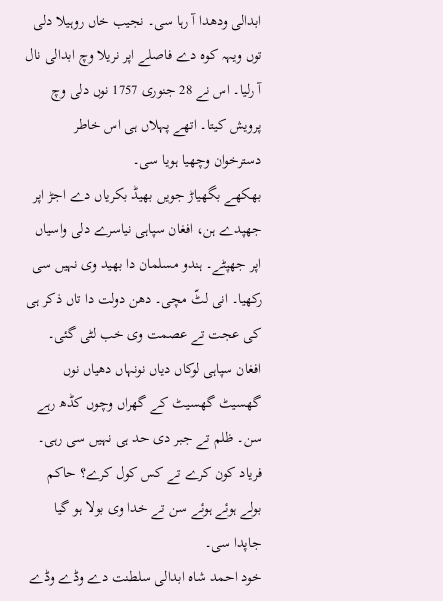ابدالی ودھدا آ رہا سی۔ نجیب خاں روہیلا دلی توں ویہہ کوہ دے فاصلے اپر نریلا وچ ابدالی نال آ رلیا۔ اس نے 28 جنوری 1757 نوں دلی وچ پرویش کیتا۔ اتھے پہلاں ہی اس خاطر دسترخوان وچھیا ہویا سی۔
بھکھے بگھیاڑ جویں بھیڈ بکریاں دے اجڑ اپر جھپدے ہن، افغان سپاہی نیاسرے دلی واسیاں اپر جھپٹے۔ ہندو مسلمان دا بھید وی نہیں سی رکھیا۔ انی لٹّ مچی۔ دھن دولت دا تاں ذکر ہی کی عجت تے عصمت وی خب لٹی گئی۔ افغان سپاہی لوکاں دیاں نونہاں دھیاں نوں گھسیٹ گھسیٹ کے گھراں وچوں کڈھ رہے سن۔ ظلم تے جبر دی حد ہی نہیں سی رہی۔ فریاد کون کرے تے کس کول کرے؟ حاکم بولے ہوئے ہوئے سن تے خدا وی بولا ہو گیا جاپدا سی۔
خود احمد شاہ ابدالی سلطنت دے وڈے وڈے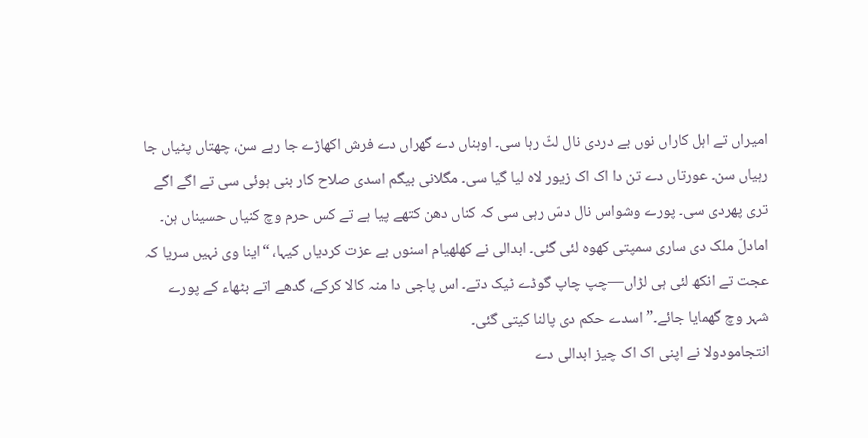امیراں تے اہل کاراں نوں بے دردی نال لٹّ رہا سی۔ اوہناں دے گھراں دے فرش اکھاڑے جا رہے سن، چھتاں پٹیاں جا رہیاں سن۔ عورتاں دے تن دا اک اک زیور لاہ لیا گیا سی۔ مگلانی بیگم اسدی صلاح کار بنی ہوئی سی تے اگے اگے تری پھردی سی۔ پورے وشواس نال دسّ رہی سی کہ کناں دھن کتھے پیا ہے تے کس حرم وچ کنیاں حسیناں ہن۔ امادلّ ملک دی ساری سمپتی کھوہ لئی گئی۔ ابدالی نے کھلھیام اسنوں بے عزت کردیاں کیہا، “اینا وی نہیں سریا کہ عجت تے انکھ لئی ہی لڑاں—چپ چاپ گوڈے ٹیک دتے۔ اس پاجی دا منہ کالا کرکے، گدھے اتے بٹھاء کے پورے شہر وچ گھمایا جائے۔” اسدے حکم دی پالنا کیتی گئی۔
انتجامودولا نے اپنی اک اک چیز ابدالی دے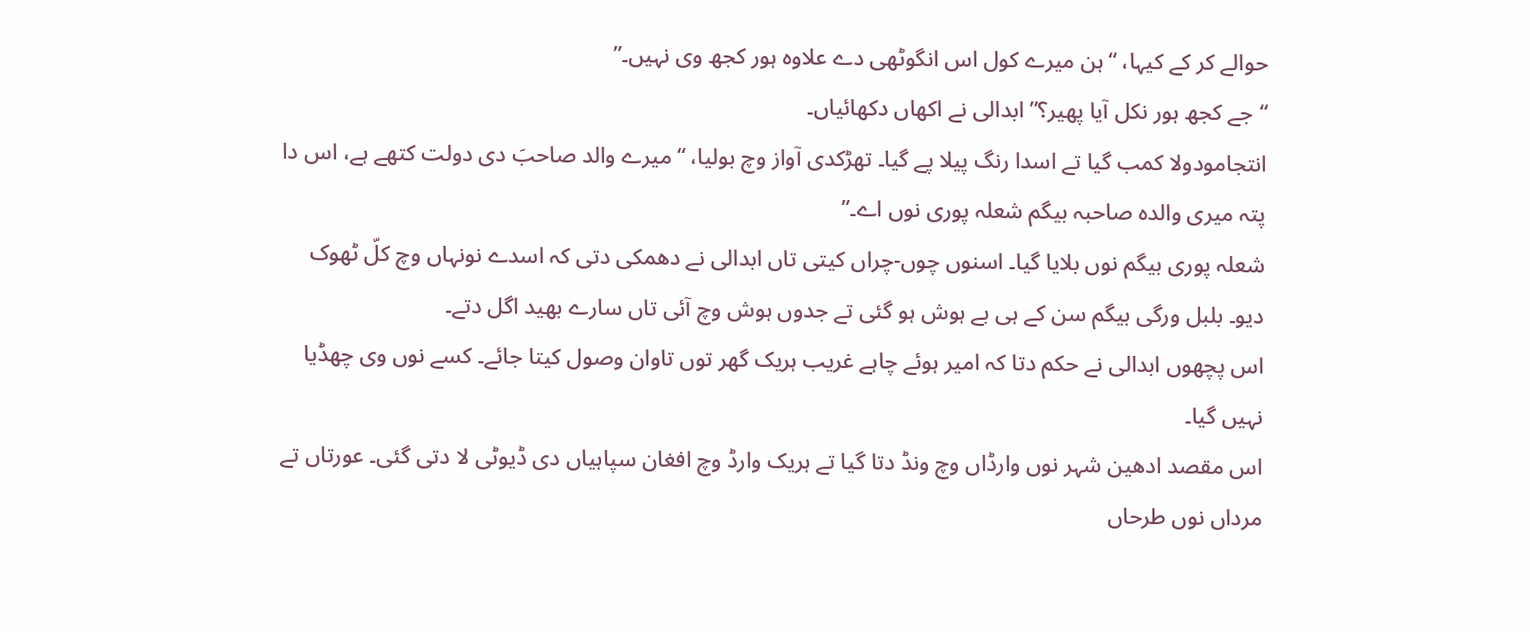حوالے کر کے کیہا، “ہن میرے کول اس انگوٹھی دے علاوہ ہور کجھ وی نہیں۔”
“جے کجھ ہور نکل آیا پھیر؟” ابدالی نے اکھاں دکھائیاں۔
انتجامودولا کمب گیا تے اسدا رنگ پیلا پے گیا۔ تھڑکدی آواز وچ بولیا، “میرے والد صاحبَ دی دولت کتھے ہے، اس دا پتہ میری والدہ صاحبہ بیگم شعلہ پوری نوں اے۔”
شعلہ پوری بیگم نوں بلایا گیا۔ اسنوں چوں-چراں کیتی تاں ابدالی نے دھمکی دتی کہ اسدے نونہاں وچ کلّ ٹھوک دیو۔ بلبل ورگی بیگم سن کے ہی بے ہوش ہو گئی تے جدوں ہوش وچ آئی تاں سارے بھید اگل دتے۔
اس پچھوں ابدالی نے حکم دتا کہ امیر ہوئے چاہے غریب ہریک گھر توں تاوان وصول کیتا جائے۔ کسے نوں وی چھڈیا نہیں گیا۔
اس مقصد ادھین شہر نوں وارڈاں وچ ونڈ دتا گیا تے ہریک وارڈ وچ افغان سپاہیاں دی ڈیوٹی لا دتی گئی۔ عورتاں تے مرداں نوں طرحاں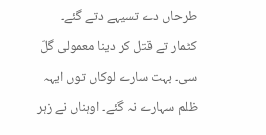طرحاں دے تسیہے دتے گئے۔ کٹمار تے قتل کر دینا معمولی گلّ سی۔ بہت سارے لوکاں توں ایہہ ظلم سہارے نہ گئے۔ اوہناں نے زہر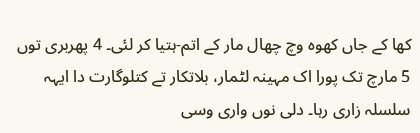کھا کے جاں کھوہ وچ چھال مار کے اتم-ہتیا کر لئی۔ 4 پھربری توں 5 مارچ تک پورا اک مہینہ لٹمار، بلاتکار تے کتلوگارت دا ایہہ سلسلہ زاری رہا۔ دلی نوں واری وسی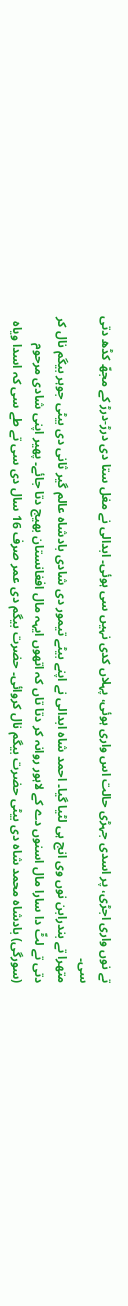تے نوں واری اجڑی، پر اسدی جہڑی حالت اس واری ہوئی، پہلاں کدی نہیں سی ہوئی۔ ابدالی نے مغل ستا دی درڑ-درڑ کے مجھّ کڈھ دتی سی۔
متھرا تے بندرابن نوں وی انج ہی لٹیا گیا۔ احمد شاہ ابدالی نے اپنے بیٹے تیمور دی شادی بادشاہ عالم گیر ثانی دی بیٹی جوہر بیگم نال کر دتی تے لٹّ دا سارا مال اسنوں دے کے لاہور روانہ کر دتا تاں کہ اتھوں ایہہ مال افغانستان بھیج دتا جائے۔ پھیر اپنی شادی مرحوم (سورگی) بادشاہ محمد شاہ دی بیٹی حضرت بیگم نال کروائی۔ حضرت بیگم دی عمر صرف 16 سال دی سی تے طے سی کہ اسدا ویاہ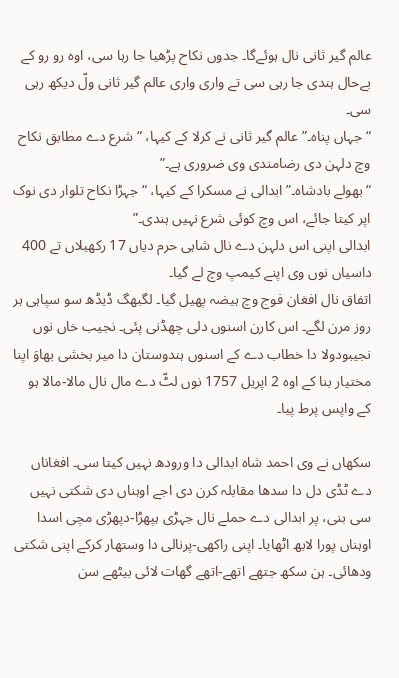عالم گیر ثانی نال ہوئےگا۔ جدوں نکاح پڑھیا جا رہا سی، اوہ رو رو کے بےحال ہندی جا رہی سی تے واری واری عالم گیر ثانی ولّ دیکھ رہی سی۔
“جہاں پناہ۔” عالم گیر ثانی نے کرلا کے کیہا، “شرع دے مطابق نکاح وچ دلہن دی رضامندی وی ضروری ہے۔”
“بھولے بادشاہ۔” ابدالی نے مسکرا کے کیہا، “جہڑا نکاح تلوار دی نوک اپر کیتا جائے، اس وچ کوئی شرع نہیں ہندی۔”
ابدالی اپنی اس دلہن دے نال شاہی حرم دیاں 17 رکھیلاں تے 400 داسیاں نوں وی اپنے کیمپ وچ لے گیا۔
اتفاق نال افغان فوج وچ ہیضہ پھیل گیا۔ لگبھگ ڈیڈھ سو سپاہی ہر روز مرن لگے۔ اس کارن اسنوں دلی چھڈنی پئی۔ نجیب خاں نوں نجیبودولا دا خطاب دے کے اسنوں ہندوستان دا میر بخشی بھاوَ اپنا مختیار بنا کے اوہ 2 اپریل 1757 نوں لٹّ دے مال نال مالا-مالا ہو کے واپس پرط پیا۔

سکھاں نے وی احمد شاہ ابدالی دا ورودھ نہیں کیتا سی۔ افغاناں دے ٹڈی دل دا سدھا مقابلہ کرن دی اجے اوہناں دی شکتی نہیں سی بنی، پر ابدالی دے حملے نال جہڑی ہپھڑا-دپھڑی مچی اسدا اوہناں پورا لابھ اٹھایا۔ اپنی راکھی-پرنالی دا وستھار کرکے اپنی شکتی ودھائی۔ ہن سکھ جتھے اتھے-اتھے گھات لائی بیٹھے سن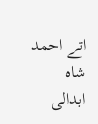اتے احمد شاہ ابدالی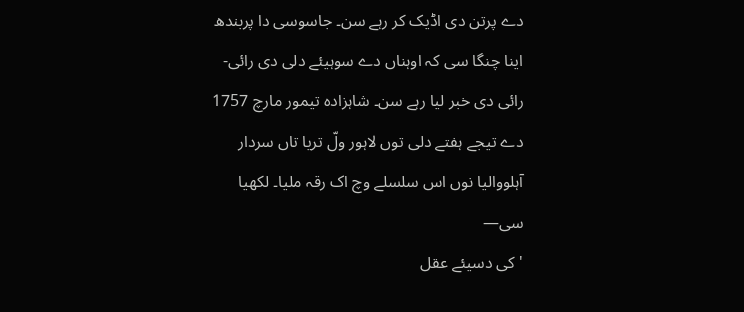دے پرتن دی اڈیک کر رہے سن۔ جاسوسی دا پربندھ اینا چنگا سی کہ اوہناں دے سوہیئے دلی دی رائی-رائی دی خبر لیا رہے سن۔ شاہزادہ تیمور مارچ 1757 دے تیجے ہفتے دلی توں لاہور ولّ تریا تاں سردار آہلووالیا نوں اس سلسلے وچ اک رقہ ملیا۔ لکھیا سی—
'کی دسیئے عقل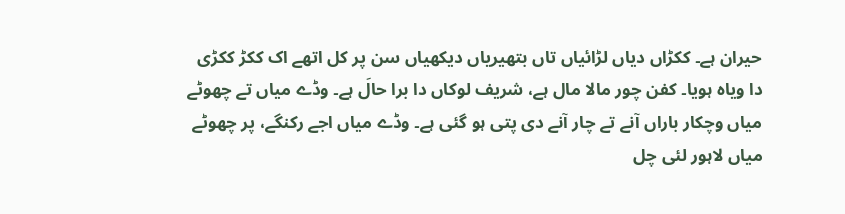حیران ہے۔ ککڑاں دیاں لڑائیاں تاں بتھیریاں دیکھیاں سن پر کل اتھے اک ککڑ ککڑی دا ویاہ ہویا۔ کفن چور مالا مال ہے، شریف لوکاں دا برا حالَ ہے۔ وڈے میاں تے چھوٹے میاں وچکار باراں آنے تے چار آنے دی پتی ہو گئی ہے۔ وڈے میاں اجے رکنگے، پر چھوٹے میاں لاہور لئی چل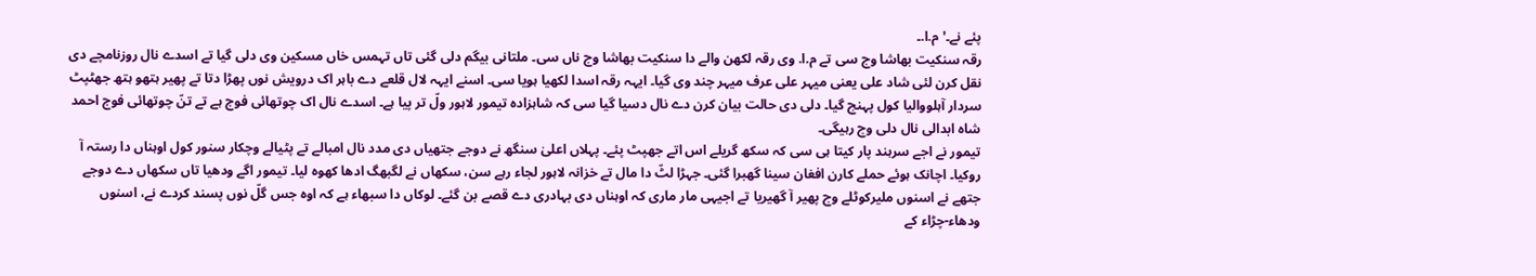پئے نے۔' م.ا.۔
رقہ سنکیت بھاشا وچ سی تے م.ا. وی رقہ لکھن والے دا سنکیت بھاشا وچ ناں سی۔ ملتانی بیگم دلی گئی تاں تہمس خاں مسکین وی دلی گیا تے اسدے نال روزنامچے دی نقل کرن لئی شاد علی یعنی میہر علی عرف میہر چند وی گیا۔ ایہہ رقہ اسدا لکھیا ہویا سی۔ اسنے ایہہ لال قلعے دے باہر اک درویش نوں پھڑا دتا تے پھیر ہتھو ہتھ جھٹپٹ سردار آہلووالیا کول پہنچ گیا۔ دلی دی حالت بیان کرن دے نال دسیا گیا سی کہ شاہزادہ تیمور لاہور ولّ تر پیا ہے۔ اسدے نال اک چوتھائی فوج ہے تے تنّ چوتھائی فوج احمد شاہ ابدالی نال دلی وچ رہیگی۔
تیمور نے اجے سرہند پار کیتا ہی سی کہ سکھ گریلے اس اتے جھپٹ پئے۔ پہلاں اعلیٰ سنگھ نے دوجے جتھیاں دی مدد نال امبالے تے پٹیالے وچکار سنور کول اوہناں دا رستہ آ روکیا۔ اچانک ہوئے حملے کارن افغان سینا گھبرا گئی۔ جہڑا لٹّ دا مال تے خزانہ لاہور لجاء رہے سن، سکھاں نے لگبھگ ادھا کھوہ لیا۔ تیمور اگے ودھیا تاں سکھاں دے دوجے جتھے نے اسنوں ملیرکوٹلے وچ پھیر آ گھیریا تے اجیہی مار ماری کہ اوہناں دی بہادری دے قصے بن گئے۔ لوکاں دا سبھاء ہے کہ اوہ جس گلّ نوں پسند کردے نے، اسنوں ودھاء-چڑاء کے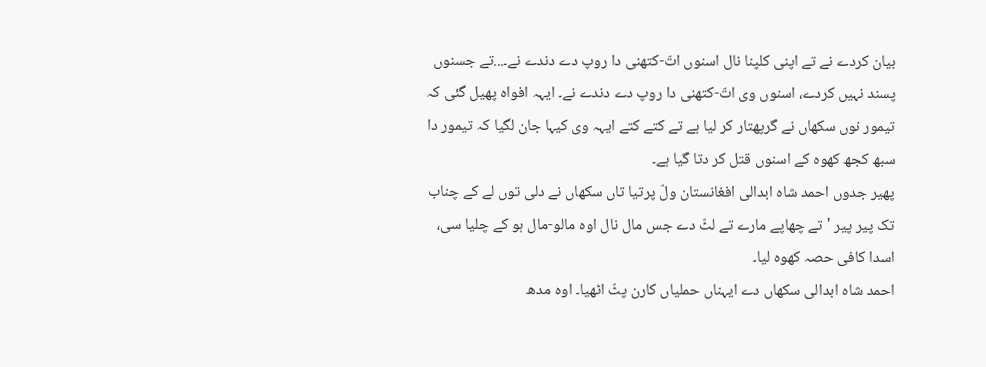بیان کردے نے تے اپنی کلپنا نال اسنوں اتّ-کتھنی دا روپ دے دندے نے۔...تے جسنوں پسند نہیں کردے، اسنوں وی اتّ-کتھنی دا روپ دے دندے نے۔ ایہہ افواہ پھیل گئی کہ تیمور نوں سکھاں نے گرپھتار کر لیا ہے تے کتے کتے ایہہ وی کیہا جان لگیا کہ تیمور دا سبھ کجھ کھوہ کے اسنوں قتل کر دتا گیا ہے۔
پھیر جدوں احمد شاہ ابدالی افغانستان ولّ پرتیا تاں سکھاں نے دلی توں لے کے چناب تک پیر پیر 'تے چھاپے مارے تے لٹّ دے جس مال نال اوہ مالو-مال ہو کے چلیا سی، اسدا کافی حصہ کھوہ لیا۔
احمد شاہ ابدالی سکھاں دے ایہناں حملیاں کارن پٹّ اٹھیا۔ اوہ مدھ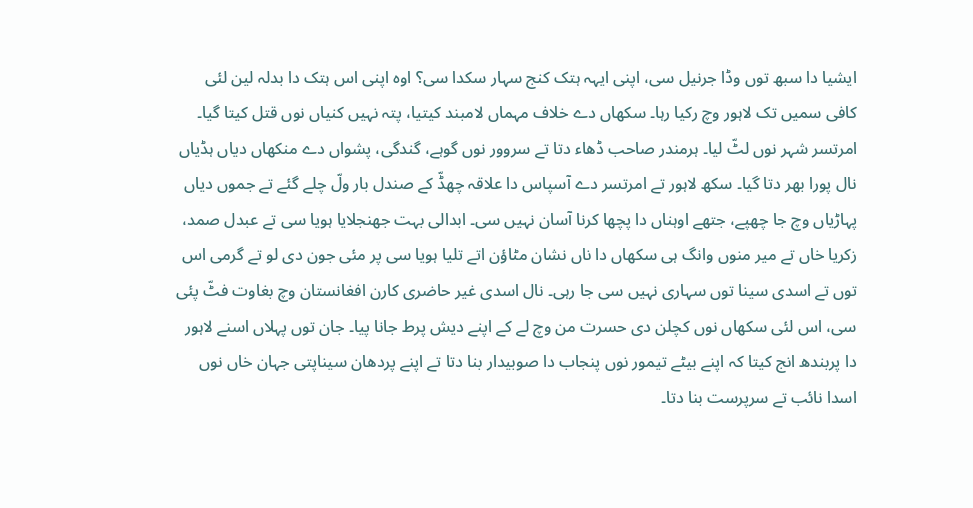ایشیا دا سبھ توں وڈا جرنیل سی، اپنی ایہہ ہتک کنج سہار سکدا سی؟ اوہ اپنی اس ہتک دا بدلہ لین لئی کافی سمیں تک لاہور وچ رکیا رہا۔ سکھاں دے خلاف مہماں لامبند کیتیا، پتہ نہیں کنیاں نوں قتل کیتا گیا۔ امرتسر شہر نوں لٹّ لیا۔ ہرمندر صاحب ڈھاء دتا تے سروور نوں گوہے، گندگی، پشواں دے منکھاں دیاں ہڈیاں نال پورا بھر دتا گیا۔ سکھ لاہور تے امرتسر دے آسپاس دا علاقہ چھڈّ کے صندل بار ولّ چلے گئے تے جموں دیاں پہاڑیاں وچ جا چھپے، جتھے اوہناں دا پچھا کرنا آسان نہیں سی۔ ابدالی بہت جھنجلایا ہویا سی تے عبدل صمد، زکریا خاں تے میر منوں وانگ ہی سکھاں دا ناں نشان مٹاؤن اتے تلیا ہویا سی پر مئی جون دی لو تے گرمی اس توں تے اسدی سینا توں سہاری نہیں سی جا رہی۔ نال اسدی غیر حاضری کارن افغانستان وچ بغاوت فٹّ پئی سی، اس لئی سکھاں نوں کچلن دی حسرت من وچ لے کے اپنے دیش پرط جانا پیا۔ جان توں پہلاں اسنے لاہور دا پربندھ انج کیتا کہ اپنے بیٹے تیمور نوں پنجاب دا صوبیدار بنا دتا تے اپنے پردھان سیناپتی جہان خاں نوں اسدا نائب تے سرپرست بنا دتا۔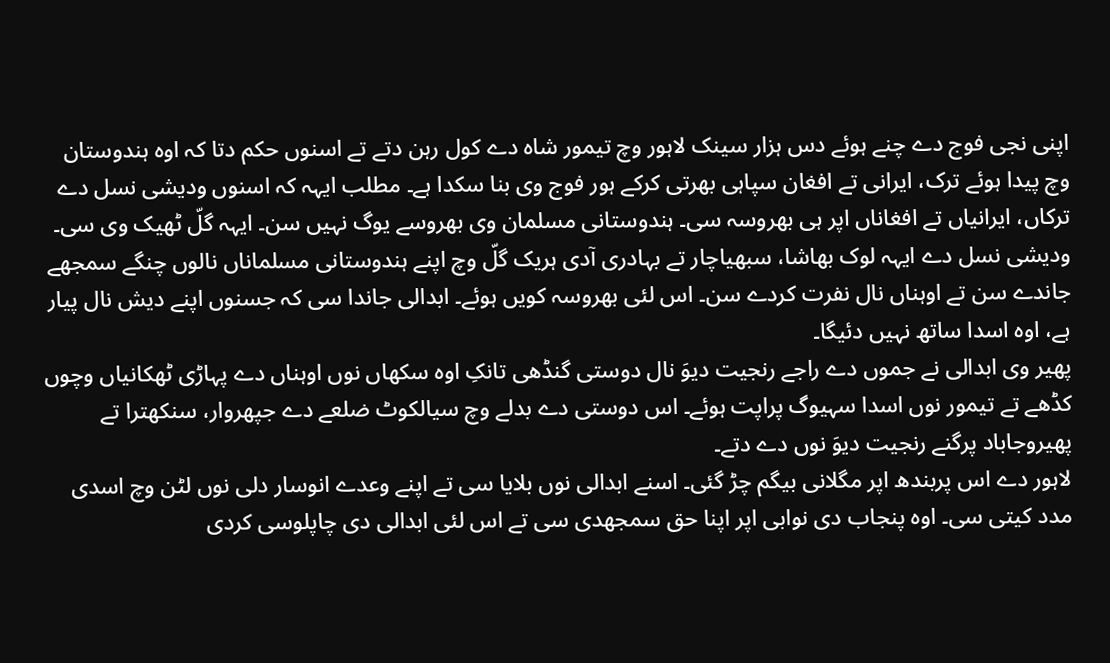اپنی نجی فوج دے چنے ہوئے دس ہزار سینک لاہور وچ تیمور شاہ دے کول رہن دتے تے اسنوں حکم دتا کہ اوہ ہندوستان وچ پیدا ہوئے ترک، ایرانی تے افغان سپاہی بھرتی کرکے ہور فوج وی بنا سکدا ہے۔ مطلب ایہہ کہ اسنوں ودیشی نسل دے ترکاں، ایرانیاں تے افغاناں اپر ہی بھروسہ سی۔ ہندوستانی مسلمان وی بھروسے یوگ نہیں سن۔ ایہہ گلّ ٹھیک وی سی۔ ودیشی نسل دے ایہہ لوک بھاشا، سبھیاچار تے بہادری آدی ہریک گلّ وچ اپنے ہندوستانی مسلماناں نالوں چنگے سمجھے جاندے سن تے اوہناں نال نفرت کردے سن۔ اس لئی بھروسہ کویں ہوئے۔ ابدالی جاندا سی کہ جسنوں اپنے دیش نال پیار ہے، اوہ اسدا ساتھ نہیں دئیگا۔
پھیر وی ابدالی نے جموں دے راجے رنجیت دیوَ نال دوستی گنڈھی تانکِ اوہ سکھاں نوں اوہناں دے پہاڑی ٹھکانیاں وچوں کڈھے تے تیمور نوں اسدا سہیوگ پراپت ہوئے۔ اس دوستی دے بدلے وچ سیالکوٹ ضلعے دے جپھروار، سنکھترا تے پھیروجاباد پرگنے رنجیت دیوَ نوں دے دتے۔
لاہور دے اس پربندھ اپر مگلانی بیگم چڑ گئی۔ اسنے ابدالی نوں بلایا سی تے اپنے وعدے انوسار دلی نوں لٹن وچ اسدی مدد کیتی سی۔ اوہ پنجاب دی نوابی اپر اپنا حق سمجھدی سی تے اس لئی ابدالی دی چاپلوسی کردی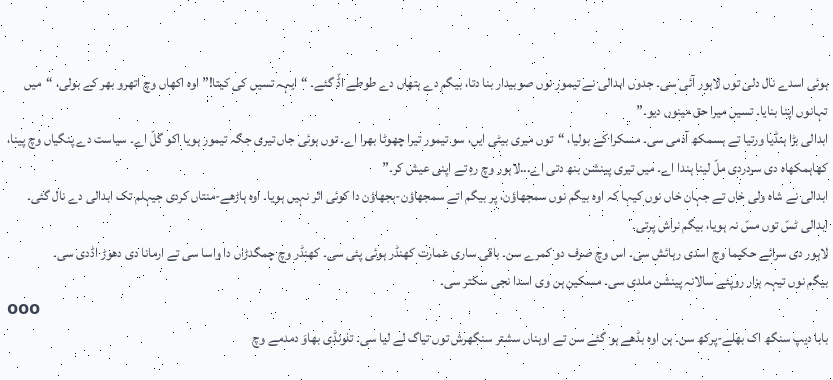ہوئی اسدے نال دلی توں لاہور آئی سی۔ جدوں ابدالی نے تیمور نوں صوبیدار بنا دتا، بیگم دے ہتھاں دے طوطے اڈّ گئے۔ “ایہہ تسیں کی کیتا!” اوہ اکھاں وچ اتھرو بھر کے بولی، “میں تہانوں اپنا بنایا۔ تسیں میرا حق مینوں دیو۔”
ابدالی بڑا ہنڈیا ورتیا تے ہسمکھ آدمی سی۔ مسکرا کے بولیا، “توں میری بیٹی ایں، سو تیمور تیرا چھوٹا بھرا اے۔ توں ہوئی جاں تیری جگہ تیمور ہویا اکو گلّ اے۔ سیاست دے پنگیاں وچ پینا، کھاہمکھاہ دی سردردی ملّ لینا ہندا اے۔ میں تیری پینشن بنھ دتی اے...لاہور وچ رہِ تے اپنی عیش کر۔”
ابدالی نے شاہ ولی خاں تے جہان خاں نوں کیہا کہ اوہ بیگم نوں سمجھاؤن، پر بیگم اتے سمجھاؤن-بجھاؤن دا کوئی اثر نہیں ہویا۔ اوہ ہاڑھے-منتاں کردی جیہلم تک ابدالی دے نال گئی۔ ابدالی ٹسّ توں مسّ نہ ہویا، بیگم نراش پرتی۔
لاہور دی سرائے حکیما وچ اسدی رہائش سی۔ اس وچ صرف دو کمرے سن۔ باقی ساری عمارت کھنڈر ہوئی پئی سی۔ کھنڈر وچ چمگدڑاں دا واسا سی تے ارمانا دی دھوڑ اڈدی سی۔
بیگم نوں تیہہ ہزار روپئے سالانہ پینشن ملدی سی۔ مسکین ہن وی اسدا نجی سکتر سی۔
ooo
بابا دیپ سنگھ اک بھلے-پرکھ سن۔ ہن اوہ بڈھے ہو گئے سن تے اوہناں سشتر سنگھرش توں تیاگ لے لیا سی۔ تلونڈی بھاوَ دمدمے وچ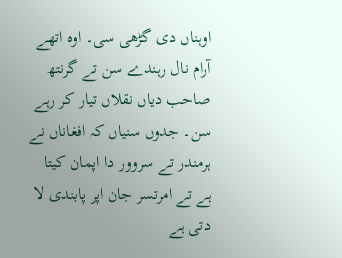اوہناں دی گڑھی سی۔ اوہ اتھے آرام نال رہندے سن تے گرنتھ صاحب دیاں نقلاں تیار کر رہے سن۔ جدوں سنیاں کہ افغاناں نے ہرمندر تے سروور دا اپمان کیتا ہے تے امرتسر جان اپر پابندی لا دتی ہے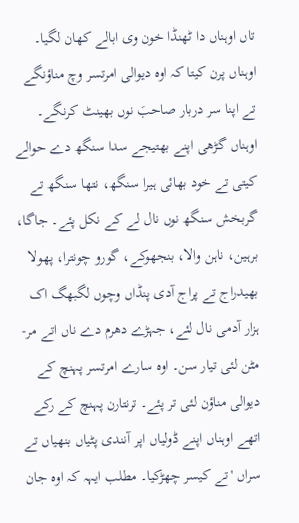تاں اوہناں دا ٹھنڈا خون وی ابالے کھان لگیا۔ اوہناں پرن کیتا کہ اوہ دیوالی امرتسر وچ مناؤنگے تے اپنا سر دربار صاحبَ نوں بھینٹ کرنگے۔
اوہناں گڑھی اپنے بھتیجے سدا سنگھ دے حوالے کیتی تے خود بھائی ہیرا سنگھ، نتھا سنگھ تے گربخش سنگھ نوں نال لے کے نکل پئے۔ جاگا، برہین، ناہن والا، بنجھوکے، گورو چونترا، پھولا بھیدراج تے پراج آدی پنڈاں وچوں لگبھگ اک ہزار آدمی نال لئے، جہڑے دھرم دے ناں اتے مر-مٹن لئی تیار سن۔ اوہ سارے امرتسر پہنچ کے دیوالی مناؤن لئی تر پئے۔ ترنتارن پہنچ کے رکے اتھے اوہناں اپنے ڈولیاں اپر آنندی پٹیاں بنھیاں تے سراں 'تے کیسر چھڑکیا۔ مطلب ایہہ کہ اوہ جان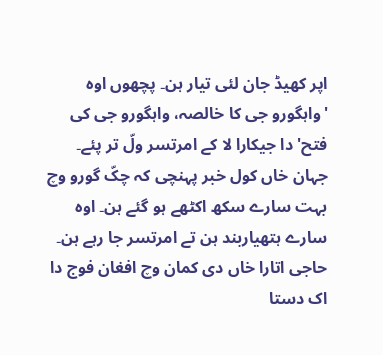اپر کھیڈ جان لئی تیار ہن۔ پچھوں اوہ 'واہگورو جی کا خالصہ، واہگورو جی کی فتح' دا جیکارا لا کے امرتسر ولّ تر پئے۔
جہان خاں کول خبر پہنچی کہ چکّ گورو وچ بہت سارے سکھ اکٹھے ہو گئے ہن۔ اوہ سارے ہتھیاربند ہن تے امرتسر جا رہے ہن۔ حاجی اتارا خاں دی کمان وچ افغان فوج دا اک دستا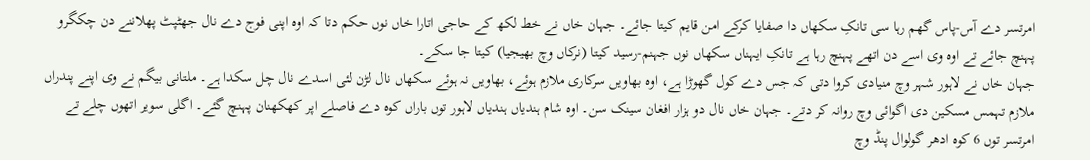امرتسر دے آس-پاس گھم رہا سی تانکِ سکھاں دا صفایا کرکے امن قایم کیتا جائے۔ جہان خاں نے خط لکھ کے حاجی اتارا خاں نوں حکم دتا کہ اوہ اپنی فوج دے نال جھٹپٹ پھلاننے دن چکگرو پہنچ جائے تے اوہ وی اسے دن اتھے پہنچ رہا ہے تانکِ ایہناں سکھاں نوں جہنم-رسید کیتا (نرکاں وچ بھیجیا) کیتا جا سکے۔
جہان خاں نے لاہور شہر وچ منیادی کروا دتی کہ جس دے کول گھوڑا ہے، اوہ بھاویں سرکاری ملازم ہوئے، بھاویں نہ ہوئے سکھاں نال لڑن لئی اسدے نال چل سکدا ہے۔ ملتانی بیگم نے وی اپنے پندراں ملازم تہمس مسکین دی اگوائی وچ روانہ کر دتے۔ جہان خاں نال دو ہزار افغان سینک سن۔ اوہ شام ہندیاں ہندیاں لاہور توں باراں کوہ دے فاصلے اپر کھکھنان پہنچ گئے۔ اگلی سویر اتھوں چلے تے امرتسر توں 6 کوہ ادھر گولوال پنڈ وچ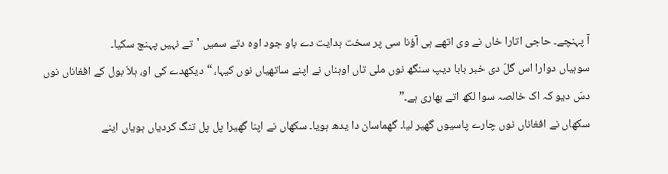آ پہنچے۔ حاجی اتارا خاں نے وی اتھے ہی آؤنا سی پر سخت ہدایت دے باو جود اوہ دتے سمیں 'تے نہیں پہنچ سکیا۔
سوہیاں دوارا اس گلّ دی خبر بابا دیپ سنگھ نوں ملی تاں اوہناں نے اپنے ساتھیاں نوں کیہا، “دیکھدے کی او، ہلاّ بول کے افغاناں نوں دسّ دیو کہ اک خالصہ سوا لکھ اتے بھاری ہے۔”
سکھاں نے افغاناں نوں چارے پاسیوں گھیر لیا۔ گھماسان دا یدھ ہویا۔ سکھاں نے اپنا گھیرا پل پل تنگ کردیاں ہویاں اینے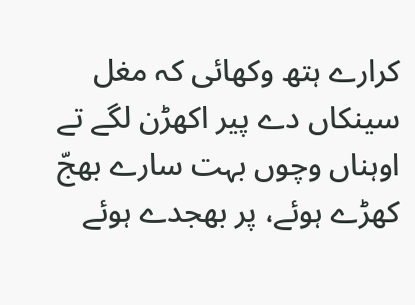کرارے ہتھ وکھائی کہ مغل سینکاں دے پیر اکھڑن لگے تے اوہناں وچوں بہت سارے بھجّ کھڑے ہوئے، پر بھجدے ہوئے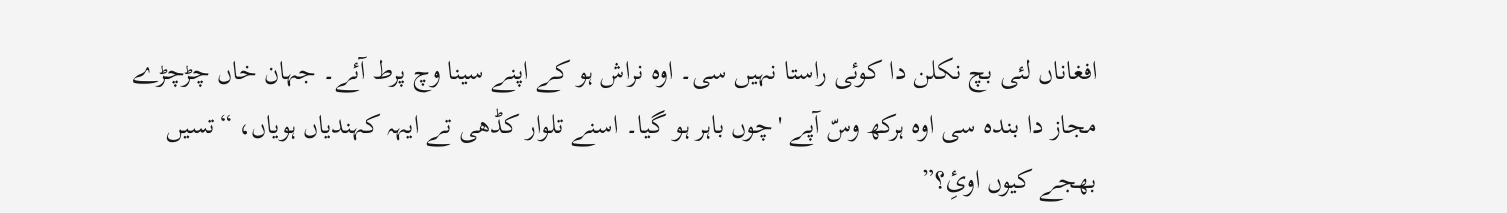افغاناں لئی بچ نکلن دا کوئی راستا نہیں سی۔ اوہ نراش ہو کے اپنے سینا وچ پرط آئے۔ جہان خاں چڑچڑے مجاز دا بندہ سی اوہ ہرکھ وسّ آپے 'چوں باہر ہو گیا۔ اسنے تلوار کڈھی تے ایہہ کہندیاں ہویاں، “تسیں بھجے کیوں اوئِ؟”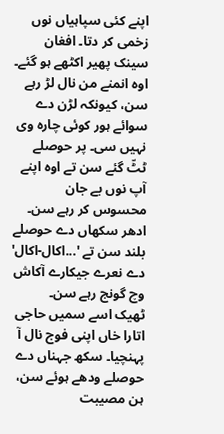اپنے کئی سپاہیاں نوں زخمی کر دتا۔ افغان سینک پھیر اکٹھے ہو گئے۔ اوہ انمنے من نال لڑ رہے سن، کیونکہ لڑن دے سوائے ہور کوئی چارہ وی نہیں سی۔ پر حوصلے ٹٹّ گئے سن تے اوہ اپنے آپ نوں بے جان محسوس کر رہے سن۔ ادھر سکھاں دے حوصلے بلند سن تے '...اکال-اکال' دے نعرے جیکارے آکاش وچ گونج رہے سن۔
ٹھیک اسے سمیں حاجی اتارا خاں اپنی فوج نال آ پہنچیا۔ سکھ جہناں دے حوصلے ودھے ہوئے سن، ہن مصیبت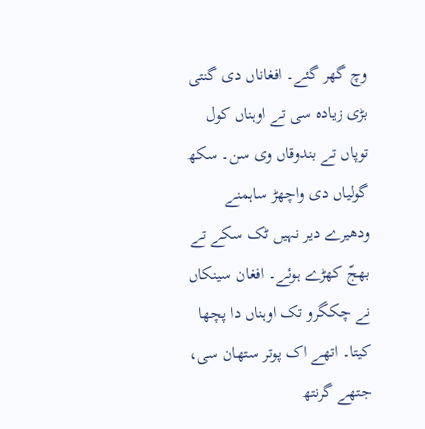وچ گھر گئے۔ افغاناں دی گنتی بڑی زیادہ سی تے اوہناں کول توپاں تے بندوقاں وی سن۔ سکھ گولیاں دی واچھڑ ساہمنے ودھیرے دیر نہیں ٹک سکے تے بھجّ کھڑے ہوئے۔ افغان سینکاں نے چکگرو تک اوہناں دا پچھا کیتا۔ اتھے اک پوتر ستھان سی، جتھے گرنتھ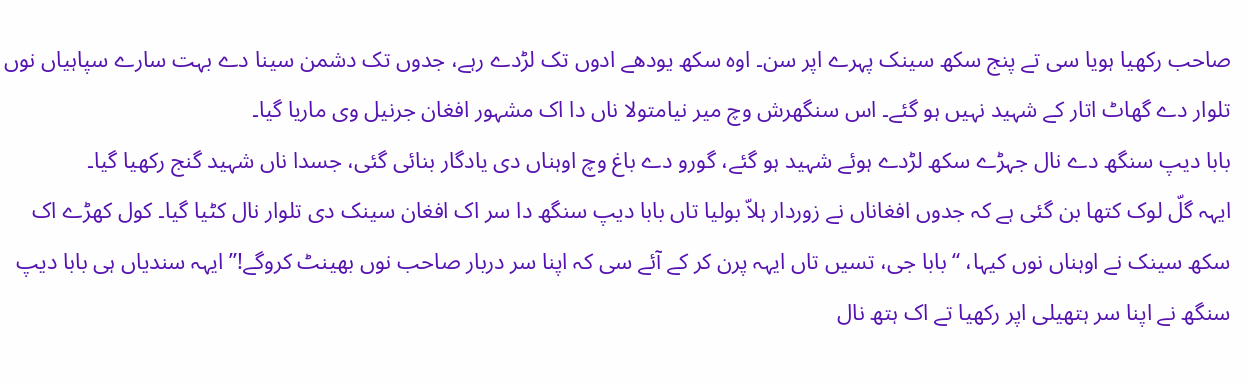صاحب رکھیا ہویا سی تے پنج سکھ سینک پہرے اپر سن۔ اوہ سکھ یودھے ادوں تک لڑدے رہے، جدوں تک دشمن سینا دے بہت سارے سپاہیاں نوں تلوار دے گھاٹ اتار کے شہید نہیں ہو گئے۔ اس سنگھرش وچ میر نیامتولا ناں دا اک مشہور افغان جرنیل وی ماریا گیا۔
بابا دیپ سنگھ دے نال جہڑے سکھ لڑدے ہوئے شہید ہو گئے، گورو دے باغ وچ اوہناں دی یادگار بنائی گئی، جسدا ناں شہید گنج رکھیا گیا۔
ایہہ گلّ لوک کتھا بن گئی ہے کہ جدوں افغاناں نے زوردار ہلاّ بولیا تاں بابا دیپ سنگھ دا سر اک افغان سینک دی تلوار نال کٹیا گیا۔ کول کھڑے اک سکھ سینک نے اوہناں نوں کیہا، “بابا جی، تسیں تاں ایہہ پرن کر کے آئے سی کہ اپنا سر دربار صاحب نوں بھینٹ کروگے!” ایہہ سندیاں ہی بابا دیپ سنگھ نے اپنا سر ہتھیلی اپر رکھیا تے اک ہتھ نال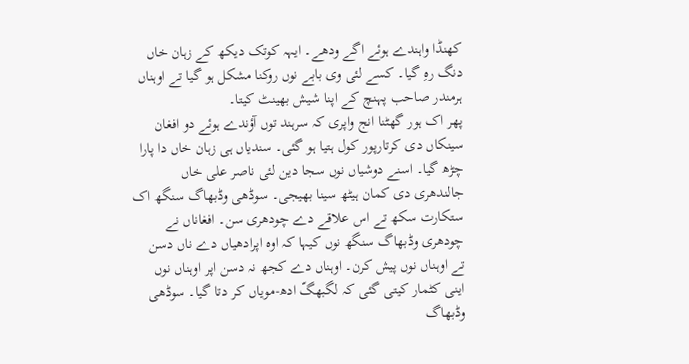کھنڈا واہندے ہوئے اگے ودھے۔ ایہہ کوتک دیکھ کے زہان خاں دنگ رہِ گیا۔ کسے لئی وی بابے نوں روکنا مشکل ہو گیا تے اوہناں ہرمندر صاحب پہنچ کے اپنا شیش بھینٹ کیتا۔
پھر اک ہور گھٹنا انج واپری کہ سرہند توں آؤندے ہوئے دو افغان سینکاں دی کرتارپور کول ہتیا ہو گئی۔ سندیاں ہی زہان خاں دا پارا چڑھ گیا۔ اسنے دوشیاں نوں سجا دین لئی ناصر علی خاں جالندھری دی کمان ہیٹھ سینا بھیجی۔ سوڈھی وڈبھاگ سنگھ اک ستکارت سکھ تے اس علاقے دے چودھری سن۔ افغاناں نے چودھری وڈبھاگ سنگھ نوں کیہا کہ اوہ اپرادھیاں دے ناں دسن تے اوہناں نوں پیش کرن۔ اوہناں دے کجھ نہ دسن اپر اوہناں نوں اینی کٹمار کیتی گئی کہ لگبھگّ ادھ-مویاں کر دتا گیا۔ سوڈھی وڈبھاگ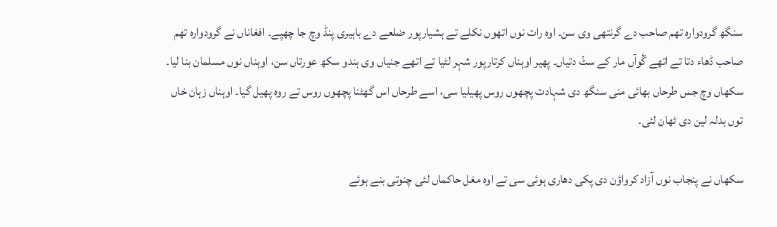سنگھ گرودوارہ تھم صاحب دے گرنتھی وی سن۔ اوہ رات نوں اتھوں نکلے تے ہشیارپور ضلعے دے باہیری پنڈ وچ جا چھپے۔ افغاناں نے گرودوارہ تھم صاحب ڈھاء دتا تے اتھے گٔوآں مار کے سٹّ دتیاں۔ پھیر اوہناں کرتارپور شہر لٹیا تے اتھے جنیاں وی ہندو سکھ عورتاں سن، اوہناں نوں مسلمان بنا لیا۔
سکھاں وچ جس طرحاں بھائی منی سنگھ دی شہادت پچھوں روس پھیلیا سی، اسے طرحاں اس گھٹنا پچھوں روس تے روہ پھیل گیا۔ اوہناں زہان خاں توں بدلہ لین دی ٹھان لئی۔

سکھاں نے پنجاب نوں آزاد کرواؤن دی پکی دھاری ہوئی سی تے اوہ مغل حاکماں لئی چنوتی بنے ہوئے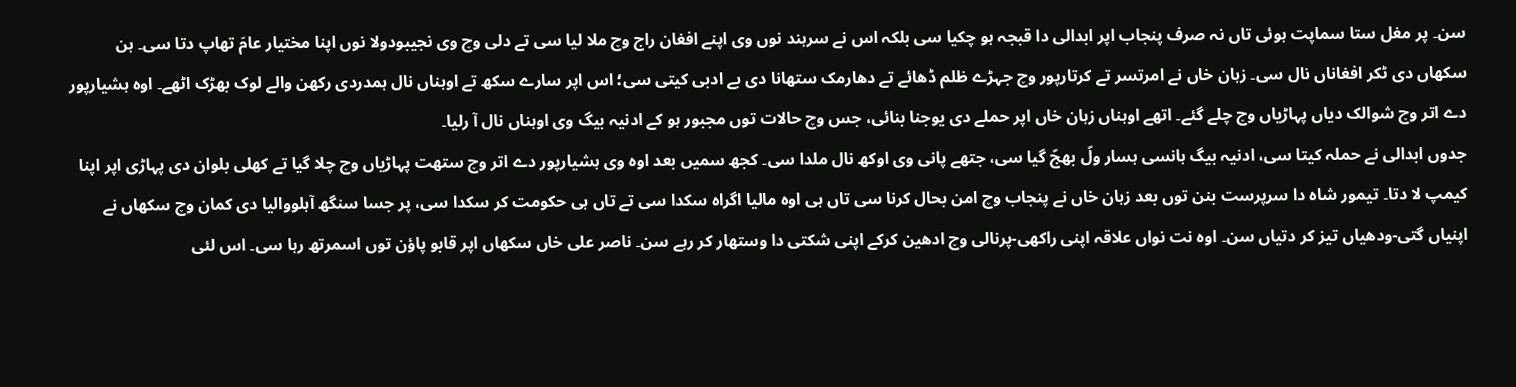سن۔ پر مغل ستا سماپت ہوئی تاں نہ صرف پنجاب اپر ابدالی دا قبجہ ہو چکیا سی بلکہ اس نے سرہند نوں وی اپنے افغان راج وچ ملا لیا سی تے دلی وچ وی نجیبودولا نوں اپنا مختیار عامَ تھاپ دتا سی۔ ہن سکھاں دی ٹکر افغاناں نال سی۔ زہان خاں نے امرتسر تے کرتارپور وچ جہڑے ظلم ڈھائے تے دھارمک ستھانا دی بے ادبی کیتی سی؛ اس اپر سارے سکھ تے اوہناں نال ہمدردی رکھن والے لوک بھڑک اٹھے۔ اوہ ہشیارپور دے اتر وچ شوالک دیاں پہاڑیاں وچ چلے گئے۔ اتھے اوہناں زہان خاں اپر حملے دی یوجنا بنائی، جس وچ حالات توں مجبور ہو کے ادنیہ بیگ وی اوہناں نال آ رلیا۔
جدوں ابدالی نے حملہ کیتا سی، ادنیہ بیگ ہانسی ہسار ولّ بھجّ گیا سی، جتھے پانی وی اوکھ نال ملدا سی۔ کجھ سمیں بعد اوہ وی ہشیارپور دے اتر وچ ستھت پہاڑیاں وچ چلا گیا تے کھلی بلوان دی پہاڑی اپر اپنا کیمپ لا دتا۔ تیمور شاہ دا سرپرست بنن توں بعد زہان خاں نے پنجاب وچ امن بحال کرنا سی تاں ہی اوہ مالیا اگراہ سکدا سی تے تاں ہی حکومت کر سکدا سی، پر جسا سنگھ آہلووالیا دی کمان وچ سکھاں نے اپنیاں گتی-ودھیاں تیز کر دتیاں سن۔ اوہ نت نواں علاقہ اپنی راکھی-پرنالی وچ ادھین کرکے اپنی شکتی دا وستھار کر رہے سن۔ ناصر علی خاں سکھاں اپر قابو پاؤن توں اسمرتھ رہا سی۔ اس لئی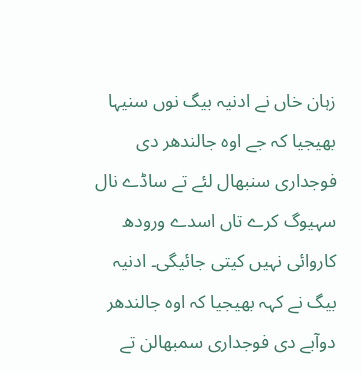زہان خاں نے ادنیہ بیگ نوں سنیہا بھیجیا کہ جے اوہ جالندھر دی فوجداری سنبھال لئے تے ساڈے نال سہیوگ کرے تاں اسدے ورودھ کاروائی نہیں کیتی جائیگی۔ ادنیہ بیگ نے کہہ بھیجیا کہ اوہ جالندھر دوآبے دی فوجداری سمبھالن تے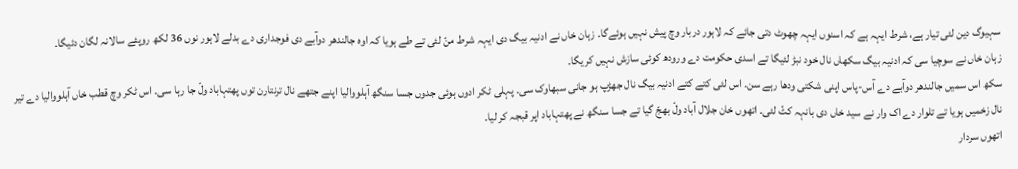سہیوگ دین لئی تیار ہے، شرط ایہہ ہے کہ اسنوں ایہہ چھوٹ دتی جائے کہ لاہور دربار وچ پیش نہیں ہوئےگا۔ زہان خاں نے ادنیہ بیگ دی ایہہ شرط منّ لئی تے طے ہویا کہ اوہ جالندھر دوآبے دی فوجداری دے بدلے لاہور نوں 36 لکھ روپئے سالانہ لگان دئیگا۔
زہان خاں نے سوچیا سی کہ ادنیہ بیگ سکھاں نال خود نبڑ لئیگا تے اسدی حکومت دے ورودھ کوئی سازش نہیں کریگا۔
سکھ اس سمیں جالندھر دوآبے دے آس-پاس اپنی شکتی ودھا رہے سن۔ اس لئی کتے کتے ادنیہ بیگ نال جھڑپ ہو جانی سبھاوک سی۔ پہلی ٹکر ادوں ہوئی جدوں جسا سنگھ آہلووالیا اپنے جتھے نال ترنتارن توں پھتہاباد ولّ جا رہا سی۔ اس ٹکر وچ قطب خاں آہلووالیا دے تیر نال زخمیں ہویا تے تلوار دے اک وار نے سید خاں دی بانہہ کٹّ لئی۔ اتھوں خان جلال آباد ولّ بھجّ گیا تے جسا سنگھ نے پھتہاباد اپر قبجہ کر لیا۔
اتھوں سردار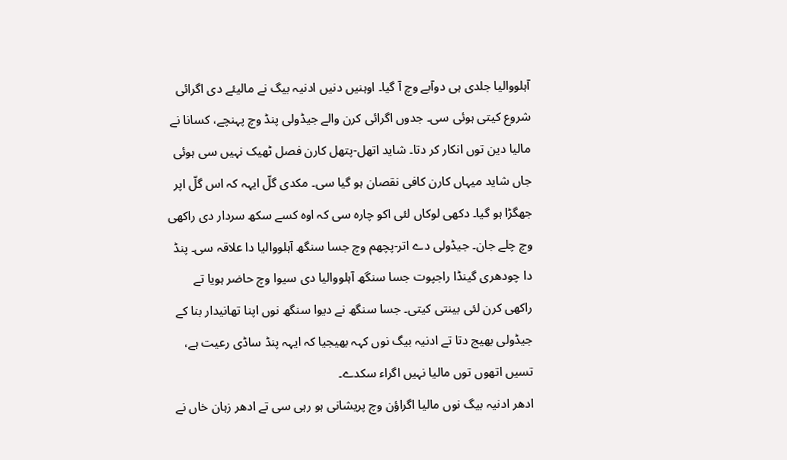آہلووالیا جلدی ہی دوآبے وچ آ گیا۔ اوہنیں دنیں ادنیہ بیگ نے مالیئے دی اگرائی شروع کیتی ہوئی سی۔ جدوں اگرائی کرن والے جیڈولی پنڈ وچ پہنچے، کسانا نے مالیا دین توں انکار کر دتا۔ شاید اتھل-پتھل کارن فصل ٹھیک نہیں سی ہوئی جاں شاید میہاں کارن کافی نقصان ہو گیا سی۔ مکدی گلّ ایہہ کہ اس گلّ اپر جھگڑا ہو گیا۔ دکھی لوکاں لئی اکو چارہ سی کہ اوہ کسے سکھ سردار دی راکھی وچ چلے جان۔ جیڈولی دے اتر-پچھم وچ جسا سنگھ آہلووالیا دا علاقہ سی۔ پنڈ دا چودھری گینڈا راجپوت جسا سنگھ آہلووالیا دی سیوا وچ حاضر ہویا تے راکھی کرن لئی بینتی کیتی۔ جسا سنگھ نے دیوا سنگھ نوں اپنا تھانیدار بنا کے جیڈولی بھیج دتا تے ادنیہ بیگ نوں کہہ بھیجیا کہ ایہہ پنڈ ساڈی رعیت ہے، تسیں اتھوں توں مالیا نہیں اگراء سکدے۔
ادھر ادنیہ بیگ نوں مالیا اگراؤن وچ پریشانی ہو رہی سی تے ادھر زہان خاں نے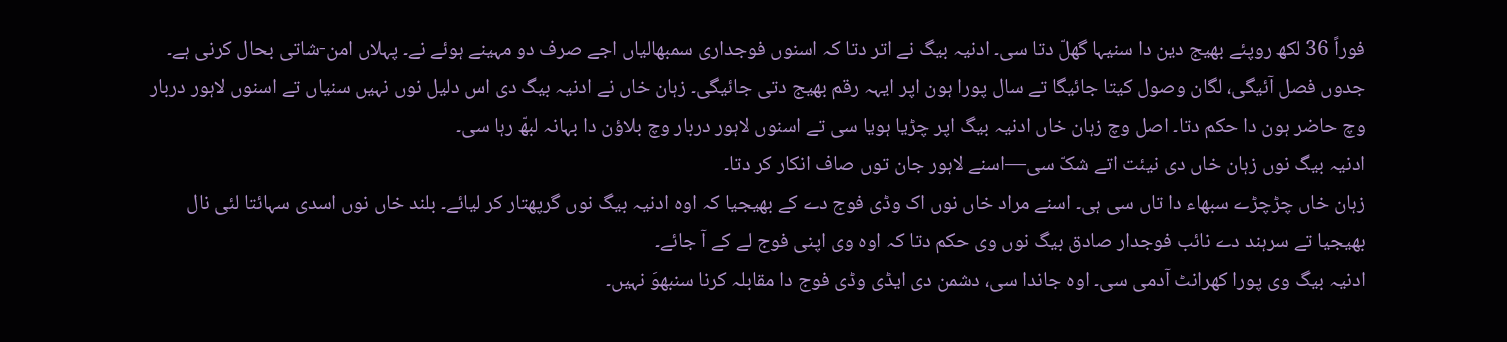فوراً 36 لکھ روپئے بھیج دین دا سنیہا گھلّ دتا سی۔ ادنیہ بیگ نے اتر دتا کہ اسنوں فوجداری سمبھالیاں اجے صرف دو مہینے ہوئے نے۔ پہلاں امن-شاتی بحال کرنی ہے۔ جدوں فصل آئیگی، لگان وصول کیتا جائیگا تے سال پورا ہون اپر ایہہ رقم بھیج دتی جائیگی۔ زہان خاں نے ادنیہ بیگ دی اس دلیل نوں نہیں سنیاں تے اسنوں لاہور دربار وچ حاضر ہون دا حکم دتا۔ اصل وچ زہان خاں ادنیہ بیگ اپر چڑیا ہویا سی تے اسنوں لاہور دربار وچ بلاؤن دا بہانہ لبھّ رہا سی۔
ادنیہ بیگ نوں زہان خاں دی نیئت اتے شکّ سی—اسنے لاہور جان توں صاف انکار کر دتا۔
زہان خاں چڑچڑے سبھاء دا تاں سی ہی۔ اسنے مراد خاں نوں اک وڈی فوج دے کے بھیجیا کہ اوہ ادنیہ بیگ نوں گرپھتار کر لیائے۔ بلند خاں نوں اسدی سہائتا لئی نال بھیجیا تے سرہند دے نائب فوجدار صادق بیگ نوں وی حکم دتا کہ اوہ وی اپنی فوج لے کے آ جائے۔
ادنیہ بیگ وی پورا کھرانٹ آدمی سی۔ اوہ جاندا سی، دشمن دی ایڈی وڈی فوج دا مقابلہ کرنا سنبھوَ نہیں۔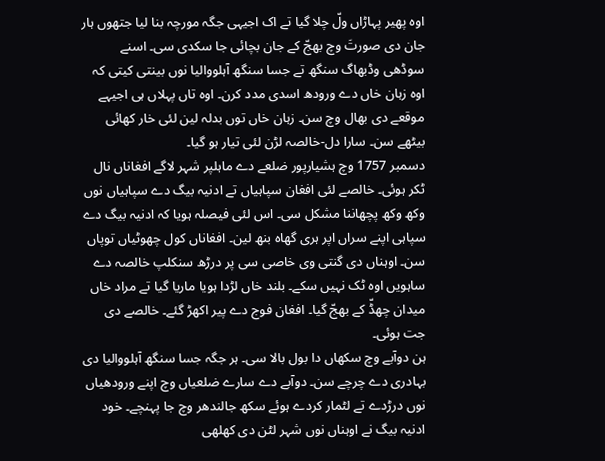اوہ پھیر پہاڑاں ولّ چلا گیا تے اک اجیہی جگہ مورچہ بنا لیا جتھوں ہار جان دی صورتَ وچ بھجّ کے جان بچائی جا سکدی سی۔ اسنے سوڈھی وڈبھاگ سنگھ تے جسا سنگھ آہلووالیا نوں بینتی کیتی کہ اوہ زہان خاں دے ورودھ اسدی مدد کرن۔ اوہ تاں پہلاں ہی اجیہے موقعے دی بھال وچ سن۔ زہان خاں توں بدلہ لین لئی خار کھائی بیٹھے سن۔ سارا دل-خالصہ لڑن لئی تیار ہو گیا۔
دسمبر 1757 وچ ہشیارپور ضلعے دے ماہلپر شہر لاگے افغاناں نال ٹکر ہوئی۔ خالصے لئی افغان سپاہیاں تے ادنیہ بیگ دے سپاہیاں نوں وکھ وکھ پچھاننا مشکل سی۔ اس لئی فیصلہ ہویا کہ ادنیہ بیگ دے سپاہی اپنے سراں اپر ہری گھاہ بنھ لین۔ افغاناں کول چھوٹیاں توپاں سن۔ اوہناں دی گنتی وی خاصی سی پر درڑھ سنکلپ خالصہ دے ساہویں اوہ ٹک نہیں سکے۔ بلند خاں لڑدا ہویا ماریا گیا تے مراد خاں میدان چھڈّ کے بھجّ گیا۔ افغان فوج دے پیر اکھڑ گئے۔ خالصے دی جت ہوئی۔
ہن دوآبے وچ سکھاں دا بول بالا سی۔ ہر جگہ جسا سنگھ آہلووالیا دی بہادری دے چرچے سن۔ دوآبے دے سارے ضلعیاں وچ اپنے ورودھیاں نوں درڑدے تے لٹمار کردے ہوئے سکھ جالندھر وچ جا پہنچے۔ خود ادنیہ بیگ نے اوہناں نوں شہر لٹن دی کھلھی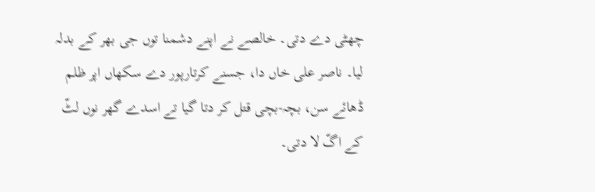چھٹی دے دتی۔ خالصے نے اپنے دشمنا توں جی بھر کے بدلہ لیا۔ ناصر علی خاں دا، جسنے کرتارپور دے سکھاں اپر ظلم ڈھائے سن، بچہ-بچی قتل کر دتا گیا تے اسدے گھر نوں لٹّ کے اگّ لا دتی۔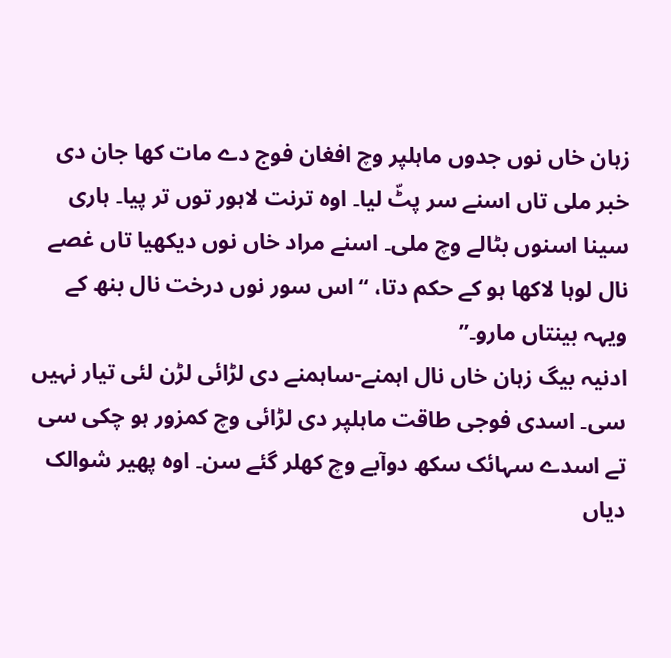زہان خاں نوں جدوں ماہلپر وچ افغان فوج دے مات کھا جان دی خبر ملی تاں اسنے سر پٹّ لیا۔ اوہ ترنت لاہور توں تر پیا۔ ہاری سینا اسنوں بٹالے وچ ملی۔ اسنے مراد خاں نوں دیکھیا تاں غصے نال لوہا لاکھا ہو کے حکم دتا، “اس سور نوں درخت نال بنھ کے ویہہ بینتاں مارو۔”
ادنیہ بیگ زہان خاں نال اہمنے-ساہمنے دی لڑائی لڑن لئی تیار نہیں سی۔ اسدی فوجی طاقت ماہلپر دی لڑائی وچ کمزور ہو چکی سی تے اسدے سہائک سکھ دوآبے وچ کھلر گئے سن۔ اوہ پھیر شوالک دیاں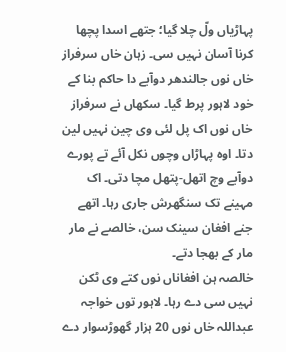پہاڑیاں ولّ چلا گیا؛ جتھے اسدا پچھا کرنا آسان نہیں سی۔ زہان خاں سرفراز خاں نوں جالندھر دوآبے دا حاکم بنا کے خود لاہور پرط گیا۔ سکھاں نے سرفراز خاں نوں اک پل لئی وی چین نہیں لین دتا۔ اوہ پہاڑاں وچوں نکل آئے تے پورے دوآبے وچ اتھل-پتھل مچا دتی۔ اک مہینے تک سنگھرش جاری رہا۔ اتھے جنے افغان سینک سن، خالصے نے مار مار کے بھجا دتے۔
خالصہ ہن افغاناں نوں کتے وی ٹکن نہیں سی دے رہا۔ لاہور توں خواجہ عبداللہ خاں نوں 20 ہزار گھوڑسوار دے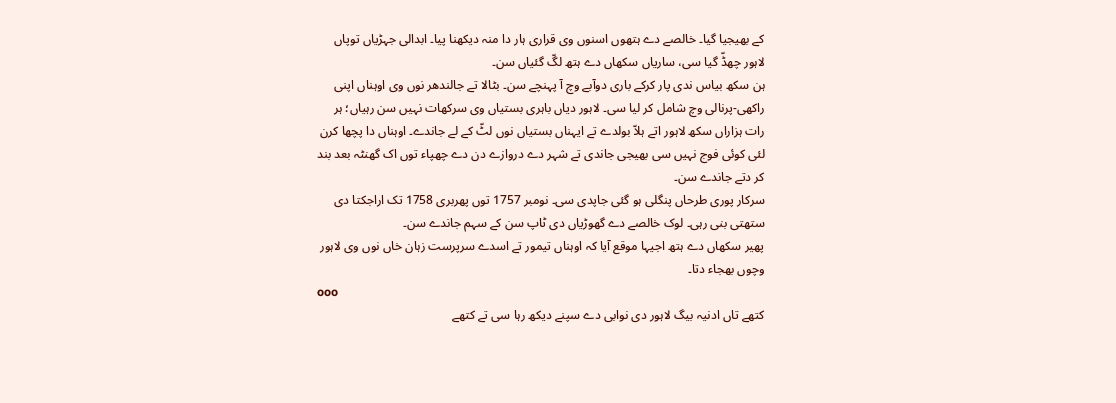کے بھیجیا گیا۔ خالصے دے ہتھوں اسنوں وی قراری ہار دا منہ دیکھنا پیا۔ ابدالی جہڑیاں توپاں لاہور چھڈّ گیا سی، ساریاں سکھاں دے ہتھ لگّ گئیاں سن۔
ہن سکھ بیاس ندی پار کرکے باری دوآبے وچ آ پہنچے سن۔ بٹالا تے جالندھر نوں وی اوہناں اپنی راکھی-پرنالی وچ شامل کر لیا سی۔ لاہور دیاں باہری بستیاں وی سرکھات نہیں سن رہیاں؛ ہر رات ہزاراں سکھ لاہور اتے ہلاّ بولدے تے ایہناں بستیاں نوں لٹّ کے لے جاندے۔ اوہناں دا پچھا کرن لئی کوئی فوج نہیں سی بھیجی جاندی تے شہر دے دروازے دن دے چھپاء توں اک گھنٹہ بعد بند کر دتے جاندے سن۔
سرکار پوری طرحاں پنگلی ہو گئی جاپدی سی۔ نومبر 1757 توں پھربری 1758 تک اراجکتا دی ستھتی بنی رہی۔ لوک خالصے دے گھوڑیاں دی ٹاپ سن کے سہم جاندے سن۔
پھیر سکھاں دے ہتھ اجیہا موقع آیا کہ اوہناں تیمور تے اسدے سرپرست زہان خاں نوں وی لاہور وچوں بھجاء دتا۔
ooo
کتھے تاں ادنیہ بیگ لاہور دی نوابی دے سپنے دیکھ رہا سی تے کتھے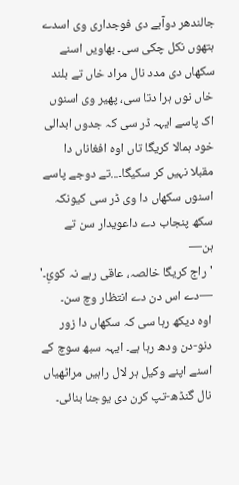جالندھر دوآبے دی فوجداری وی اسدے ہتھوں نکل چکی سی۔ بھاویں اسنے سکھاں دی مدد نال مراد خاں تے بلند خاں نوں ہرا دتا سی، پھیر وی اسنوں اک پاسے ایہہ ڈر سی کہ جدوں ابدالی خود ہمالا کریگا تاں اوہ افغاناں دا مقبلا نہیں کر سکیگا۔...تے دوجے پاسے اسنوں سکھاں دا وی ڈر سی کیونکہ سکھ پنجاب دے داعویدار سن تے ہن—
'راج کریگا خالصہ، عاقی رہے نہ کوئِ۔'
—دے اس دن دے انتظار وچ سن۔
اوہ دیکھ رہا سی کہ سکھاں دا زور دنو-دن ودھ رہا ہے۔ ایہہ سبھ سوچ کے اسنے اپنے وکیل ہر لال راہیں مراٹھیاں نال گنڈھ-تپ کرن دی یوجنا بنائی۔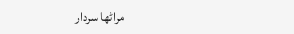مراٹھا سردار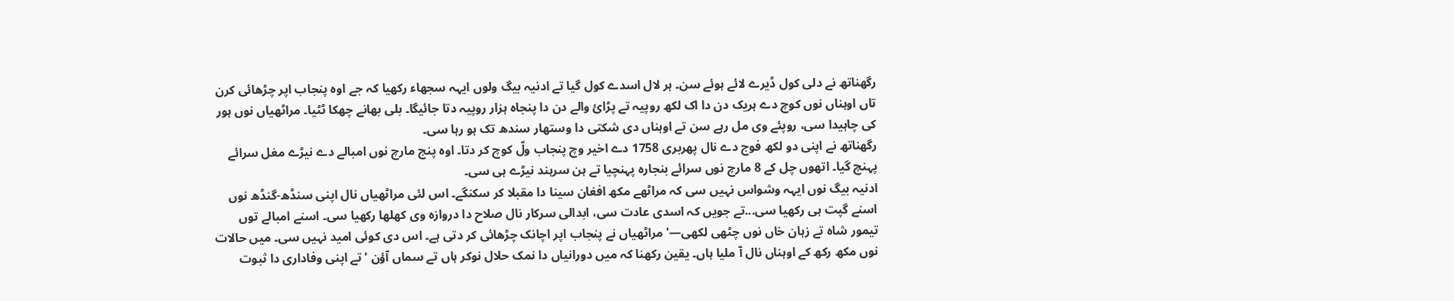رگھناتھ نے دلی کول ڈیرے لائے ہوئے سن۔ ہر لال اسدے کول گیا تے ادنیہ بیگ ولوں ایہہ سجھاء رکھیا کہ جے اوہ پنجاب اپر چڑھائی کرن تاں اوہناں نوں کوچ دے ہریک دن دا اک لکھ روپیہ تے پڑائ والے دن دا پنجاہ ہزار روپیہ دتا جائیگا۔ بلی بھانے چھکا ٹٹیا۔ مراٹھیاں نوں ہور کی چاہیدا سی، روپئے وی مل رہے سن تے اوہناں دی شکتی دا وستھار سندھ تک ہو رہا سی۔
رگھناتھ نے اپنی دو لکھ فوج دے نال پھربری 1758 دے اخیر وچ پنجاب ولّ کوچ کر دتا۔ اوہ پنج مارچ نوں امبالے دے نیڑے مغل سرائے پہنچ گیا۔ اتھوں چل کے 8 مارچ نوں سرائے بنجارہ پہنچیا تے ہن سرہند نیڑے ہی سی۔
ادنیہ بیگ نوں ایہہ وشواس نہیں سی کہ مراٹھے مکھ افغان سینا دا مقبلا کر سکنگے۔ اس لئی مراٹھیاں نال اپنی سنڈھ-گنڈھ نوں اسنے گپت ہی رکھیا سی...تے جویں کہ اسدی عادت سی، ابدالی سرکار نال صلاح دا دروازہ وی کھلھا رکھیا سی۔ اسنے امبالے توں تیمور شاہ تے زہان خاں نوں چٹھی لکھی—'مراٹھیاں نے پنجاب اپر اچانک چڑھائی کر دتی ہے۔ اس دی کوئی امید نہیں سی۔ میں حالات نوں مکھ رکھ کے اوہناں نال آ ملیا ہاں۔ یقین رکھنا کہ میں دورانیاں دا نمک حلال نوکر ہاں تے سماں آؤن 'تے اپنی وفاداری دا ثبوت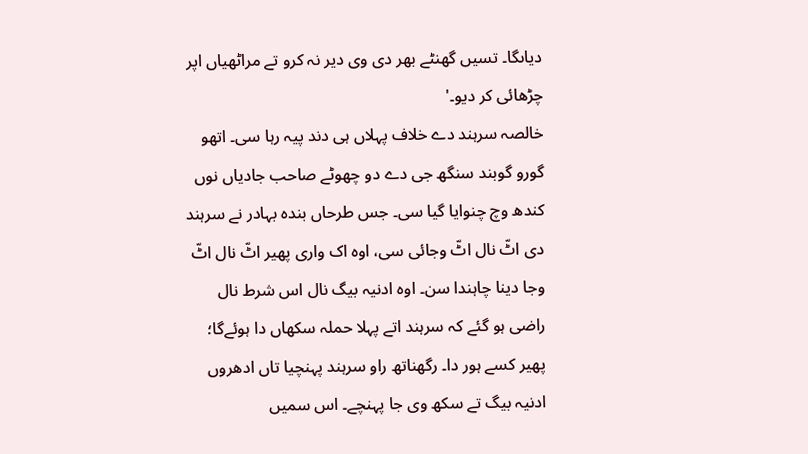دیاںگا۔ تسیں گھنٹے بھر دی وی دیر نہ کرو تے مراٹھیاں اپر چڑھائی کر دیو۔'
خالصہ سرہند دے خلاف پہلاں ہی دند پیہ رہا سی۔ اتھو گورو گوبند سنگھ جی دے دو چھوٹے صاحب جادیاں نوں کندھ وچ چنوایا گیا سی۔ جس طرحاں بندہ بہادر نے سرہند دی اٹّ نال اٹّ وجائی سی، اوہ اک واری پھیر اٹّ نال اٹّ وجا دینا چاہندا سن۔ اوہ ادنیہ بیگ نال اس شرط نال راضی ہو گئے کہ سرہند اتے پہلا حملہ سکھاں دا ہوئےگا؛ پھیر کسے ہور دا۔ رگھناتھ راو سرہند پہنچیا تاں ادھروں ادنیہ بیگ تے سکھ وی جا پہنچے۔ اس سمیں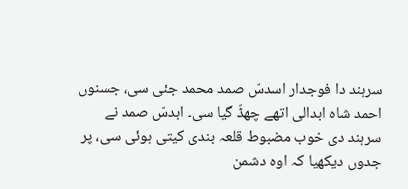سرہند دا فوجدار اسدسّ صمد محمد جئی سی، جسنوں احمد شاہ ابدالی اتھے چھڈّ گیا سی۔ ابدسّ صمد نے سرہند دی خوب مضبوط قلعہ بندی کیتی ہوئی سی، پر جدوں دیکھیا کہ اوہ دشمن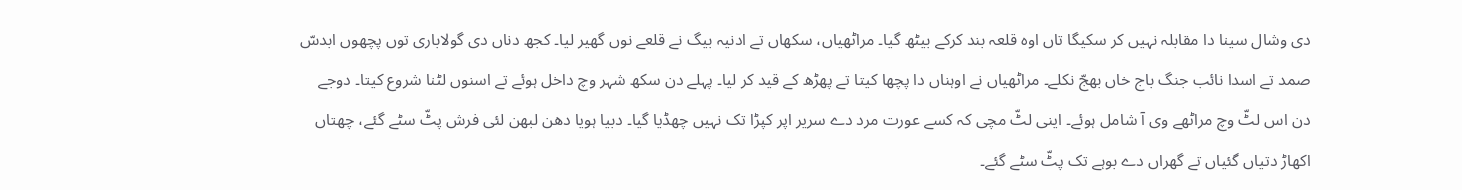دی وشال سینا دا مقابلہ نہیں کر سکیگا تاں اوہ قلعہ بند کرکے بیٹھ گیا۔ مراٹھیاں، سکھاں تے ادنیہ بیگ نے قلعے نوں گھیر لیا۔ کجھ دناں دی گولاباری توں پچھوں ابدسّ صمد تے اسدا نائب جنگ باج خاں بھجّ نکلے۔ مراٹھیاں نے اوہناں دا پچھا کیتا تے پھڑھ کے قید کر لیا۔ پہلے دن سکھ شہر وچ داخل ہوئے تے اسنوں لٹنا شروع کیتا۔ دوجے دن اس لٹّ وچ مراٹھے وی آ شامل ہوئے۔ اینی لٹّ مچی کہ کسے عورت مرد دے سریر اپر کپڑا تک نہیں چھڈیا گیا۔ دبیا ہویا دھن لبھن لئی فرش پٹّ سٹے گئے، چھتاں اکھاڑ دتیاں گئیاں تے گھراں دے بوہے تک پٹّ سٹے گئے۔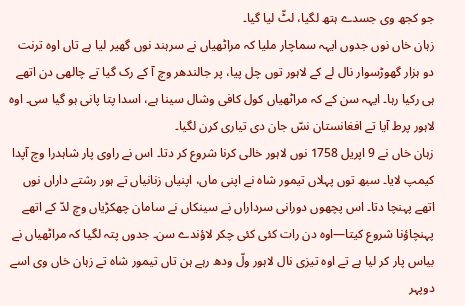جو کجھ وی جسدے ہتھ لگیا، لٹّ لیا گیا۔
زہان خاں نوں جدوں ایہہ سماچار ملیا کہ مراٹھیاں نے سرہند نوں گھیر لیا ہے تاں اوہ ترنت دو ہزار گھوڑسوار نال لے کے لاہور توں چل پیا، پر جالندھر وچ آ کے رک گیا تے چالھی دن اتھے ہی رکیا رہا۔ ایہہ سن کے کہ مراٹھیاں کول کافی وشال سینا ہے، اسدا پتا پانی ہو گیا سی۔ اوہ لاہور پرط آیا تے افغانستان نسّ جان دی تیاری کرن لگیا۔
زہان خاں نے 9 اپریل 1758 نوں لاہور خالی کرنا شروع کر دتا۔ اس نے راوی پار شاہدرا وچ آپدا کیمپ لایا۔ سبھ توں پہلاں تیمور شاہ نے اپنی ماں، اپنیاں زنانیاں تے ہور رشتے داراں نوں اتھے پہنچا دتا۔ اس پچھوں دورانی سرداراں نے سینکاں نے سامان چھکڑیاں وچ لدّ کے اتھے پہنچاؤنا شروع کیتا—اوہ دن رات کئی کئی چکر لاؤندے سن۔ جدوں پتہ لگیا کہ مراٹھیاں نے بیاس پار کر لیا ہے تے اوہ تیزی نال لاہور ولّ ودھ رہے ہن تاں تیمور شاہ تے زہان خاں وی اسے دوپہر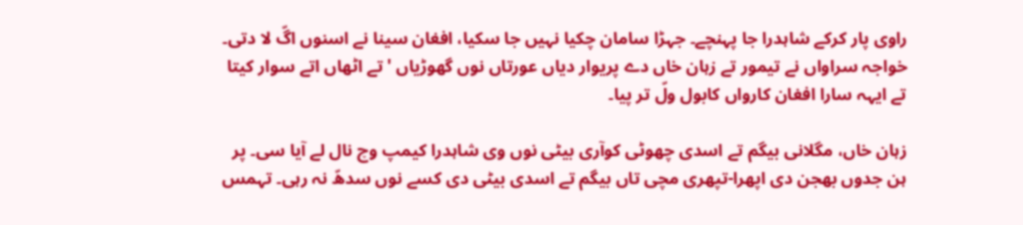راوی پار کرکے شاہدرا جا پہنچے۔ جہڑا سامان چکیا نہیں جا سکیا، افغان سینا نے اسنوں اگّ لا دتی۔ خواجہ سراواں نے تیمور تے زہان خاں دے پریوار دیاں عورتاں نوں گھوڑیاں 'تے اٹھاں اتے سوار کیتا تے ایہہ سارا افغان کارواں کابول ولّ تر پیا۔

زہان خاں، مگلانی بیگم تے اسدی چھوٹی کوآری بیٹی نوں وی شاہدرا کیمپ وچ نال لے آیا سی۔ پر ہن جدوں بھجن دی اپھرا-تپھری مچی تاں بیگم تے اسدی بیٹی دی کسے نوں سدھّ نہ رہی۔ تہمس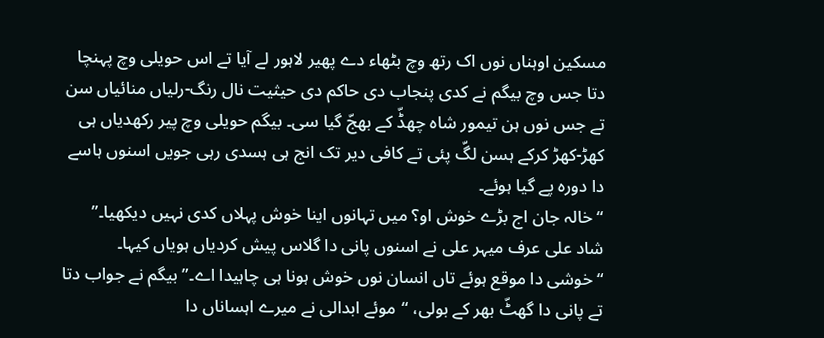مسکین اوہناں نوں اک رتھ وچ بٹھاء دے پھیر لاہور لے آیا تے اس حویلی وچ پہنچا دتا جس وچ بیگم نے کدی پنجاب دی حاکم دی حیثیت نال رنگ-رلیاں منائیاں سن تے جس نوں ہن تیمور شاہ چھڈّ کے بھجّ گیا سی۔ بیگم حویلی وچ پیر رکھدیاں ہی کھڑ-کھڑ کرکے ہسن لگّ پئی تے کافی دیر تک انج ہی ہسدی رہی جویں اسنوں ہاسے دا دورہ پے گیا ہوئے۔
“خالہ جان اج بڑے خوش او؟ میں تہانوں اینا خوش پہلاں کدی نہیں دیکھیا۔” شاد علی عرف میہر علی نے اسنوں پانی دا گلاس پیش کردیاں ہویاں کیہا۔
“خوشی دا موقع ہوئے تاں انسان نوں خوش ہونا ہی چاہیدا اے۔” بیگم نے جواب دتا تے پانی دا گھٹّ بھر کے بولی، “موئے ابدالی نے میرے اہساناں دا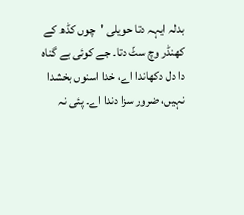بدلہ ایہہ دتا حویلی 'چوں کڈھ کے کھنڈر وچ سٹّ دتا۔ جے کوئی بے گناہ دا دل دکھاندا اے، خدا اسنوں بخشدا نہیں، ضرور سزا دندا اے۔ پئی نہ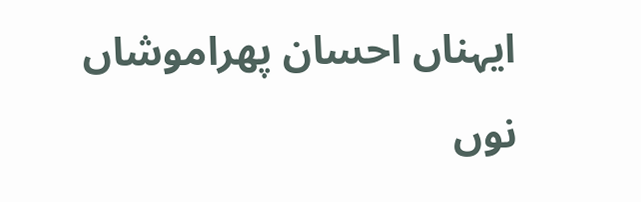ایہناں احسان پھراموشاں نوں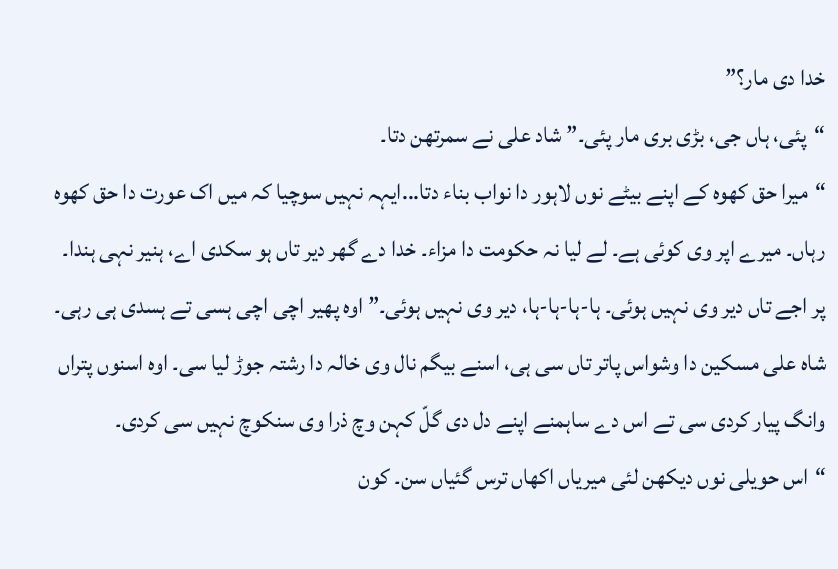خدا دی مار؟”
“پئی، ہاں جی، بڑی بری مار پئی۔” شاد علی نے سمرتھن دتا۔
“میرا حق کھوہ کے اپنے بیٹے نوں لاہور دا نواب بناء دتا...ایہہ نہیں سوچیا کہ میں اک عورت دا حق کھوہ رہاں۔ میرے اپر وی کوئی ہے۔ لے لیا نہ حکومت دا مزاء۔ خدا دے گھر دیر تاں ہو سکدی اے، ہنیر نہی ہندا۔ پر اجے تاں دیر وی نہیں ہوئی۔ ہا-ہا-ہا-ہا، دیر وی نہیں ہوئی۔” اوہ پھیر اچی اچی ہسی تے ہسدی ہی رہی۔
شاہ علی مسکین دا وشواس پاتر تاں سی ہی، اسنے بیگم نال وی خالہ دا رشتہ جوڑ لیا سی۔ اوہ اسنوں پتراں وانگ پیار کردی سی تے اس دے ساہمنے اپنے دل دی گلّ کہن وچ ذرا وی سنکوچ نہیں سی کردی۔
“اس حویلی نوں دیکھن لئی میریاں اکھاں ترس گئیاں سن۔ کون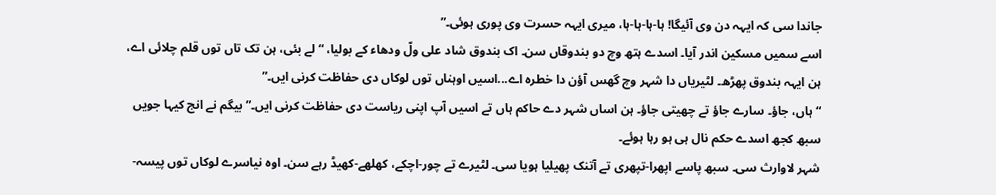جاندا سی کہ ایہہ دن وی آئیگا! ہا-ہا-ہا-ہا، میری ایہہ حسرت وی پوری ہوئی۔”
اسے سمیں مسکین اندر آیا۔ اسدے ہتھ وچ دو بندوقاں سن۔ اک بندوق شاد علی ولّ ودھاء کے بولیا، “لے بئی، ہن تک تاں توں قلم چلائی اے، ہن ایہہ بندوق پھڑھ۔ لٹیریاں دا شہر وچ گھس آؤن دا خطرہ اے...اسیں اوہناں توں لوکاں دی حفاظت کرنی ایں۔”
“ہاں، جاؤ۔ سارے جاؤ تے چھیتی جاؤ۔ ہن اساں شہر دے حاکم ہاں تے اسیں آپ اپنی ریاست دی حفاظت کرنی ایں۔” بیگم نے انج کیہا جویں سبھ کجھ اسدے حکم نال ہی ہو رہا ہوئے۔
شہر لاوارث سی۔ سبھ پاسے اپھرا-تپھری تے آتنک پھیلیا ہویا سی۔ لٹیرے تے چور-اچکے، کھلھے-کھیڈ رہے سن۔ اوہ نیاسرے لوکاں توں پیسہ-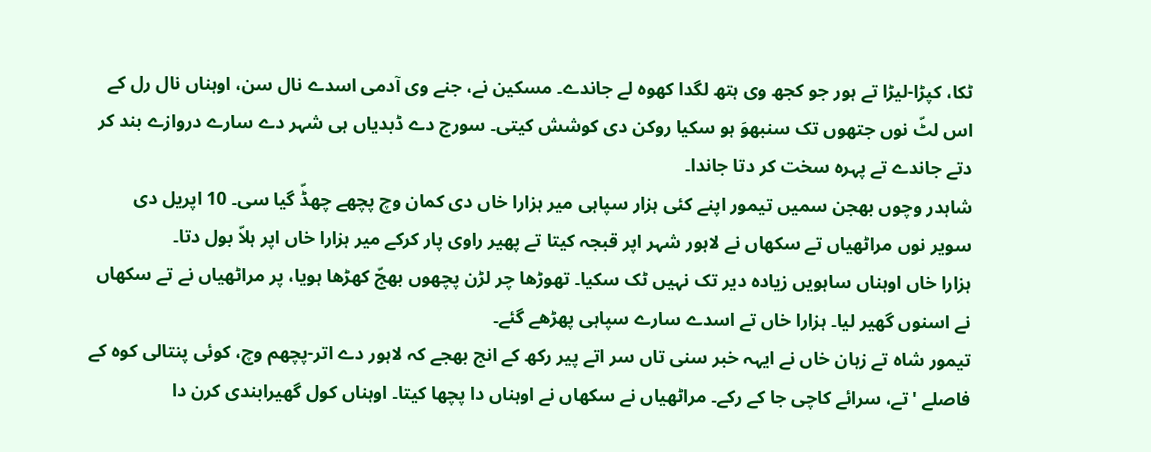ٹکا، کپڑا-لیڑا تے ہور جو کجھ وی ہتھ لگدا کھوہ لے جاندے۔ مسکین نے، جنے وی آدمی اسدے نال سن، اوہناں نال رل کے اس لٹّ نوں جتھوں تک سنبھوَ ہو سکیا روکن دی کوشش کیتی۔ سورج دے ڈبدیاں ہی شہر دے سارے دروازے بند کر دتے جاندے تے پہرہ سخت کر دتا جاندا۔
شاہدر وچوں بھجن سمیں تیمور اپنے کئی ہزار سپاہی میر ہزارا خاں دی کمان وچ پچھے چھڈّ گیا سی۔ 10 اپریل دی سویر نوں مراٹھیاں تے سکھاں نے لاہور شہر اپر قبجہ کیتا تے پھیر راوی پار کرکے میر ہزارا خاں اپر ہلاّ بول دتا۔
ہزارا خاں اوہناں ساہویں زیادہ دیر تک نہیں ٹک سکیا۔ تھوڑھا چر لڑن پچھوں بھجّ کھڑھا ہویا، پر مراٹھیاں نے تے سکھاں نے اسنوں گھیر لیا۔ ہزارا خاں تے اسدے سارے سپاہی پھڑھے گئے۔
تیمور شاہ تے زہان خاں نے ایہہ خبر سنی تاں سر اتے پیر رکھ کے انج بھجے کہ لاہور دے اتر-پچھم وچ، کوئی پنتالی کوہ کے فاصلے 'تے، سرائے کاچی جا کے رکے۔ مراٹھیاں نے سکھاں نے اوہناں دا پچھا کیتا۔ اوہناں کول گھیرابندی کرن دا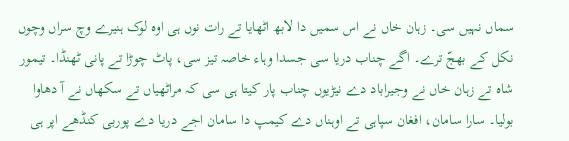سماں نہیں سی۔ زہان خاں نے اس سمیں دا لابھ اٹھایا تے رات نوں ہی اوہ لوک ہنیرے وچ سراں وچوں نکل کے بھجّ ترے۔ اگے چناب دریا سی جسدا وہاء خاصہ تیز سی، پاٹ چوڑا تے پانی ٹھنڈا۔ تیمور شاہ تے زہان خاں نے وجیراباد دے نیڑیوں چناب پار کیتا ہی سی کہ مراٹھیاں تے سکھاں نے آ دھاوا بولیا۔ سارا سامان، افغان سپاہی تے اوہناں دے کیمپ دا سامان اجے دریا دے پوربی کنڈھے اپر ہی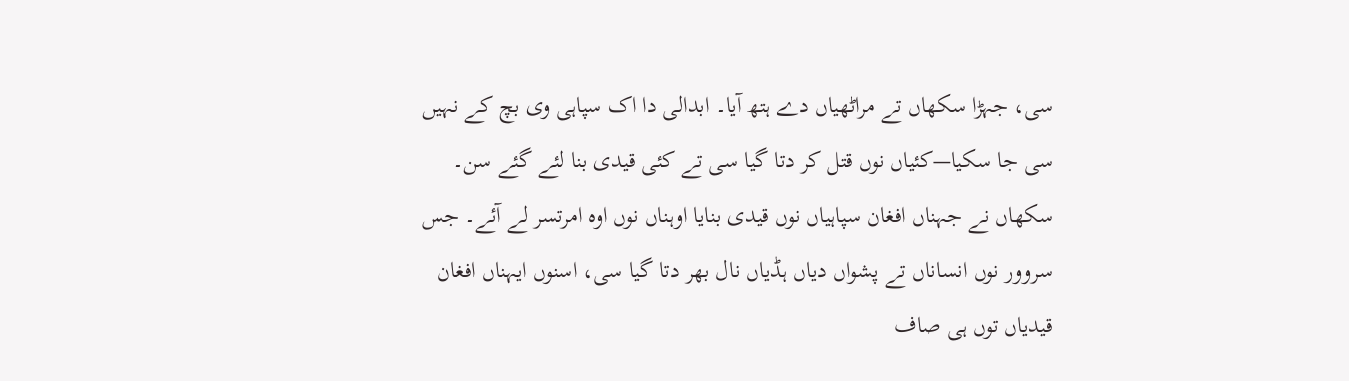سی، جہڑا سکھاں تے مراٹھیاں دے ہتھ آیا۔ ابدالی دا اک سپاہی وی بچ کے نہیں سی جا سکیا—کئیاں نوں قتل کر دتا گیا سی تے کئی قیدی بنا لئے گئے سن۔
سکھاں نے جہناں افغان سپاہیاں نوں قیدی بنایا اوہناں نوں اوہ امرتسر لے آئے۔ جس سروور نوں انساناں تے پشواں دیاں ہڈیاں نال بھر دتا گیا سی، اسنوں ایہناں افغان قیدیاں توں ہی صاف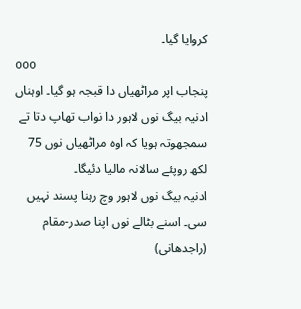کروایا گیا۔
ooo
پنجاب اپر مراٹھیاں دا قبجہ ہو گیا۔ اوہناں ادنیہ بیگ نوں لاہور دا نواب تھاپ دتا تے سمجھوتہ ہویا کہ اوہ مراٹھیاں نوں 75 لکھ روپئے سالانہ مالیا دئیگا۔
ادنیہ بیگ نوں لاہور وچ رہنا پسند نہیں سی۔ اسنے بٹالے نوں اپنا صدر-مقام (راجدھانی)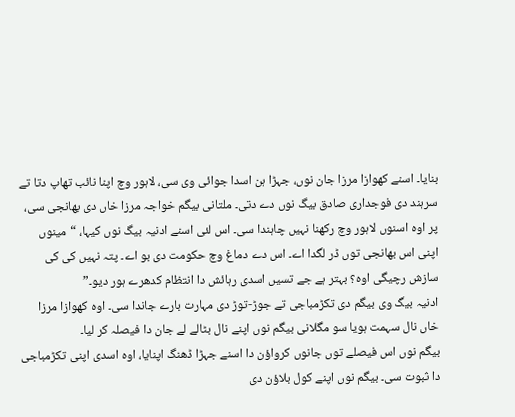بنایا۔ اسنے کھوازا مرزا جان نوں، جہڑا ہن اسدا جوائی وی سی، لاہور وچ اپنا نائب تھاپ دتا تے سرہند دی فوجداری صادق بیگ نوں دے دتی۔ ملتانی بیگم خواجہ مرزا خاں دی بھانجی سی، پر اوہ اسنوں لاہور وچ رکھنا نہیں چاہندا سی۔ اس لئی اسنے ادنیہ بیگ نوں کیہا، “مینوں اپنی اس بھانجی توں ڈر لگدا اے۔ اس دے دماغ وچ حکومت دی بو اے۔ پتہ نہیں کی کی سازش رچیگی اوہ؟ بہتر ہے جے تسیں اسدی رہائش دا انتظام کدھرے ہور دیو۔”
ادنیہ بیگ وی بیگم دی تکڑمباجی تے جوڑ-توڑ دی مہارت بارے جاندا سی۔ اوہ کھوازا مرزا خاں نال سہمت ہویا سو مگلانی بیگم نوں اپنے نال بٹالے لے جان دا فیصلہ کر لیا۔
بیگم نوں اس فیصلے توں جانوں کرواؤن دا اسنے جہڑا ڈھنگ اپنایا، اوہ اسدی اپنی تکڑمباجی دا ثبوت سی۔ بیگم نوں اپنے کول بلاؤن دی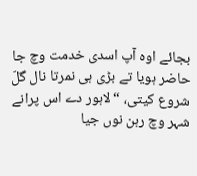بجائے اوہ آپ اسدی خدمت وچ جا حاضر ہویا تے بڑی ہی نمرتا نال گلّ شروع کیتی، “لاہور دے اس پرانے شہر وچ رہن نوں جیا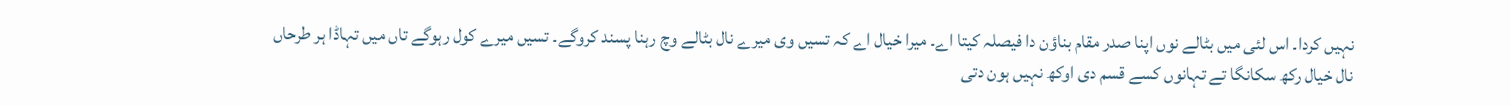نہیں کردا۔ اس لئی میں بٹالے نوں اپنا صدر مقام بناؤن دا فیصلہ کیتا اے۔ میرا خیال اے کہ تسیں وی میرے نال بٹالے وچ رہنا پسند کروگے۔ تسیں میرے کول رہوگے تاں میں تہاڈا ہر طرحاں نال خیال رکھ سکانگا تے تہانوں کسے قسم دی اوکھ نہیں ہون دتی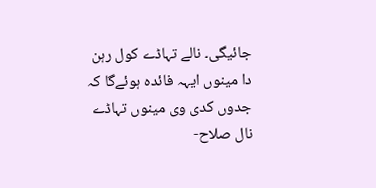جائیگی۔ نالے تہاڈے کول رہن دا مینوں ایہہ فائدہ ہوئےگا کہ جدوں کدی وی مینوں تہاڈے نال صلاح-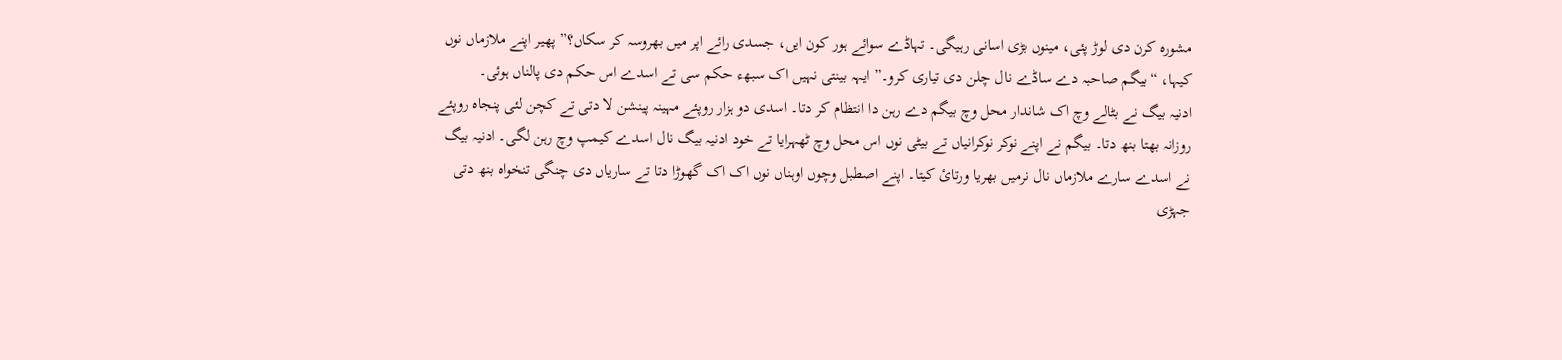مشورہ کرن دی لوڑ پئی، مینوں بڑی اسانی رہیگی۔ تہاڈے سوائے ہور کون ایں، جسدی رائے اپر میں بھروسہ کر سکاں؟” پھیر اپنے ملازماں نوں کیہا، “بیگم صاحبہ دے ساڈے نال چلن دی تیاری کرو۔” ایہہ بینتی نہیں اک سبھء حکم سی تے اسدے اس حکم دی پالناں ہوئی۔
ادنیہ بیگ نے بٹالے وچ اک شاندار محل وچ بیگم دے رہن دا انتظام کر دتا۔ اسدی دو ہزار روپئے مہینہ پینشن لا دتی تے کچن لئی پنجاہ روپئے روزانہ بھتا بنھ دتا۔ بیگم نے اپنے نوکر نوکرانیاں تے بیٹی نوں اس محل وچ ٹھہرایا تے خود ادنیہ بیگ نال اسدے کیمپ وچ رہن لگی۔ ادنیہ بیگ نے اسدے سارے ملازماں نال نرمیں بھریا ورتائ کیتا۔ اپنے اصطبل وچوں اوہناں نوں اک اک گھوڑا دتا تے ساریاں دی چنگی تنخواہ بنھ دتی جہڑی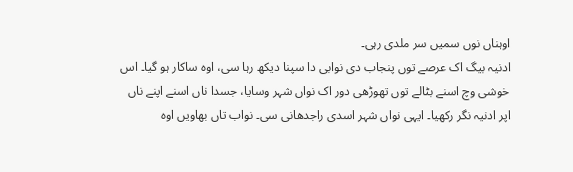اوہناں نوں سمیں سر ملدی رہی۔
ادنیہ بیگ اک عرصے توں پنجاب دی نوابی دا سپنا دیکھ رہا سی، اوہ ساکار ہو گیا۔ اس خوشی وچ اسنے بٹالے توں تھوڑھی دور اک نواں شہر وسایا، جسدا ناں اسنے اپنے ناں اپر ادنیہ نگر رکھیا۔ ایہی نواں شہر اسدی راجدھانی سی۔ نواب تاں بھاویں اوہ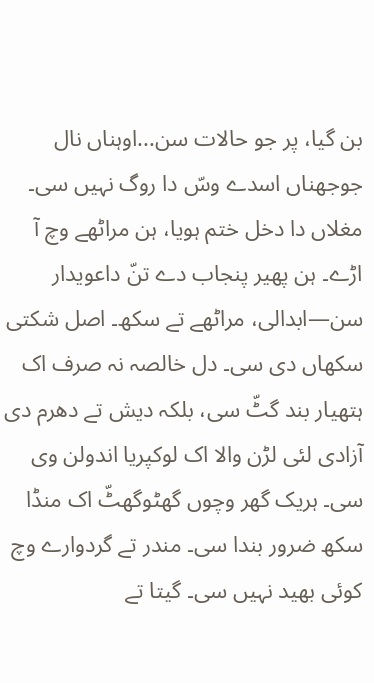بن گیا، پر جو حالات سن...اوہناں نال جوجھناں اسدے وسّ دا روگ نہیں سی۔
مغلاں دا دخل ختم ہویا، ہن مراٹھے وچ آ اڑے۔ ہن پھیر پنجاب دے تنّ داعویدار سن—ابدالی، مراٹھے تے سکھ۔ اصل شکتی سکھاں دی سی۔ دل خالصہ نہ صرف اک ہتھیار بند گٹّ سی، بلکہ دیش تے دھرم دی آزادی لئی لڑن والا اک لوکپریا اندولن وی سی۔ ہریک گھر وچوں گھٹوگھٹّ اک منڈا سکھ ضرور بندا سی۔ مندر تے گردوارے وچ کوئی بھید نہیں سی۔ گیتا تے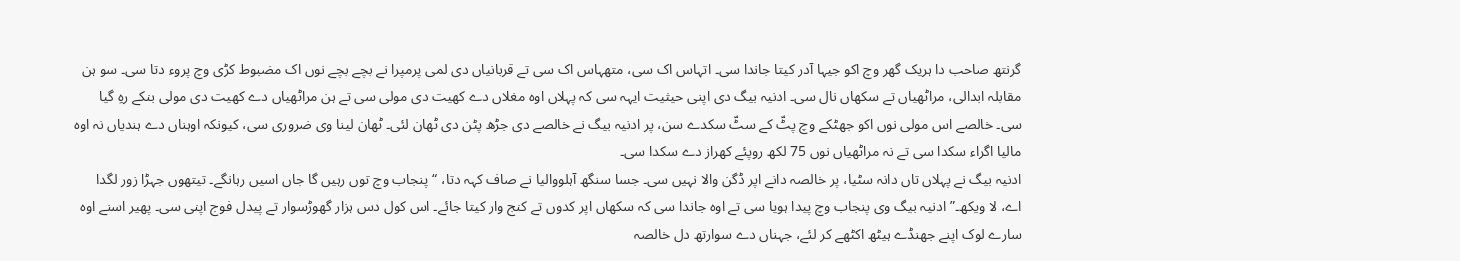گرنتھ صاحب دا ہریک گھر وچ اکو جیہا آدر کیتا جاندا سی۔ اتہاس اک سی، متھہاس اک سی تے قربانیاں دی لمی پرمپرا نے بچے بچے نوں اک مضبوط کڑی وچ پروء دتا سی۔ سو ہن مقابلہ ابدالی، مراٹھیاں تے سکھاں نال سی۔ ادنیہ بیگ دی اپنی حیثیت ایہہ سی کہ پہلاں اوہ مغلاں دے کھیت دی مولی سی تے ہن مراٹھیاں دے کھیت دی مولی بنکے رہِ گیا سی۔ خالصے اس مولی نوں اکو جھٹکے وچ پٹّ کے سٹّ سکدے سن، پر ادنیہ بیگ نے خالصے دی جڑھ پٹن دی ٹھان لئی۔ ٹھان لینا وی ضروری سی، کیونکہ اوہناں دے ہندیاں نہ اوہ مالیا اگراء سکدا سی تے نہ مراٹھیاں نوں 75 لکھ روپئے کھراز دے سکدا سی۔
ادنیہ بیگ نے پہلاں تاں دانہ سٹیا، پر خالصہ دانے اپر ڈگن والا نہیں سی۔ جسا سنگھ آہلووالیا نے صاف کہہ دتا، “پنجاب وچ توں رہیں گا جاں اسیں رہانگے۔ تیتھوں جہڑا زور لگدا اے، لا ویکھ۔” ادنیہ بیگ وی پنجاب وچ پیدا ہویا سی تے اوہ جاندا سی کہ سکھاں اپر کدوں تے کنج وار کیتا جائے۔ اس کول دس ہزار گھوڑسوار تے پیدل فوج اپنی سی۔ پھیر اسنے اوہ سارے لوک اپنے جھنڈے ہیٹھ اکٹھے کر لئے، جہناں دے سوارتھ دل خالصہ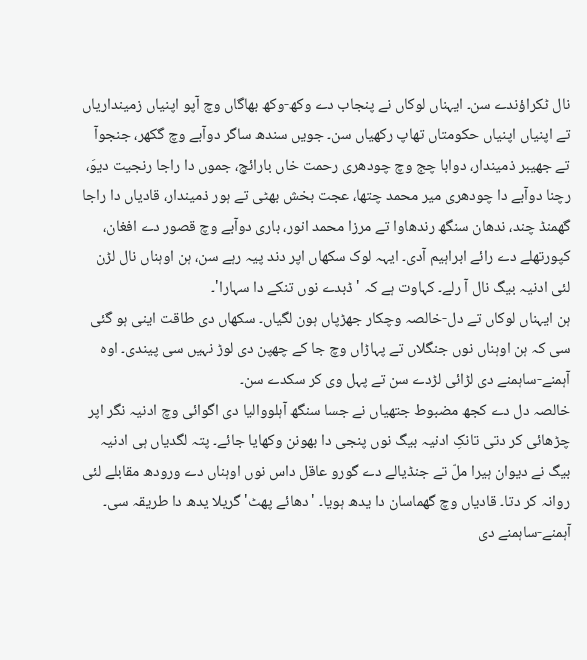نال ٹکراؤندے سن۔ ایہناں لوکاں نے پنجاب دے وکھ-وکھ بھاگاں وچ آپو اپنیاں زمینداریاں تے اپنیاں اپنیاں حکومتاں تھاپ رکھیاں سن۔ جویں سندھ ساگر دوآبے وچ گکھر، جنجوآ تے جھیبر ذمیندار، دوابا چج وچ چودھری رحمت خاں بارائچ، جموں دا راجا رنجیت دیوَ، رچنا دوآبے دا چودھری میر محمد چتھا، عجت بخش بھٹی تے ہور ذمیندار، قادیاں دا راجا گھمنڈ چند، ندھان سنگھ رندھاوا تے مرزا محمد انور، باری دوآبے وچ قصور دے افغان، کپورتھلے دے رائے ابراہیم آدی۔ ایہہ لوک سکھاں اپر دند پیہ رہے سن، ہن اوہناں نال لڑن لئی ادنیہ بیگ نال آ رلے۔ کہاوت ہے کہ 'ڈبدے نوں تنکے دا سہارا'۔
ہن ایہناں لوکاں تے دل-خالصہ وچکار جھڑپاں ہون لگیاں۔ سکھاں دی طاقت اینی ہو گئی سی کہ ہن اوہناں نوں جنگلاں تے پہاڑاں وچ جا کے چھپن دی لوڑ نہیں سی پیندی۔ اوہ آہمنے-ساہمنے دی لڑائی لڑدے سن تے پہل وی کر سکدے سن۔
خالصہ دل دے کجھ مضبوط جتھیاں نے جسا سنگھ آہلووالیا دی اگوائی وچ ادنیہ نگر اپر چڑھائی کر دتی تانکِ ادنیہ بیگ نوں پنجی دا بھونن وکھایا جائے۔ پتہ لگدیاں ہی ادنیہ بیگ نے دیوان ہیرا ملّ تے جنڈیالے دے گورو عاقل داس نوں اوہناں دے ورودھ مقابلے لئی روانہ کر دتا۔ قادیاں وچ گھماسان دا یدھ ہویا۔ 'دھائے پھٹ' گریلا یدھ دا طریقہ سی۔ آہمنے-ساہمنے دی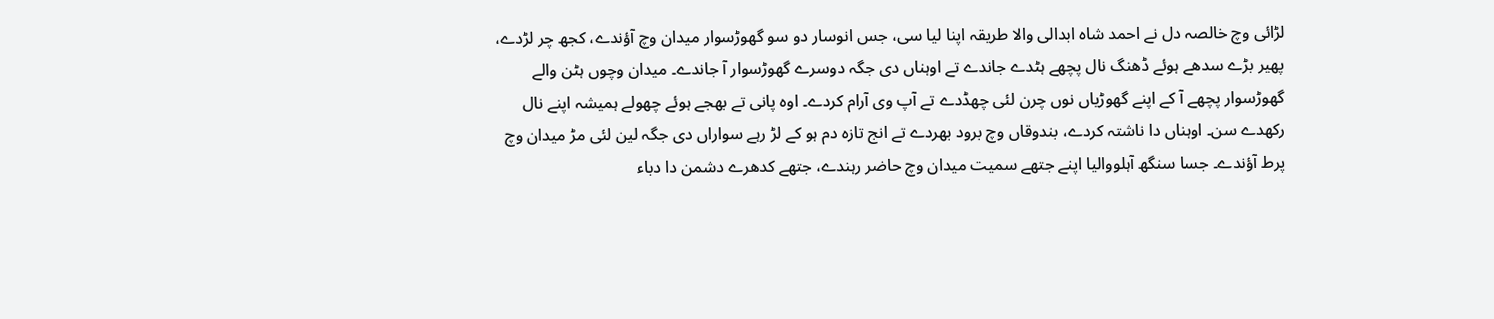لڑائی وچ خالصہ دل نے احمد شاہ ابدالی والا طریقہ اپنا لیا سی، جس انوسار دو سو گھوڑسوار میدان وچ آؤندے، کجھ چر لڑدے، پھیر بڑے سدھے ہوئے ڈھنگ نال پچھے ہٹدے جاندے تے اوہناں دی جگہ دوسرے گھوڑسوار آ جاندے۔ میدان وچوں ہٹن والے گھوڑسوار پچھے آ کے اپنے گھوڑیاں نوں چرن لئی چھڈدے تے آپ وی آرام کردے۔ اوہ پانی تے بھجے ہوئے چھولے ہمیشہ اپنے نال رکھدے سن۔ اوہناں دا ناشتہ کردے، بندوقاں وچ برود بھردے تے انج تازہ دم ہو کے لڑ رہے سواراں دی جگہ لین لئی مڑ میدان وچ پرط آؤندے۔ جسا سنگھ آہلووالیا اپنے جتھے سمیت میدان وچ حاضر رہندے، جتھے کدھرے دشمن دا دباء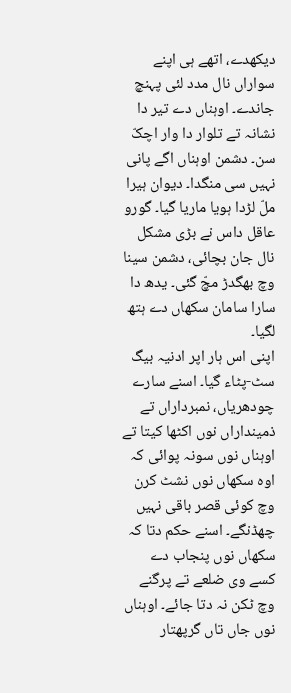دیکھدے، اتھے ہی اپنے سواراں نال مدد لئی پہنچ جاندے۔ اوہناں دے تیر دا نشانہ تے تلوار دا وار اچکّ سن۔ دشمن اوہناں اگے پانی نہیں سی منگدا۔ دیوان ہیرا ملّ لڑدا ہویا ماریا گیا۔ گورو عاقل داس نے بڑی مشکل نال جان بچائی، دشمن سینا وچ بھگدڑ مچّ گئی۔ یدھ دا سارا سامان سکھاں دے ہتھ لگیا۔
اپنی اس ہار اپر ادنیہ بیگ سٹ-پٹاء گیا۔ اسنے سارے چودھریاں، نمبرداراں تے ذمینداراں نوں اکٹھا کیتا تے اوہناں نوں سونہ پوائی کہ اوہ سکھاں نوں نشٹ کرن وچ کوئی قصر باقی نہیں چھڈنگے۔ اسنے حکم دتا کہ سکھاں نوں پنجاب دے کسے وی ضلعے تے پرگنے وچ ٹکن نہ دتا جائے۔ اوہناں نوں جاں تاں گرپھتار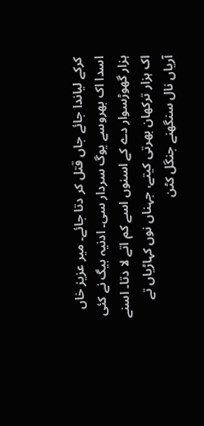کرکے لیاندا جائے جاں قتل کر دتا جائے۔ میر عزیز خاں اسدا اک بھروسے یوگ سردار سی۔ ادنیہ بیگ نے کئی ہزار گھوڑسوار دے کے اسنوں اسے کم اتے لا دتا۔ اسنے اک ہزار ترکھان بھرتی کیتے، جہناں نوں کہاڑیاں تے آریاں نال سنگھنے جنگل کٹن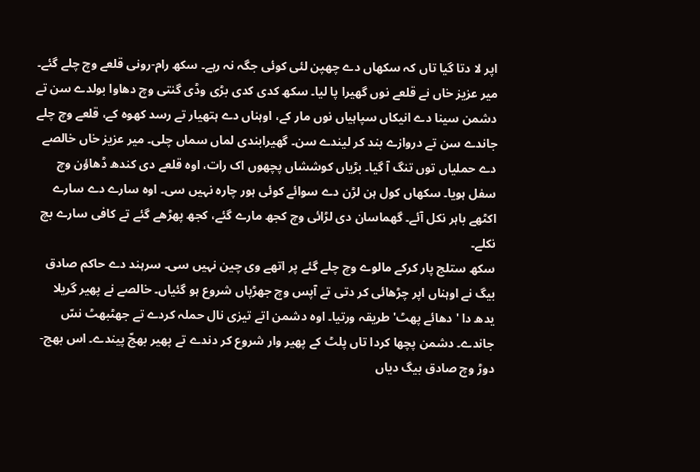اپر لا دتا گیا تاں کہ سکھاں دے چھپن لئی کوئی جگہ نہ رہے۔ سکھ رام-رونی قلعے وچ چلے گئے۔ میر عزیز خاں نے قلعے نوں گھیرا پا لیا۔ سکھ کدی کدی بڑی وڈی گنتی وچ دھاوا بولدے سن تے دشمن سینا دے انیکاں سپاہیاں نوں مار کے، اوہناں دے ہتھیار تے رسد کھوہ کے، قلعے وچ چلے جاندے سن تے دروازے بند کر لیندے سن۔ گھیرابندی لماں سماں چلی۔ میر عزیز خاں خالصے دے حملیاں توں تنگ آ گیا۔ بڑیاں کوششاں پچھوں اک رات، اوہ قلعے دی کندھ ڈھاؤن وچ سفل ہویا۔ سکھاں کول ہن لڑن دے سوائے کوئی ہور چارہ نہیں سی۔ اوہ سارے دے سارے اکٹھے باہر نکل آئے۔ گھماسان دی لڑائی وچ کجھ مارے گئے، کجھ پھڑھے گئے تے کافی سارے بچ نکلے۔
سکھ ستلج پار کرکے مالوے وچ چلے گئے پر اتھے وی چین نہیں سی۔ سرہند دے حاکم صادق بیگ نے اوہناں اپر چڑھائی کر دتی تے آپس وچ جھڑپاں شروع ہو گئیاں۔ خالصے نے پھیر گریلا یدھ دا 'دھائے پھٹ' طریقہ ورتیا۔ اوہ دشمن اتے تیزی نال حملہ کردے تے جھٹبھٹ نسّ جاندے۔ دشمن پچھا کردا تاں پلٹ کے پھیر وار شروع کر دندے تے پھیر بھجّ پیندے۔ اس بھج-دوڑ وچ صادق بیگ دیاں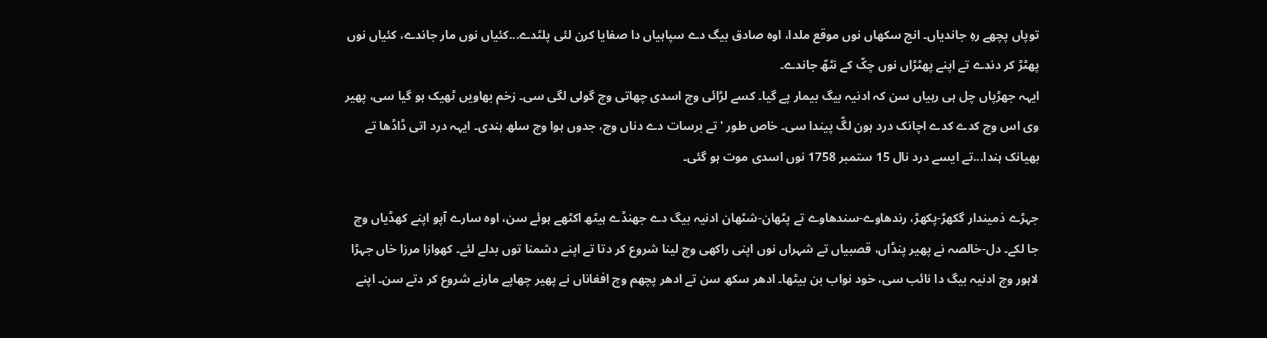توپاں پچھے رہِ جاندیاں۔ انج سکھاں نوں موقع ملدا، اوہ صادق بیگ دے سپاہیاں دا صفایا کرن لئی پلٹدے...کئیاں نوں مار جاندے، کئیاں نوں پھٹڑ کر دندے تے اپنے پھٹڑاں نوں چکّ کے نٹھّ جاندے۔
ایہہ جھڑپاں چل ہی رہیاں سن کہ ادنیہ بیگ بیمار پے گیا۔ کسے لڑائی وچ اسدی چھاتی وچ گولی لگی سی۔ زخم بھاویں ٹھیک ہو گیا سی، پھیر وی اس وچ کدے کدے اچانک درد ہون لگّ پیندا سی۔ خاص طور 'تے برسات دے دناں وچ، جدوں ہوا وچ سلھ ہندی۔ ایہہ درد اتی ڈاڈھا تے بھیانک ہندا...تے ایسے درد نال 15 ستمبر 1758 نوں اسدی موت ہو گئی۔

جہڑے ذمیندار گکھڑ-پکھڑ، رندھاوے-سندھاوے تے پٹھان-شٹھان ادنیہ بیگ دے جھنڈے ہیٹھ اکٹھے ہوئے سن، اوہ سارے آپو اپنے کھڈیاں وچ جا لکے۔ دل-خالصہ نے پھیر پنڈاں، قصبیاں تے شہراں نوں اپنی راکھی وچ لینا شروع کر دتا تے اپنے دشمنا توں بدلے لئے۔ کھوازا مرزا خاں جہڑا لاہور وچ ادنیہ بیگ دا نائب سی، خود نواب بن بیٹھا۔ ادھر سکھ سن تے ادھر پچھم وچ افغاناں نے پھیر چھاپے مارنے شروع کر دتے سن۔ اپنے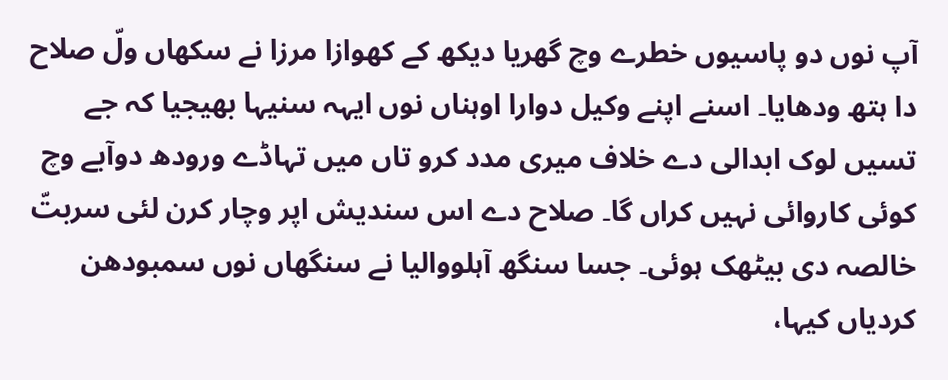آپ نوں دو پاسیوں خطرے وچ گھریا دیکھ کے کھوازا مرزا نے سکھاں ولّ صلاح دا ہتھ ودھایا۔ اسنے اپنے وکیل دوارا اوہناں نوں ایہہ سنیہا بھیجیا کہ جے تسیں لوک ابدالی دے خلاف میری مدد کرو تاں میں تہاڈے ورودھ دوآبے وچ کوئی کاروائی نہیں کراں گا۔ صلاح دے اس سندیش اپر وچار کرن لئی سربتّ خالصہ دی بیٹھک ہوئی۔ جسا سنگھ آہلووالیا نے سنگھاں نوں سمبودھن کردیاں کیہا،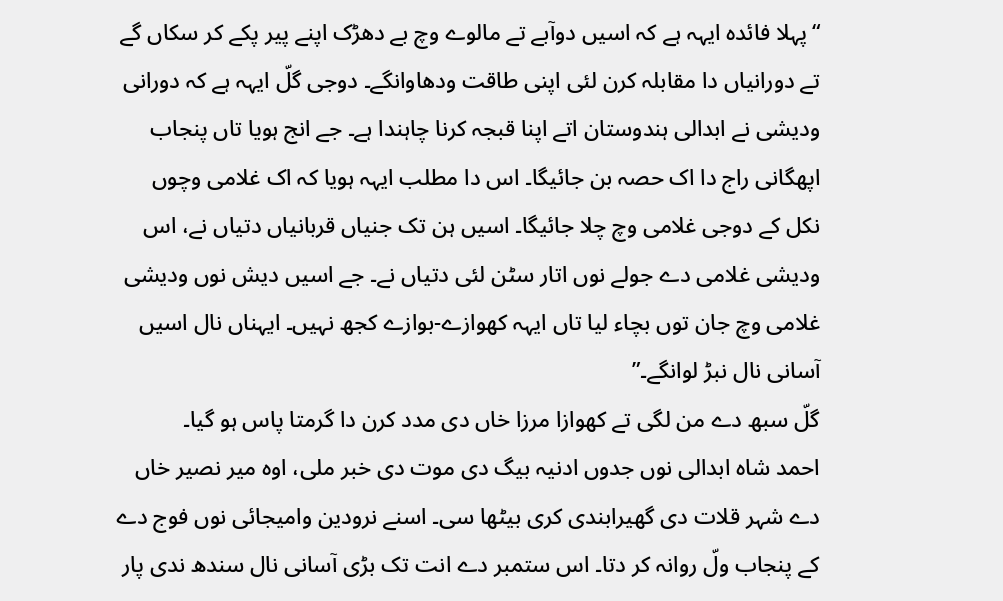“پہلا فائدہ ایہہ ہے کہ اسیں دوآبے تے مالوے وچ بے دھڑک اپنے پیر پکے کر سکاں گے تے دورانیاں دا مقابلہ کرن لئی اپنی طاقت ودھاوانگے۔ دوجی گلّ ایہہ ہے کہ دورانی ودیشی نے ابدالی ہندوستان اتے اپنا قبجہ کرنا چاہندا ہے۔ جے انج ہویا تاں پنجاب اپھگانی راج دا اک حصہ بن جائیگا۔ اس دا مطلب ایہہ ہویا کہ اک غلامی وچوں نکل کے دوجی غلامی وچ چلا جائیگا۔ اسیں ہن تک جنیاں قربانیاں دتیاں نے، اس ودیشی غلامی دے جولے نوں اتار سٹن لئی دتیاں نے۔ جے اسیں دیش نوں ودیشی غلامی وچ جان توں بچاء لیا تاں ایہہ کھوازے-بوازے کجھ نہیں۔ ایہناں نال اسیں آسانی نال نبڑ لوانگے۔”
گلّ سبھ دے من لگی تے کھوازا مرزا خاں دی مدد کرن دا گرمتا پاس ہو گیا۔
احمد شاہ ابدالی نوں جدوں ادنیہ بیگ دی موت دی خبر ملی، اوہ میر نصیر خاں دے شہر قلات دی گھیرابندی کری بیٹھا سی۔ اسنے نرودین وامیجائی نوں فوج دے کے پنجاب ولّ روانہ کر دتا۔ اس ستمبر دے انت تک بڑی آسانی نال سندھ ندی پار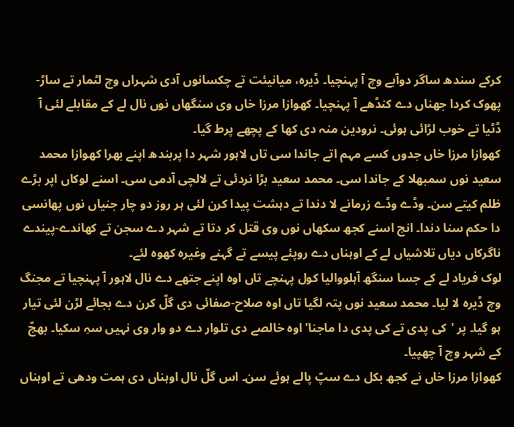کرکے سندھ ساگر دوآبے وچ آ پہنچیا۔ ڈیرہ، میانیئت تے چکسانوں آدی شہراں وچ لٹمار تے ساڑ-پھوک کردا جھناں دے کنڈھے آ پہنچیا۔ کھوازا مرزا خاں وی سنگھاں نوں نال لے کے مقابلے لئی آ ڈٹیا تے خوب لڑائی ہوئی۔ نرودین منہ دی کھا کے پچھے پرط گیا۔
کھوازا مرزا خاں جدوں کسے مہم اتے جاندا سی تاں لاہور شہر دا پربندھ اپنے بھرا کھوازا محمد سعید نوں سمبھلا کے جاندا سی۔ محمد سعید بڑا نردئی تے لالچی آدمی سی۔ اسنے لوکاں اپر بڑے ظلم کیتے سن۔ وڈے وڈے زرمانے لا دندا تے دہشت پیدا کرن لئی ہر روز دو چار جنیاں نوں پھانسی دا حکم سنا دندا۔ انج اسنے کجھ سکھاں نوں وی قتل کر دتا تے شہر دے سجن تے کھاندے-پیندے ناگرکاں دیاں تلاشیاں لے کے اوہناں دے روپئے پیسے تے گہنے وغیرہ کھوہ لئے۔
لوک فریاد لے کے جسا سنگھ آہلووالیا کول پہنچے تاں اوہ اپنے جتھے دے نال لاہور آ پہنچیا تے مجنگ وچ ڈیرہ لا لیا۔ محمد سعید نوں پتہ لگیا تاں اوہ صلاح-صفائی دی گلّ کرن دے بجائے لڑن لئی تیار ہو گیا۔ پر 'کی پدی تے کی پدی دا ماجنا' اوہ خالصے دی تلوار دے دو وار وی نہیں سہِ سکیا۔ بھجّ کے شہر وچ آ چھپیا۔
کھوازا مرزا خاں نے کجھ بکل دے سپّ پالے ہوئے سن۔ اس گلّ نال اوہناں دی ہمت ودھی تے اوہناں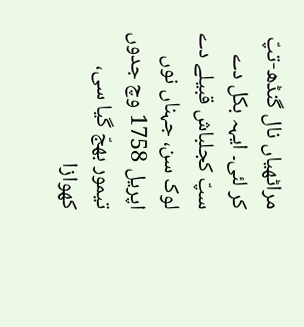مراٹھیاں نال گنڈھ-تپّ کر لئی۔ ایہہ بکل دے سپّ کجلباش قبیلے دے لوک سن، جہناں نوں اپریل 1758 وچ جدوں تیمور بھجّ گیا سی، کھوازا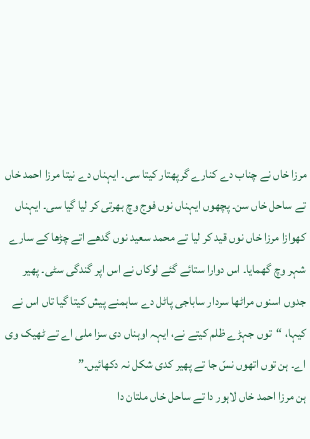مرزا خاں نے چناب دے کنارے گرپھتار کیتا سی۔ ایہناں دے نیتا مرزا احمد خاں تے ساحل خاں سن۔ پچھوں ایہناں نوں فوج وچ بھرتی کر لیا گیا سی۔ ایہناں کھوازا مرزا خاں نوں قید کر لیا تے محمد سعید نوں گدھے اتے چڑھا کے سارے شہر وچ گھمایا۔ اس دوارا ستائے گئے لوکاں نے اس اپر گندگی سٹی۔ پھیر جدوں اسنوں مراٹھا سردار ساباجی پاٹل دے ساہمنے پیش کیتا گیا تاں اس نے کیہا، “توں جہڑے ظلم کیتے نے، ایہہ اوہناں دی سزا ملی اے تے ٹھیک وی اے۔ ہن توں اتھوں نسّ جا تے پھیر کدی شکل نہ دکھائیں۔”
ہن مرزا احمد خاں لاہور دا تے ساحل خاں ملتان دا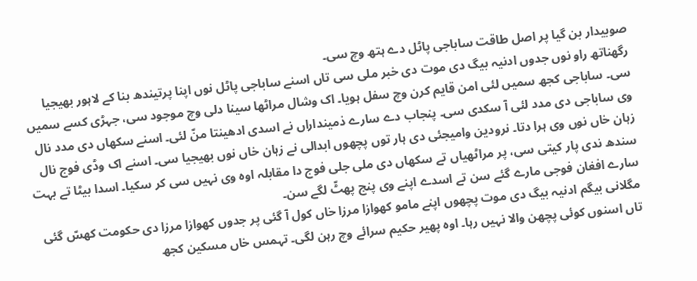صوبیدار بن گیا پر اصل طاقت ساباجی پاٹل دے ہتھ وچ سی۔
رگھناتھ راو نوں جدوں ادنیہ بیگ دی موت دی خبر ملی سی تاں اسنے ساباجی پاٹل نوں اپنا پرتیندھ بنا کے لاہور بھیجیا سی۔ ساباجی کجھ سمیں لئی امن قایم کرن وچ سفل ہویا۔ اک وشال مراٹھا سینا دلی وچ موجود سی، جہڑی کسے سمیں وی ساباجی دی مدد لئی آ سکدی سی۔ پنجاب دے سارے ذمینداراں نے اسدی ادھینتا منّ لئی۔ اسنے سکھاں دی مدد نال زہان خاں نوں وی ہرا دتا۔ نرودین وامیجئی دی ہار توں پچھوں ابدالی نے زہان خاں نوں بھیجیا سی۔ اسنے اک وڈی فوج نال سندھ ندی پار کیتی سی، پر مراٹھیاں تے سکھاں دی ملی جلی فوج دا مقابلہ اوہ وی نہیں سی کر سکیا۔ اسدا بیٹا تے بہت سارے افغان فوجی مارے گئے سن تے اسدے اپنے وی پنج پھٹّ لگے سن۔
مگلانی بیگم ادنیہ بیگ دی موت پچھوں اپنے مامو کھوازا مرزا خاں کول آ گئی پر جدوں کھوازا مرزا دی حکومت کھسّ گئی تاں اسنوں کوئی پچھن والا نہیں رہا۔ اوہ پھیر حکیم سرائے وچ رہن لگی۔ تہمس خاں مسکین کجھ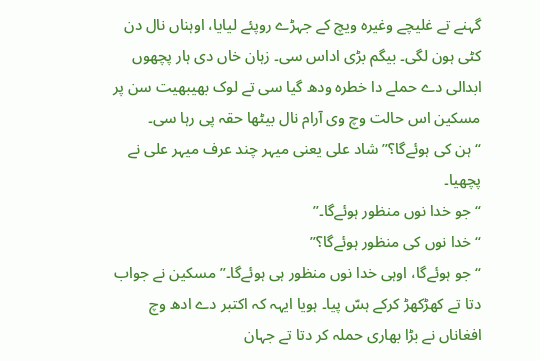گہنے تے غلیچے وغیرہ ویچ کے جہڑے روپئے لیایا، اوہناں نال دن کٹی ہون لگی۔ بیگم بڑی اداس سی۔ زہان خاں دی ہار پچھوں ابدالی دے حملے دا خطرہ ودھ گیا سی تے لوک بھیبھیت سن پر مسکین اس حالت وچ وی آرام نال بیٹھا حقہ پی رہا سی۔
“ہن کی ہوئےگا؟” شاد علی یعنی میہر چند عرف میہر علی نے پچھیا۔
“جو خدا نوں منظور ہوئےگا۔”
“خدا نوں کی منظور ہوئےگا؟”
“جو ہوئےگا، اوہی خدا نوں منظور ہی ہوئےگا۔” مسکین نے جواب دتا تے کھڑکھڑ کرکے ہسّ پیا۔ ہویا ایہہ کہ اکتبر دے ادھ وچ افغاناں نے بڑا بھاری حملہ کر دتا تے جہان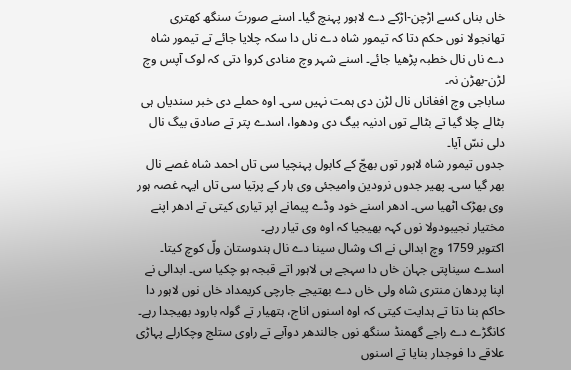خاں بناں کسے اڑچن-اڑکے دے لاہور پہنچ گیا۔ اسنے صورتَ سنگھ کھتری تھانجولا نوں حکم دتا کہ تیمور شاہ دے ناں دا سکہ چلایا جائے تے تیمور شاہ دے ناں نال خطبہ پڑھیا جائے۔ اسنے شہر وچ منادی کروا دتی کہ لوک آپس وچ لڑن-بھڑن نہ۔
ساباجی وچ افغاناں نال لڑن دی ہمت نہیں سی۔ اوہ حملے دی خبر سندیاں ہی بٹالے چلا گیا تے بٹالے توں ادنیہ بیگ دی ودھوا، اسدے پتر تے صادق بیگ نال دلی نسّ آیا۔
جدوں تیمور شاہ لاہور توں بھجّ کے کابول پہنچیا سی تاں احمد شاہ غصے نال بھر گیا سی۔ پھیر جدوں نرودین وامیجئی وی ہار کے پرتیا سی تاں ایہہ غصہ ہور وی بھڑک اٹھیا سی۔ ادھر اسنے خود وڈے پیمانے اپر تیاری کیتی تے ادھر اپنے مختیار نجیبودولا نوں کہہ بھیجیا کہ اوہ وی تیار رہے۔
اکتوبر 1759 وچ ابدالی نے اک وشال سینا دے نال ہندوستان ولّ کوچ کیتا۔ اسدے سیناپتی جہان خاں دا سہجے ہی لاہور اتے قبجہ ہو چکیا سی۔ ابدالی نے اپنا پردھان منتری شاہ ولی خاں دے بھتیجے جارچی کریمداد خاں نوں لاہور دا حاکم بنا دتا تے ہدایت کیتی کہ اوہ اسنوں اناج، ہتھیار تے گولہ بارود بھیجدا رہے۔ کانگڑے دے راجے گھمنڈ سنگھ نوں جالندھر دوآبے تے راوی ستلج وچکارلے پہاڑی علاقے دا فوجدار بنایا تے اسنوں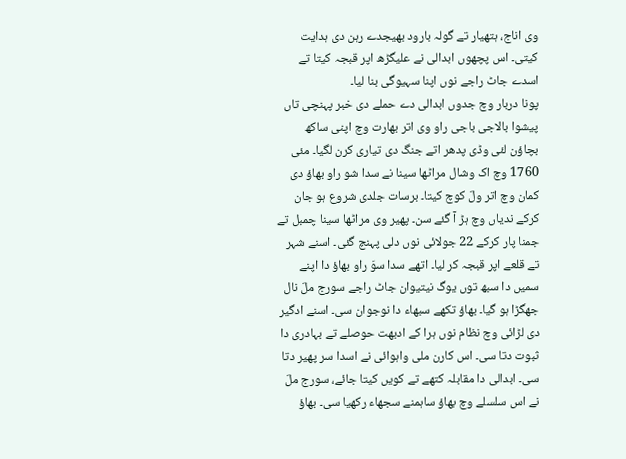وی اناج، ہتھیار تے گولہ بارود بھیجدے رہن دی ہدایت کیتی۔ اس پچھوں ابدالی نے علیگڑھ اپر قبجہ کیتا تے اسدے جاٹ راجے نوں اپنا سہیوگی بنا لیا۔
پونا دربار وچ جدوں ابدالی دے حملے دی خبر پہنچی تاں پیشوا بالاجی باجی راو وی اتر بھارت وچ اپنی ساکھ بچاؤن لئی وڈی پدھر اتے جنگ دی تیاری کرن لگیا۔ مئی 1760 وچ اک وشال مراٹھا سینا نے سدا شو راو بھاؤ دی کمان وچ اتر ولّ کوچ کیتا۔ برسات جلدی شروع ہو جان کرکے ندیاں وچ ہڑ آ گئے سن۔ پھیر وی مراٹھا سینا چمبل تے جمنا پار کرکے 22 جولائی نوں دلی پہنچ گئی۔ اسنے شہر تے قلعے اپر قبجہ کر لیا۔ اتھے سدا سوَ راو بھاؤ دا اپنے سمیں دا سبھ توں یوگ نیتیوان جاٹ راجے سورج ملّ نال جھگڑا ہو گیا۔ بھاؤ تکھے سبھاء دا نوجوان سی۔ اسنے ادگیر دی لڑائی وچ نظام نوں ہرا کے ادبھت حوصلے تے بہادری دا ثبوت دتا سی۔ اس کارن ملی واہوائی نے اسدا سر پھیر دتا سی۔ ابدالی دا مقابلہ کتھے تے کویں کیتا جائے، سورج ملّ نے اس سلسلے وچ بھاؤ ساہمنے سجھاء رکھیا سی۔ بھاؤ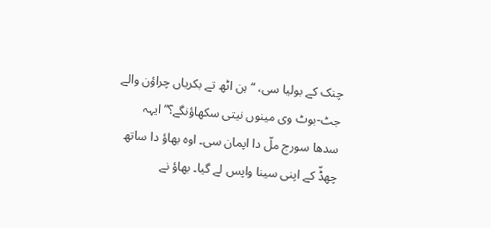چنک کے بولیا سی، “ہن اٹھ تے بکریاں چراؤن والے جٹ-بوٹ وی مینوں نیتی سکھاؤنگے؟” ایہہ سدھا سورج ملّ دا اپمان سی۔ اوہ بھاؤ دا ساتھ چھڈّ کے اپنی سینا واپس لے گیا۔ بھاؤ نے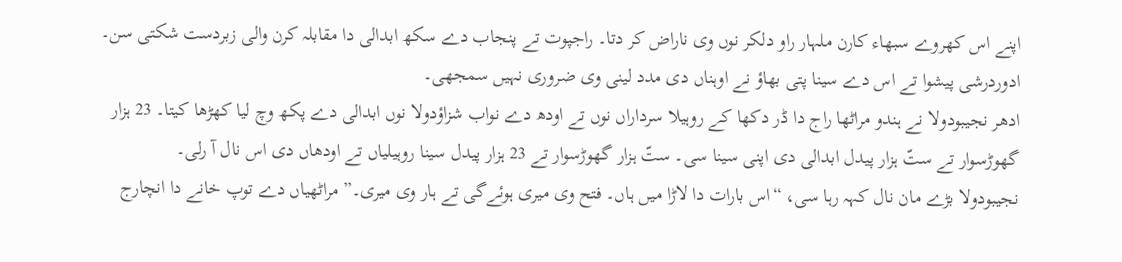اپنے اس کھروے سبھاء کارن ملہار راو دلکر نوں وی ناراض کر دتا۔ راجپوت تے پنجاب دے سکھ ابدالی دا مقابلہ کرن والی زبردست شکتی سن۔ ادوردرشی پیشوا تے اس دے سینا پتی بھاؤ نے اوہناں دی مدد لینی وی ضروری نہیں سمجھی۔
ادھر نجیبودولا نے ہندو مراٹھا راج دا ڈر دکھا کے روہیلا سرداراں نوں تے اودھ دے نواب شزاؤدولا نوں ابدالی دے پکھ وچ لیا کھڑھا کیتا۔ 23 ہزار گھوڑسوار تے ستّ ہزار پیدل ابدالی دی اپنی سینا سی۔ ستّ ہزار گھوڑسوار تے 23 ہزار پیدل سینا روہیلیاں تے اودھاں دی اس نال آ رلی۔
نجیبودولا بڑے مان نال کہہ رہا سی، “اس بارات دا لاڑا میں ہاں۔ فتح وی میری ہوئےگی تے ہار وی میری۔” مراٹھیاں دے توپ خانے دا انچارج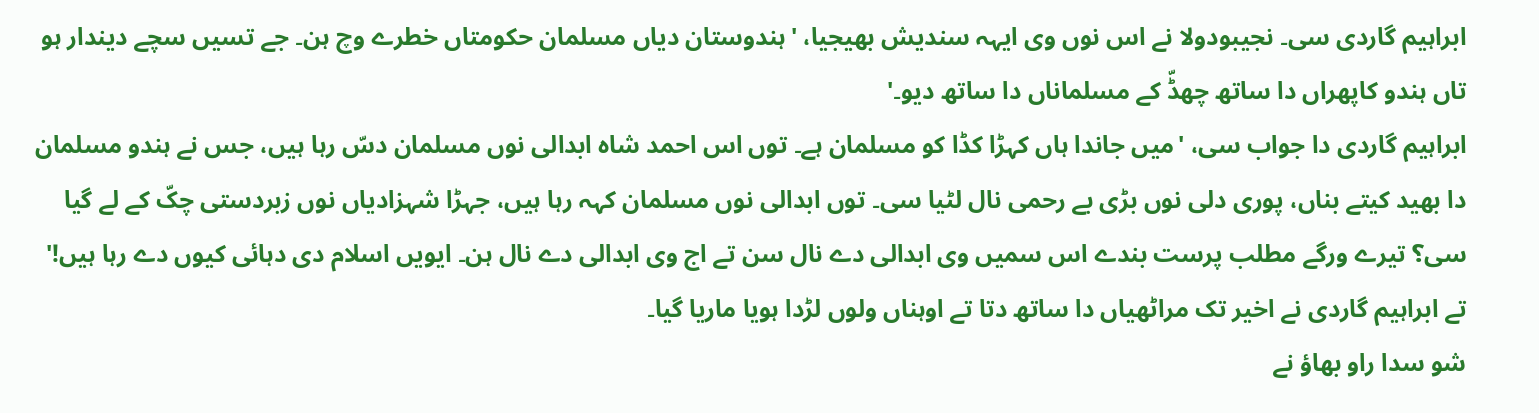ابراہیم گاردی سی۔ نجیبودولا نے اس نوں وی ایہہ سندیش بھیجیا، 'ہندوستان دیاں مسلمان حکومتاں خطرے وچ ہن۔ جے تسیں سچے دیندار ہو تاں ہندو کاپھراں دا ساتھ چھڈّ کے مسلماناں دا ساتھ دیو۔'
ابراہیم گاردی دا جواب سی، 'میں جاندا ہاں کہڑا کڈا کو مسلمان ہے۔ توں اس احمد شاہ ابدالی نوں مسلمان دسّ رہا ہیں، جس نے ہندو مسلمان دا بھید کیتے بناں، پوری دلی نوں بڑی بے رحمی نال لٹیا سی۔ توں ابدالی نوں مسلمان کہہ رہا ہیں، جہڑا شہزادیاں نوں زبردستی چکّ کے لے گیا سی؟ تیرے ورگے مطلب پرست بندے اس سمیں وی ابدالی دے نال سن تے اج وی ابدالی دے نال ہن۔ ایویں اسلام دی دہائی کیوں دے رہا ہیں!'
تے ابراہیم گاردی نے اخیر تک مراٹھیاں دا ساتھ دتا تے اوہناں ولوں لڑدا ہویا ماریا گیا۔
شو سدا راو بھاؤ نے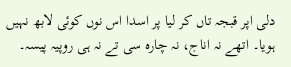دلی اپر قبجہ تاں کر لیا پر اسدا اس نوں کوئی لابھ نہیں ہویا۔ اتھے نہ اناج، نہ چارہ سی تے نہ ہی روپیہ پیسہ۔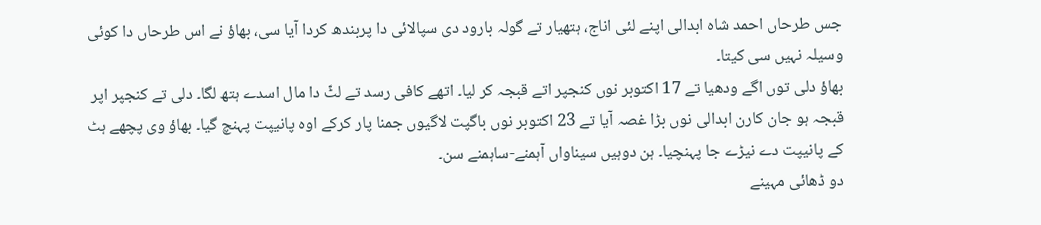جس طرحاں احمد شاہ ابدالی اپنے لئی اناج، ہتھیار تے گولہ بارود دی سپالائی دا پربندھ کردا آیا سی، بھاؤ نے اس طرحاں دا کوئی وسیلہ نہیں سی کیتا۔
بھاؤ دلی توں اگے ودھیا تے 17 اکتوبر نوں کنجپر اتے قبجہ کر لیا۔ اتھے کافی رسد تے لٹّ دا مال اسدے ہتھ لگا۔ دلی تے کنجپر اپر قبجہ ہو جان کارن ابدالی نوں بڑا غصہ آیا تے 23 اکتوبر نوں باگپت لاگیوں جمنا پار کرکے اوہ پانیپت پہنچ گیا۔ بھاؤ وی پچھے ہٹ کے پانیپت دے نیڑے جا پہنچیا۔ ہن دوہیں سیناواں آہمنے-ساہمنے سن۔
دو ڈھائی مہینے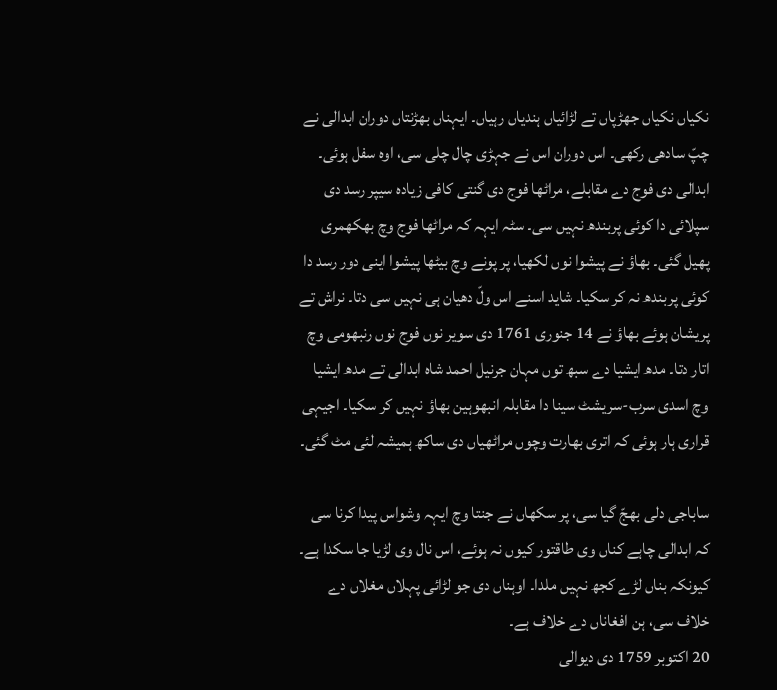نکیاں نکیاں جھڑپاں تے لڑائیاں ہندیاں رہیاں۔ ایہناں بھڑنتاں دوران ابدالی نے چپّ سادھی رکھی۔ اس دوران اس نے جہڑی چال چلی سی، اوہ سفل ہوئی۔ ابدالی دی فوج دے مقابلے، مراٹھا فوج دی گنتی کافی زیادہ سیپر رسد دی سپلائی دا کوئی پربندھ نہیں سی۔ سٹہ ایہہ کہ مراٹھا فوج وچ بھکھمری پھیل گئی۔ بھاؤ نے پیشوا نوں لکھیا، پر پونے وچ بیٹھا پیشوا اینی دور رسد دا کوئی پربندھ نہ کر سکیا۔ شاید اسنے اس ولّ دھیان ہی نہیں سی دتا۔ نراش تے پریشان ہوئے بھاؤ نے 14 جنوری 1761 دی سویر نوں فوج نوں رنبھومی وچ اتار دتا۔ مدھ ایشیا دے سبھ توں مہان جرنیل احمد شاہ ابدالی تے مدھ ایشیا وچ اسدی سرب-سریشٹ سینا دا مقابلہ انبھوہین بھاؤ نہیں کر سکیا۔ اجیہی قراری ہار ہوئی کہ اتری بھارت وچوں مراٹھیاں دی ساکھ ہمیشہ لئی مٹ گئی۔

ساباجی دلی بھجّ گیا سی، پر سکھاں نے جنتا وچ ایہہ وشواس پیدا کرنا سی کہ ابدالی چاہے کناں وی طاقتور کیوں نہ ہوئے، اس نال وی لڑیا جا سکدا ہے۔ کیونکہ بناں لڑے کجھ نہیں ملدا۔ اوہناں دی جو لڑائی پہلاں مغلاں دے خلاف سی، ہن افغاناں دے خلاف ہے۔
20 اکتوبر 1759 دی دیوالی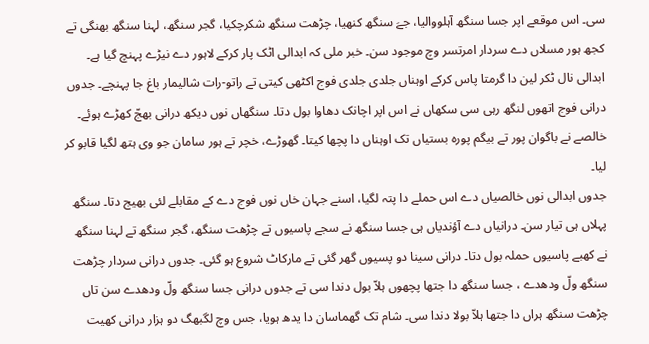سی۔ اس موقعے اپر جسا سنگھ آہلووالیا، جےَ سنگھ کنھیا، چڑھت سنگھ شکرچکیا، گجر سنگھ، لہنا سنگھ بھنگی تے کجھ ہور مسلاں دے سردار امرتسر وچ موجود سن۔ خبر ملی کہ ابدالی اٹک پار کرکے لاہور دے نیڑے پہنچ گیا ہے۔ ابدالی نال ٹکر لین دا گرمتا پاس کرکے اوہناں جلدی جلدی فوج اکٹھی کیتی تے راتو-رات شالیمار باغ جا پہنچے۔ جدوں درانی فوج اتھوں لنگھ رہی سی سکھاں نے اس اپر اچانک دھاوا بول دتا۔ سنگھاں نوں دیکھ درانی بھجّ کھڑے ہوئے۔ خالصے نے باگوان پور تے بیگم پورہ بستیاں تک اوہناں دا پچھا کیتا۔ گھوڑے، خچر تے ہور سامان جو وی ہتھ لگیا قابو کر لیا۔
جدوں ابدالی نوں خالصیاں دے اس حملے دا پتہ لگیا، اسنے جہان خاں نوں فوج دے کے مقابلے لئی بھیج دتا۔ سنگھ پہلاں ہی تیار سن۔ درانیاں دے آؤندیاں ہی جسا سنگھ نے سجے پاسیوں تے چڑھت سنگھ، گجر سنگھ تے لہنا سنگھ نے کھبے پاسیوں حملہ بول دتا۔ درانی سینا دو پسیوں گھر گئی تے مارکاٹ شروع ہو گئی۔ جدوں درانی سردار چڑھت سنگھ ولّ ودھدے ، جسا سنگھ دا جتھا پچھوں ہلاّ بول دندا سی تے جدوں درانی جسا سنگھ ولّ ودھدے سن تاں چڑھت سنگھ ہراں دا جتھا ہلاّ بولا دندا سی۔ شام تک گھماسان دا یدھ ہویا، جس وچ لگبھگ دو ہزار درانی کھیت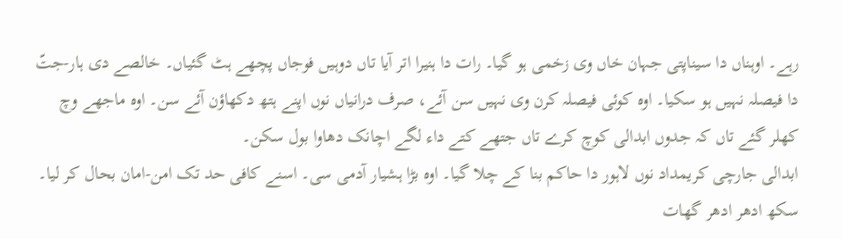رہے۔ اوہناں دا سیناپتی جہان خاں وی زخمی ہو گیا۔ رات دا ہنیرا اتر آیا تاں دوہیں فوجاں پچھے ہٹ گئیاں۔ خالصے دی ہار-جتّ دا فیصلہ نہیں ہو سکیا۔ اوہ کوئی فیصلہ کرن وی نہیں سن آئے، صرف درانیاں نوں اپنے ہتھ دکھاؤن آئے سن۔ اوہ ماجھے وچ کھلر گئے تاں کہ جدوں ابدالی کوچ کرے تاں جتھے کتے داء لگے اچانک دھاوا بول سکن۔
ابدالی جارچی کریمداد نوں لاہور دا حاکم بنا کے چلا گیا۔ اوہ بڑا ہشیار آدمی سی۔ اسنے کافی حد تک امن-امان بحال کر لیا۔ سکھ ادھر ادھر گھات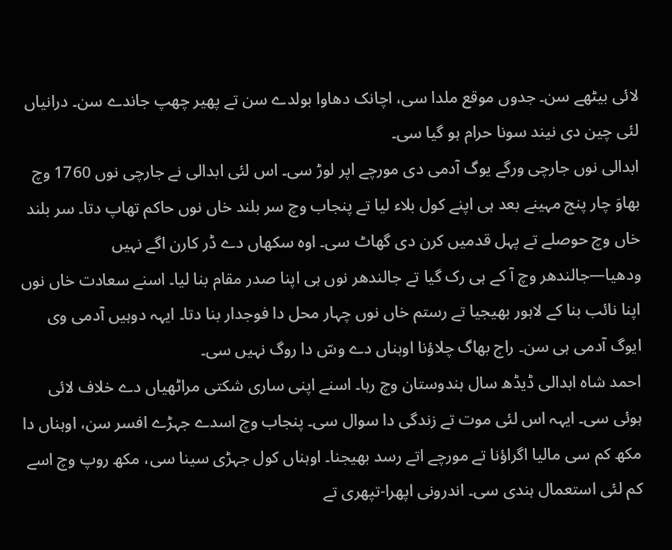لائی بیٹھے سن۔ جدوں موقع ملدا سی، اچانک دھاوا بولدے سن تے پھیر چھپ جاندے سن۔ درانیاں لئی چین دی نیند سونا حرام ہو گیا سی۔
ابدالی نوں جارچی ورگے یوگ آدمی دی مورچے اپر لوڑ سی۔ اس لئی ابدالی نے جارچی نوں 1760 وچ بھاوَ چار پنج مہینے بعد ہی اپنے کول بلاء لیا تے پنجاب وچ سر بلند خاں نوں حاکم تھاپ دتا۔ سر بلند خاں وچ حوصلے تے پہل قدمیں کرن دی گھاٹ سی۔ اوہ سکھاں دے ڈر کارن اگے نہیں ودھیا—جالندھر وچ آ کے ہی رک گیا تے جالندھر نوں ہی اپنا صدر مقام بنا لیا۔ اسنے سعادت خاں نوں اپنا نائب بنا کے لاہور بھیجیا تے رستم خاں نوں چہار محل دا فوجدار بنا دتا۔ ایہہ دوہیں آدمی وی ایوگ آدمی ہی سن۔ راج بھاگ چلاؤنا اوہناں دے وسّ دا روگ نہیں سی۔
احمد شاہ ابدالی ڈیڈھ سال ہندوستان وچ رہا۔ اسنے اپنی ساری شکتی مراٹھیاں دے خلاف لائی ہوئی سی۔ ایہہ اس لئی موت تے زندگی دا سوال سی۔ پنجاب وچ اسدے جہڑے افسر سن، اوہناں دا مکھ کم سی مالیا اگراؤنا تے مورچے اتے رسد بھیجنا۔ اوہناں کول جہڑی سینا سی، مکھ روپ وچ اسے کم لئی استعمال ہندی سی۔ اندرونی اپھرا-تپھری تے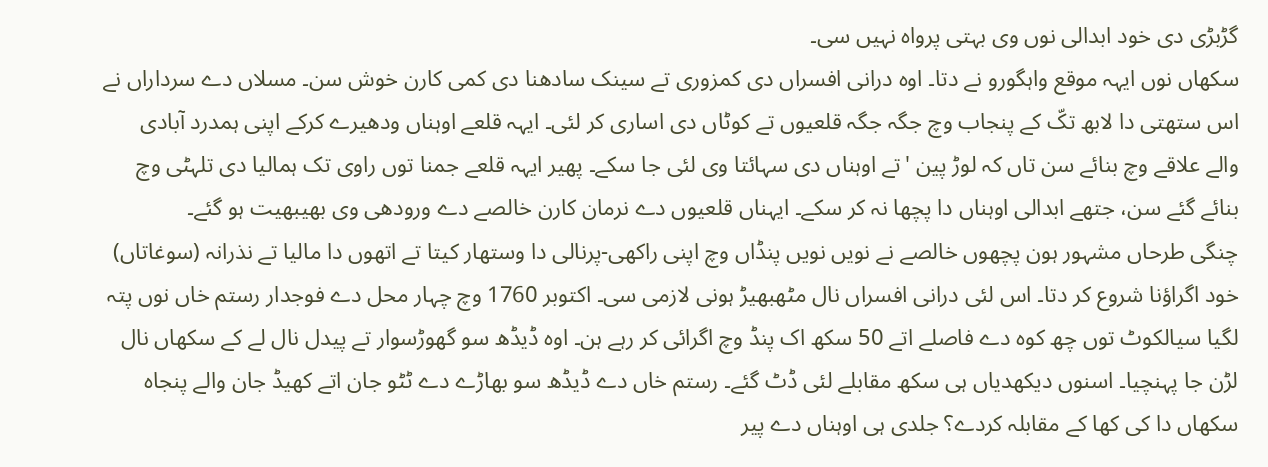گڑبڑی دی خود ابدالی نوں وی بہتی پرواہ نہیں سی۔
سکھاں نوں ایہہ موقع واہگورو نے دتا۔ اوہ درانی افسراں دی کمزوری تے سینک سادھنا دی کمی کارن خوش سن۔ مسلاں دے سرداراں نے اس ستھتی دا لابھ تکّ کے پنجاب وچ جگہ جگہ قلعیوں تے کوٹاں دی اساری کر لئی۔ ایہہ قلعے اوہناں ودھیرے کرکے اپنی ہمدرد آبادی والے علاقے وچ بنائے سن تاں کہ لوڑ پین 'تے اوہناں دی سہائتا وی لئی جا سکے۔ پھیر ایہہ قلعے جمنا توں راوی تک ہمالیا دی تلہٹی وچ بنائے گئے سن، جتھے ابدالی اوہناں دا پچھا نہ کر سکے۔ ایہناں قلعیوں دے نرمان کارن خالصے دے ورودھی وی بھیبھیت ہو گئے۔
چنگی طرحاں مشہور ہون پچھوں خالصے نے نویں نویں پنڈاں وچ اپنی راکھی-پرنالی دا وستھار کیتا تے اتھوں دا مالیا تے نذرانہ (سوغاتاں) خود اگراؤنا شروع کر دتا۔ اس لئی درانی افسراں نال مٹھبھیڑ ہونی لازمی سی۔ اکتوبر 1760 وچ چہار محل دے فوجدار رستم خاں نوں پتہ لگیا سیالکوٹ توں چھ کوہ دے فاصلے اتے 50 سکھ اک پنڈ وچ اگرائی کر رہے ہن۔ اوہ ڈیڈھ سو گھوڑسوار تے پیدل نال لے کے سکھاں نال لڑن جا پہنچیا۔ اسنوں دیکھدیاں ہی سکھ مقابلے لئی ڈٹ گئے۔ رستم خاں دے ڈیڈھ سو بھاڑے دے ٹٹو جان اتے کھیڈ جان والے پنجاہ سکھاں دا کی کھا کے مقابلہ کردے؟ جلدی ہی اوہناں دے پیر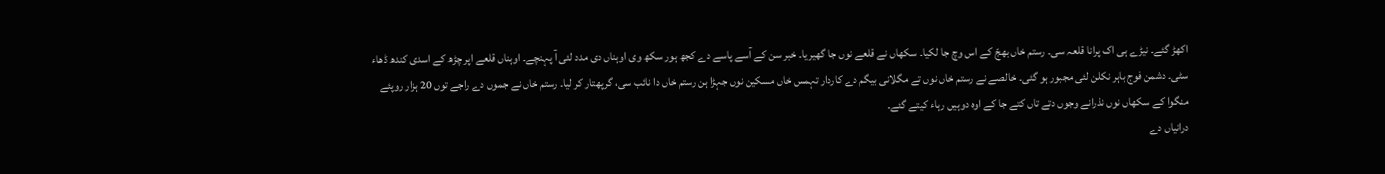اکھڑ گئے۔ نیڑے ہی اک پرانا قلعہ سی۔ رستم خاں بھجّ کے اس وچ جا لکیا۔ سکھاں نے قلعے نوں جا گھیریا۔ خبر سن کے آسے پاسے دے کجھ ہور سکھ وی اوہناں دی مدد لئی آ پہنچے۔ اوہناں قلعے اپر چڑھ کے اسدی کندھ ڈھاء سٹی۔ دشمن فوج باہر نکلن لئی مجبور ہو گئی۔ خالصے نے رستم خاں نوں تے مگلانی بیگم دے کاردار تہمس خاں مسکین نوں جہڑا ہن رستم خاں دا نائب سی، گرپھتار کر لیا۔ رستم خاں نے جموں دے راجے توں 20 ہزار روپئے منگوا کے سکھاں نوں نذرانے وجوں دتے تاں کتے جا کے اوہ دوہیں رہاء کیتے گئے۔
درانیاں دے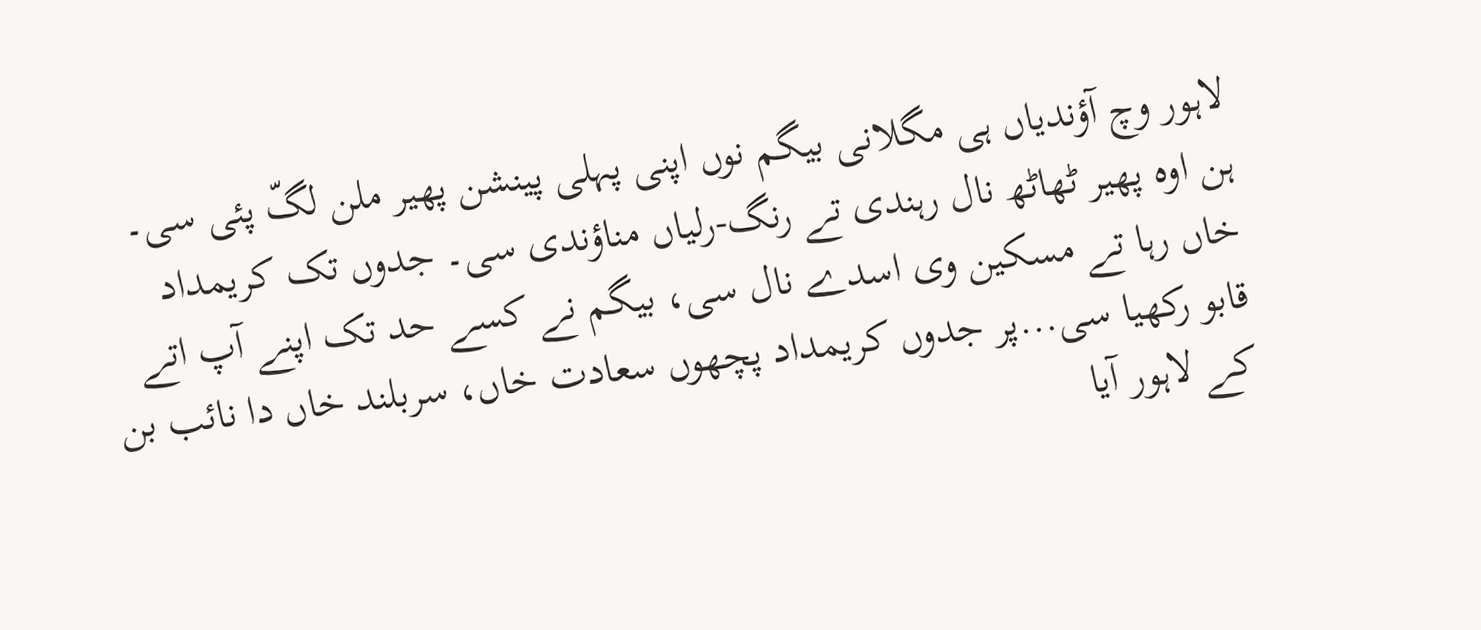لاہور وچ آؤندیاں ہی مگلانی بیگم نوں اپنی پہلی پینشن پھیر ملن لگّ پئی سی۔ ہن اوہ پھیر ٹھاٹھ نال رہندی تے رنگ-رلیاں مناؤندی سی۔ جدوں تک کریمداد خاں رہا تے مسکین وی اسدے نال سی، بیگم نے کسے حد تک اپنے آپ اتے قابو رکھیا سی...پر جدوں کریمداد پچھوں سعادت خاں، سربلند خاں دا نائب بن کے لاہور آیا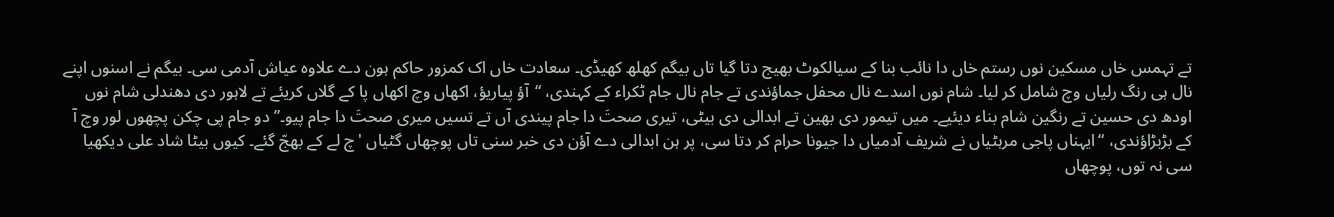تے تہمس خاں مسکین نوں رستم خاں دا نائب بنا کے سیالکوٹ بھیج دتا گیا تاں بیگم کھلھ کھیڈی۔ سعادت خاں اک کمزور حاکم ہون دے علاوہ عیاش آدمی سی۔ بیگم نے اسنوں اپنے نال ہی رنگ رلیاں وچ شامل کر لیا۔ شام نوں اسدے نال محفل جماؤندی تے جام نال جام ٹکراء کے کہندی، “آؤ پیاریؤ، اکھاں وچ اکھاں پا کے گلاں کریئے تے لاہور دی دھندلی شام نوں اودھ دی حسین تے رنگین شام بناء دیئیے۔ میں تیمور دی بھین تے ابدالی دی بیٹی، تیری صحتَ دا جام پیندی آں تے تسیں میری صحتَ دا جام پیو۔” دو جام پی چکن پچھوں لور وچ آ کے بڑبڑاؤندی، “ایہناں پاجی مرہٹیاں نے شریف آدمیاں دا جیونا حرام کر دتا سی، پر ہن ابدالی دے آؤن دی خبر سنی تاں پوچھاں گٹیاں 'چ لے کے بھجّ گئے۔ کیوں بیٹا شاد علی دیکھیا سی نہ توں، پوچھاں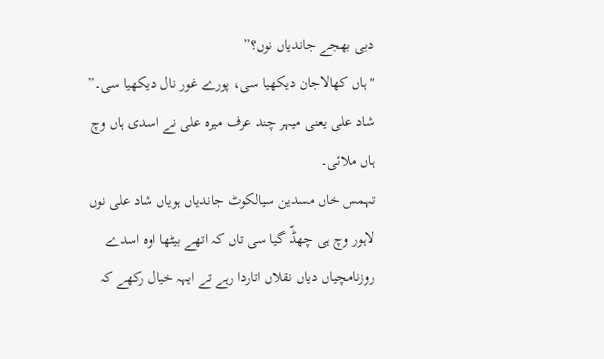دبی بھجے جاندیاں نوں؟”
"ہاں کھالاجان دیکھیا سی، پورے غور نال دیکھیا سی۔” شاد علی یعنی میہر چند عرف میرہ علی نے اسدی ہاں وچ ہاں ملائی۔
تہمس خاں مسدین سیالکوٹ جاندیاں ہویاں شاد علی نوں لاہور وچ ہی چھڈّ گیا سی تاں کہ اتھے بیٹھا اوہ اسدے روزنامچیاں دیاں نقلاں اتاردا رہے تے ایہہ خیال رکھے کہ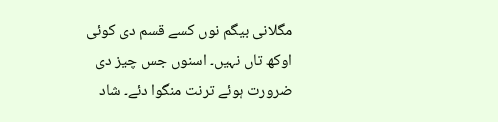مگلانی بیگم نوں کسے قسم دی کوئی اوکھ تاں نہیں۔ اسنوں جس چیز دی ضرورت ہوئے ترنت منگوا دئے۔ شاد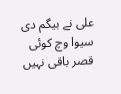علی نے بیگم دی سیوا وچ کوئی قصر باقی نہیں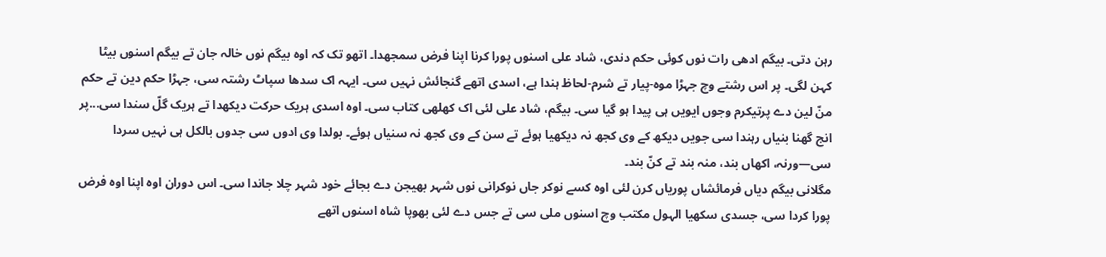رہن دتی۔ بیگم ادھی رات نوں کوئی حکم دندی، شاد علی اسنوں پورا کرنا اپنا فرض سمجھدا۔ اتھو تک کہ اوہ بیگم نوں خالہ جان تے بیگم اسنوں بیٹا کہن لگی۔ پر اس رشتے وچ جہڑا موہ-پیار تے شرم-لحاظ ہندا ہے، اسدی اتھے گنجائش نہیں سی۔ ایہہ اک سدھا سپاٹ رشتہ سی، جہڑا حکم دین تے حکم منّ لین دے پرتیکرم وجوں ایویں ہی پیدا ہو گیا سی۔ بیگم، شاد علی لئی اک کھلھی کتاب سی۔ اوہ اسدی ہریک حرکت دیکھدا تے ہریک گلّ سندا سی...پر انج گھنا بنیاں رہندا سی جویں دیکھ کے وی کجھ نہ دیکھیا ہوئے تے سن کے وی کجھ نہ سنیاں ہوئے۔ بولدا وی ادوں سی جدوں بالکل ہی نہیں سردا سی—ورنہ، اکھاں بند، منہ بند تے کنّ بند۔
مگلانی بیگم دیاں فرمائشاں پوریاں کرن لئی اوہ کسے نوکر جاں نوکرانی نوں شہر بھیجن دے بجائے خود شہر چلا جاندا سی۔ اس دوران اوہ اپنا اوہ فرض پورا کردا سی، جسدی سکھیا الہول مکتب وچ اسنوں ملی سی تے جس دے لئی بھوپا شاہ اسنوں اتھے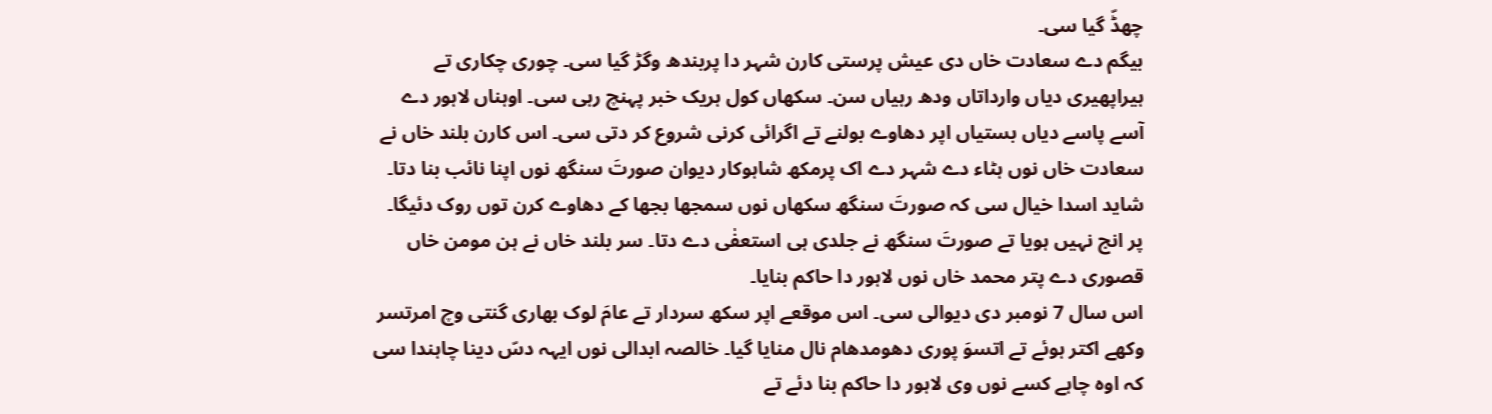چھڈّ گیا سی۔
بیگم دے سعادت خاں دی عیش پرستی کارن شہر دا پربندھ وگڑ گیا سی۔ چوری چکاری تے ہیراپھیری دیاں وارداتاں ودھ رہیاں سن۔ سکھاں کول ہریک خبر پہنچ رہی سی۔ اوہناں لاہور دے آسے پاسے دیاں بستیاں اپر دھاوے بولنے تے اگرائی کرنی شروع کر دتی سی۔ اس کارن بلند خاں نے سعادت خاں نوں ہٹاء دے شہر دے اک پرمکھ شاہوکار دیوان صورتَ سنگھ نوں اپنا نائب بنا دتا۔ شاید اسدا خیال سی کہ صورتَ سنگھ سکھاں نوں سمجھا بجھا کے دھاوے کرن توں روک دئیگا۔ پر انج نہیں ہویا تے صورتَ سنگھ نے جلدی ہی استعفٰی دے دتا۔ سر بلند خاں نے ہن مومن خاں قصوری دے پتر محمد خاں نوں لاہور دا حاکم بنایا۔
اس سال 7 نومبر دی دیوالی سی۔ اس موقعے اپر سکھ سردار تے عامَ لوک بھاری گنتی وچ امرتسر وکھے اکتر ہوئے تے اتسوَ پوری دھومدھام نال منایا گیا۔ خالصہ ابدالی نوں ایہہ دسّ دینا چاہندا سی کہ اوہ چاہے کسے نوں وی لاہور دا حاکم بنا دئے تے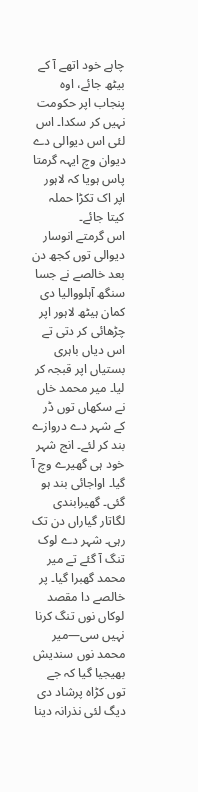چاہے خود اتھے آ کے بیٹھ جائے، اوہ پنجاب اپر حکومت نہیں کر سکدا۔ اس لئی اس دیوالی دے دیوان وچ ایہہ گرمتا پاس ہویا کہ لاہور اپر اک تکڑا حملہ کیتا جائے۔
اس گرمتے انوسار دیوالی توں کجھ دن بعد خالصے نے جسا سنگھ آہلووالیا دی کمان ہیٹھ لاہور اپر چڑھائی کر دتی تے اس دیاں باہری بستیاں اپر قبجہ کر لیا۔ میر محمد خاں نے سکھاں توں ڈر کے شہر دے دروازے بند کر لئے۔ انج شہر خود ہی گھیرے وچ آ گیا۔ اواجائی بند ہو گئی۔ گھیرابندی لگاتار گیاراں دن تک رہی۔ شہر دے لوک تنگ آ گئے تے میر محمد گھبرا گیا۔ پر خالصے دا مقصد لوکاں نوں تنگ کرنا نہیں سی—میر محمد نوں سندیش بھیجیا گیا کہ جے توں کڑاہ پرشاد دی دیگ لئی نذرانہ دینا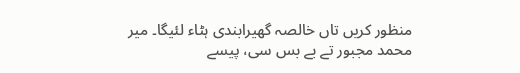منظور کریں تاں خالصہ گھیرابندی ہٹاء لئیگا۔ میر محمد مجبور تے بے بس سی، پیسے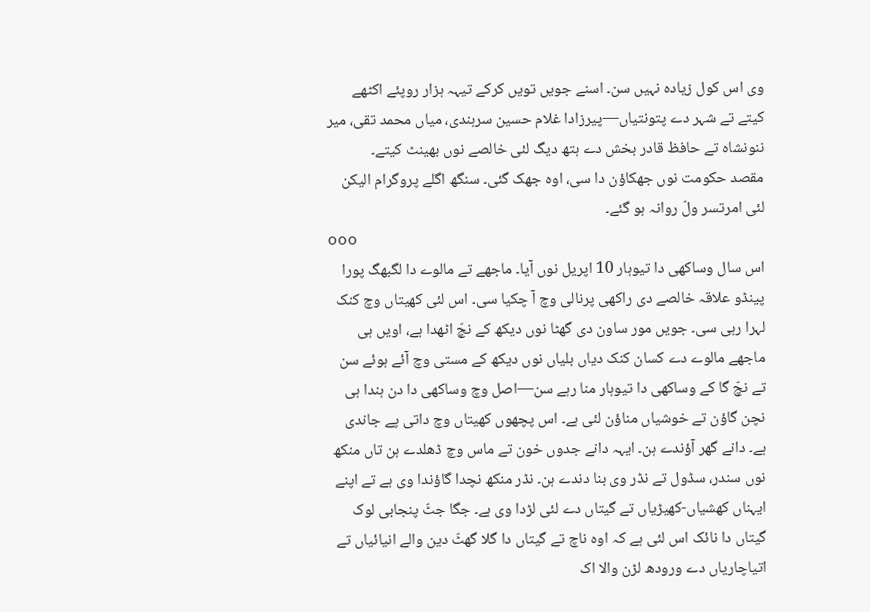وی اس کول زیادہ نہیں سن۔ اسنے جویں تویں کرکے تیہہ ہزار روپئے اکٹھے کیتے تے شہر دے پتونتیاں—پیرزادا غلام حسین سرہندی، میاں محمد تقی، میر ننونشاہ تے حافظ قادر بخش دے ہتھ دیگ لئی خالصے نوں بھینٹ کیتے۔
مقصد حکومت نوں جھکاؤن دا سی، اوہ جھک گئی۔ سنگھ اگلے پروگرام الیکن لئی امرتسر ولّ روانہ ہو گئے۔
ooo
اس سال وساکھی دا تیوہار 10 اپریل نوں آیا۔ ماجھے تے مالوے دا لگبھگ پورا پینڈو علاقہ خالصے دی راکھی پرنالی وچ آ چکیا سی۔ اس لئی کھیتاں وچ کنک لہرا رہی سی۔ جویں مور ساون دی گھٹا نوں دیکھ کے نچّ اٹھدا ہے، اویں ہی ماجھے مالوے دے کسان کنک دیاں بلیاں نوں دیکھ کے مستی وچ آئے ہوئے سن تے نچّ گا کے وساکھی دا تیوہار منا رہے سن—اصل وچ وساکھی دا دن ہندا ہی نچن گاؤن تے خوشیاں مناؤن لئی ہے۔ اس پچھوں کھیتاں وچ داتی پے جاندی ہے۔ دانے گھر آؤندے ہن۔ ایہہ دانے جدوں خون تے ماس وچ ڈھلدے ہن تاں منکھ نوں سندر، سڈول تے نڈر وی بنا دندے ہن۔ نڈر منکھ نچدا گاؤندا وی ہے تے اپنے ایہناں کھشیاں-کھیڑیاں تے گیتاں دے لئی لڑدا وی ہے۔ جگا جٹّ پنجابی لوک گیتاں دا نائک اس لئی ہے کہ اوہ ناچ تے گیتاں دا گلا گھٹّ دین والے انیائیاں تے اتیاچاریاں دے ورودھ لڑن والا اک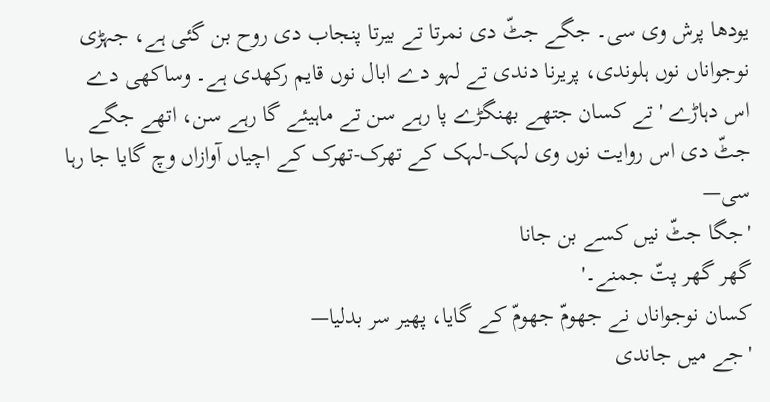یودھا پرش وی سی۔ جگے جٹّ دی نمرتا تے بیرتا پنجاب دی روح بن گئی ہے، جہڑی نوجواناں نوں ہلوندی، پریرنا دندی تے لہو دے ابال نوں قایم رکھدی ہے۔ وساکھی دے اس دہاڑے 'تے کسان جتھے بھنگڑے پا رہے سن تے ماہیئے گا رہے سن، اتھے جگے جٹّ دی اس روایت نوں وی لہک-لہک کے تھرک-تھرک کے اچیاں آوازاں وچ گایا جا رہا سی—
'جگا جٹّ نیں کسے بن جانا
گھر گھر پتّ جمنے۔'
کسان نوجواناں نے جھومّ جھومّ کے گایا، پھیر سر بدلیا—
'جے میں جاندی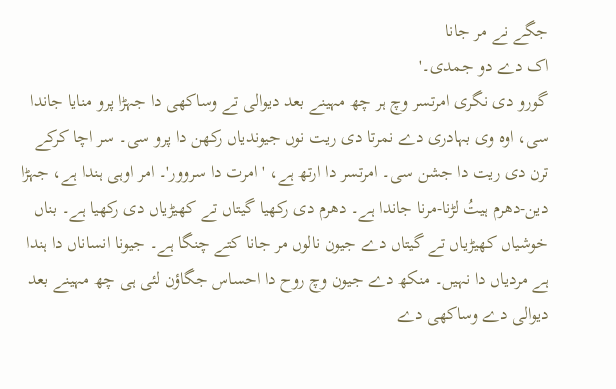جگے نے مر جانا
اک دے دو جمدی۔'
گورو دی نگری امرتسر وچ ہر چھ مہینے بعد دیوالی تے وساکھی دا جہڑا پرو منایا جاندا سی، اوہ وی بہادری دے نمرتا دی ریت نوں جیوندیاں رکھن دا پرو سی۔ سر اچا کرکے ترن دی ریت دا جشن سی۔ امرتسر دا ارتھ ہے، 'امرت دا سروور'۔ امر اوہی ہندا ہے، جہڑا دین-دھرم ہیتُ لڑنا-مرنا جاندا ہے۔ دھرم دی رکھیا گیتاں تے کھیڑیاں دی رکھیا ہے۔ بناں خوشیاں کھیڑیاں تے گیتاں دے جیون نالوں مر جانا کتے چنگا ہے۔ جیونا انساناں دا ہندا ہے مردیاں دا نہیں۔ منکھ دے جیون وچ روح دا احساس جگاؤن لئی ہی چھ مہینے بعد دیوالی دے وساکھی دے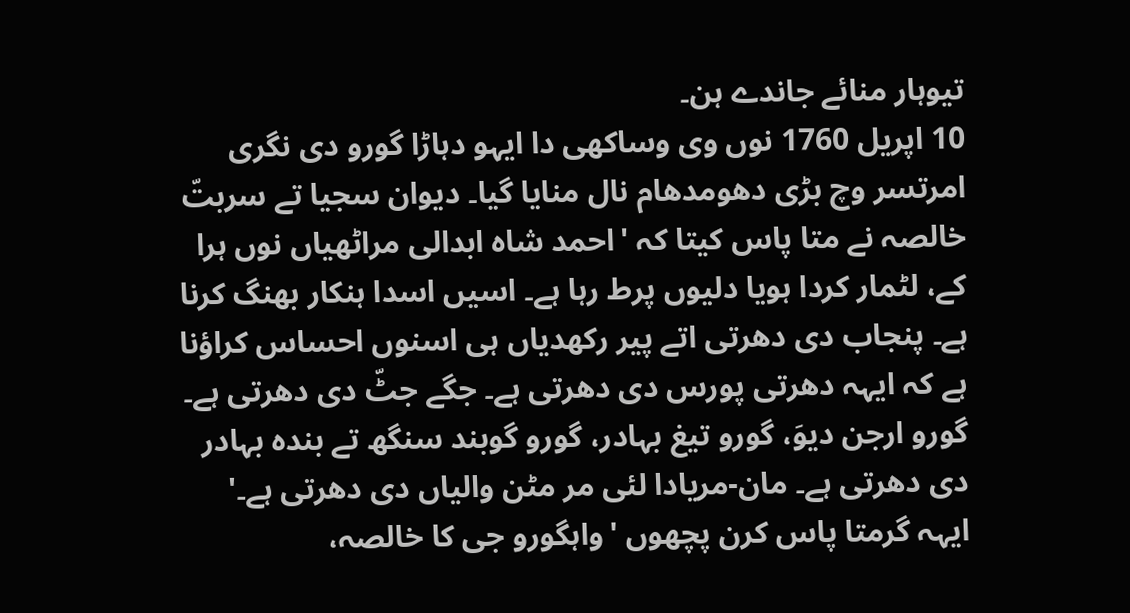تیوہار منائے جاندے ہن۔
10 اپریل 1760 نوں وی وساکھی دا ایہو دہاڑا گورو دی نگری امرتسر وچ بڑی دھومدھام نال منایا گیا۔ دیوان سجیا تے سربتّ خالصہ نے متا پاس کیتا کہ 'احمد شاہ ابدالی مراٹھیاں نوں ہرا کے، لٹمار کردا ہویا دلیوں پرط رہا ہے۔ اسیں اسدا ہنکار بھنگ کرنا ہے۔ پنجاب دی دھرتی اتے پیر رکھدیاں ہی اسنوں احساس کراؤنا ہے کہ ایہہ دھرتی پورس دی دھرتی ہے۔ جگے جٹّ دی دھرتی ہے۔ گورو ارجن دیوَ، گورو تیغ بہادر، گورو گوبند سنگھ تے بندہ بہادر دی دھرتی ہے۔ مان-مریادا لئی مر مٹن والیاں دی دھرتی ہے۔'
ایہہ گرمتا پاس کرن پچھوں 'واہگورو جی کا خالصہ،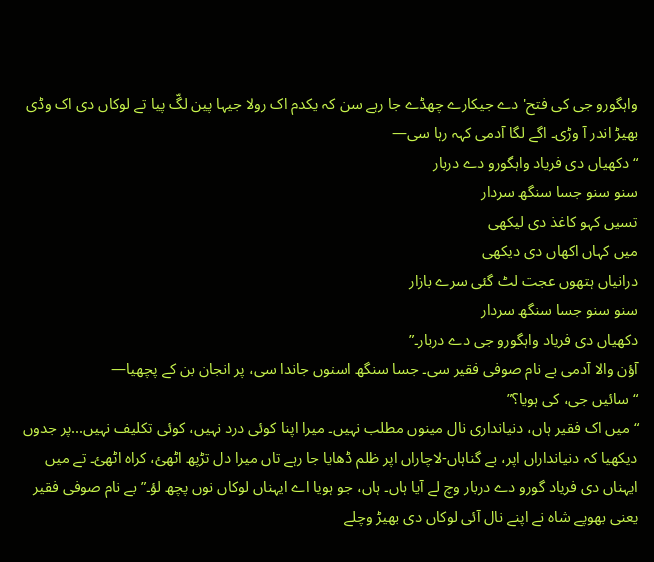واہگورو جی کی فتح' دے جیکارے چھڈے جا رہے سن کہ یکدم اک رولا جیہا پین لگّ پیا تے لوکاں دی اک وڈی بھیڑ اندر آ وڑی۔ اگے لگا آدمی کہہ رہا سی—
“دکھیاں دی فریاد واہگورو دے دربار
سنو سنو جسا سنگھ سردار
تسیں کہو کاغذ دی لیکھی
میں کہاں اکھاں دی دیکھی
درانیاں ہتھوں عجت لٹ گئی سرے بازار
سنو سنو جسا سنگھ سردار
دکھیاں دی فریاد واہگورو جی دے دربار۔”
آؤن والا آدمی بے نام صوفی فقیر سی۔ جسا سنگھ اسنوں جاندا سی، پر انجان بن کے پچھیا—
“سائیں جی، کی ہویا؟”
“میں اک فقیر ہاں، دنیانداری نال مینوں مطلب نہیں۔ میرا اپنا کوئی درد نہیں، کوئی تکلیف نہیں...پر جدوں دیکھیا کہ دنیانداراں اپر، بے گناہاں-لاچاراں اپر ظلم ڈھایا جا رہے تاں میرا دل تڑپھ اٹھئ، کراہ اٹھئ۔ تے میں ایہناں دی فریاد گورو دے دربار وچ لے آیا ہاں۔ ہاں، جو ہویا اے ایہناں لوکاں نوں پچھ لؤ۔” بے نام صوفی فقیر یعنی بھوپے شاہ نے اپنے نال آئی لوکاں دی بھیڑ وچلے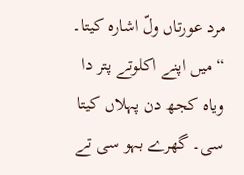مرد عورتاں ولّ اشارہ کیتا۔
“میں اپنے اکلوتے پتر دا ویاہ کجھ دن پہلاں کیتا سی۔ گھرے بہو سی تے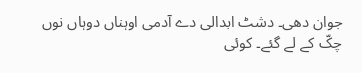جوان دھی۔ دشٹ ابدالی دے آدمی اوہناں دوہاں نوں چکّ کے لے گئے۔ کوئی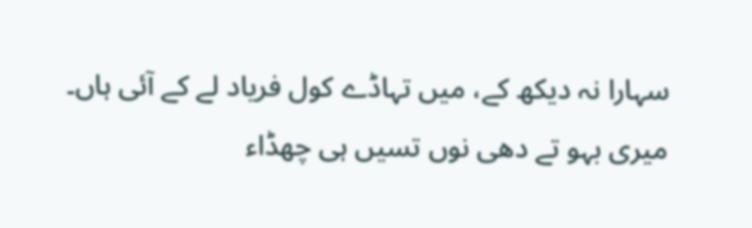سہارا نہ دیکھ کے، میں تہاڈے کول فریاد لے کے آئی ہاں۔ میری بہو تے دھی نوں تسیں ہی چھڈاء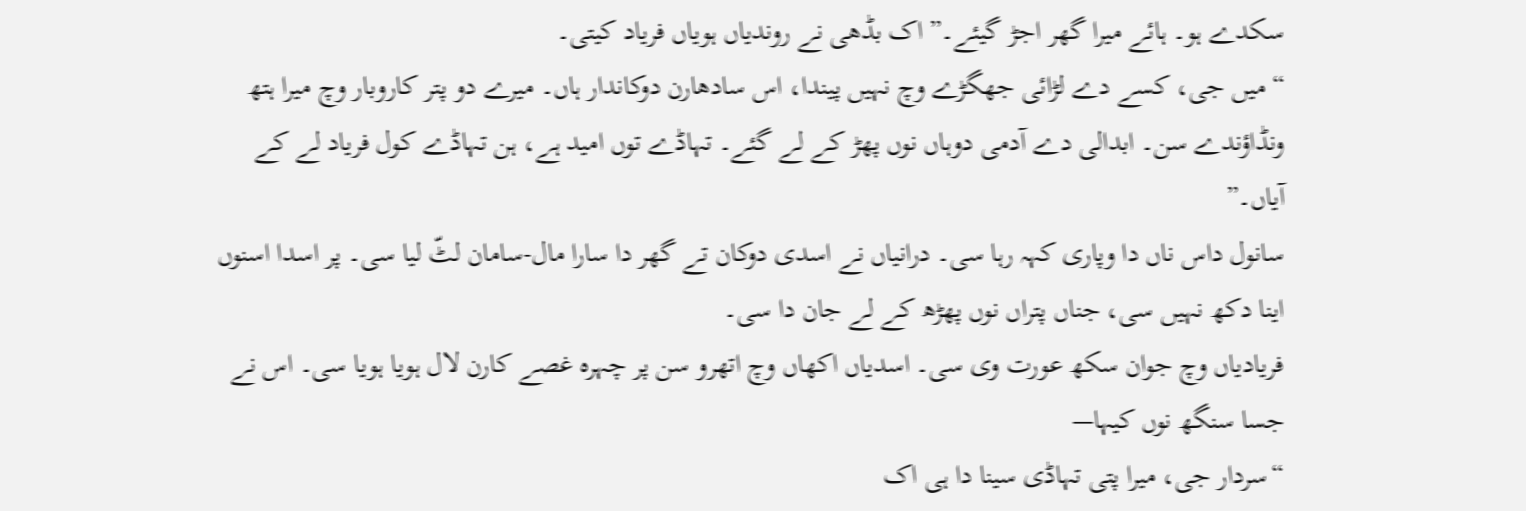سکدے ہو۔ ہائے میرا گھر اجڑ گیئے۔” اک بڈھی نے روندیاں ہویاں فریاد کیتی۔
“میں جی، کسے دے لڑائی جھگڑے وچ نہیں پیندا، اس سادھارن دوکاندار ہاں۔ میرے دو پتر کاروبار وچ میرا ہتھ ونڈاؤندے سن۔ ابدالی دے آدمی دوہاں نوں پھڑ کے لے گئے۔ تہاڈے توں امید ہے، ہن تہاڈے کول فریاد لے کے آیاں۔”
سانول داس ناں دا وپاری کہہ رہا سی۔ درانیاں نے اسدی دوکان تے گھر دا سارا مال-سامان لٹّ لیا سی۔ پر اسدا اسنوں اینا دکھ نہیں سی، جناں پتراں نوں پھڑھ کے لے جان دا سی۔
فریادیاں وچ جوان سکھ عورت وی سی۔ اسدیاں اکھاں وچ اتھرو سن پر چہرہ غصے کارن لال ہویا ہویا سی۔ اس نے جسا سنگھ نوں کیہا—
“سردار جی، میرا پتی تہاڈی سینا دا ہی اک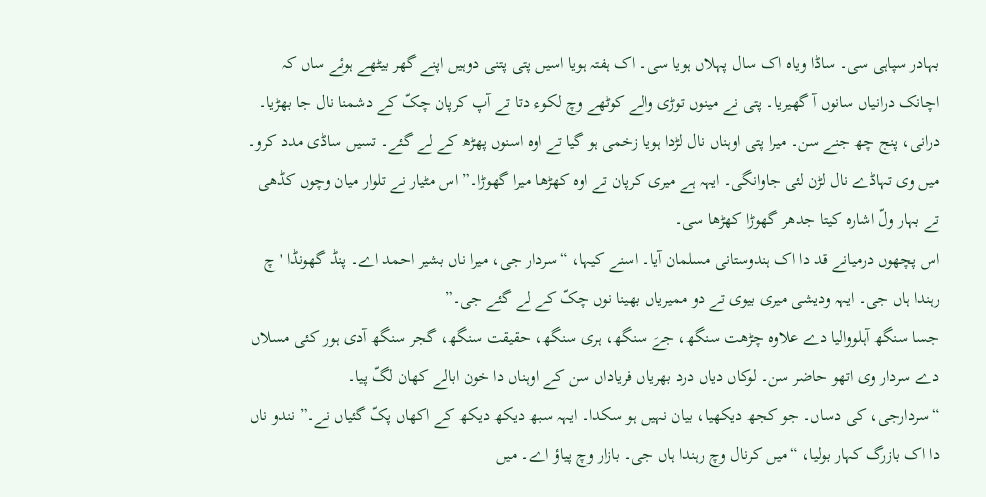بہادر سپاہی سی۔ ساڈا ویاہ اک سال پہلاں ہویا سی۔ اک ہفتہ ہویا اسیں پتی پتنی دوہیں اپنے گھر بیٹھے ہوئے ساں کہ اچانک درانیاں سانوں آ گھیریا۔ پتی نے مینوں توڑی والے کوٹھے وچ لکوء دتا تے آپ کرپان چکّ کے دشمنا نال جا بھڑیا۔ درانی، پنج چھ جنے سن۔ میرا پتی اوہناں نال لڑدا ہویا زخمی ہو گیا تے اوہ اسنوں پھڑھ کے لے گئے۔ تسیں ساڈی مدد کرو۔ میں وی تہاڈے نال لڑن لئی جاوانگی۔ ایہہ ہے میری کرپان تے اوہ کھڑھا میرا گھوڑا۔” اس مٹیار نے تلوار میان وچوں کڈھی تے بہار ولّ اشارہ کیتا جدھر گھوڑا کھڑھا سی۔
اس پچھوں درمیانے قد دا اک ہندوستانی مسلمان آیا۔ اسنے کیہا، “سردار جی، میرا ناں بشیر احمد اے۔ پنڈ گھونڈا 'چ رہندا ہاں جی۔ ایہہ ودیشی میری بیوی تے دو ممیریاں بھینا نوں چکّ کے لے گئے جی۔”
جسا سنگھ آہلووالیا دے علاوہ چڑھت سنگھ، جےَ سنگھ، ہری سنگھ، حقیقت سنگھ، گجر سنگھ آدی ہور کئی مسلاں دے سردار وی اتھو حاضر سن۔ لوکاں دیاں درد بھریاں فریاداں سن کے اوہناں دا خون ابالے کھان لگّ پیا۔
“سردارجی، کی دساں۔ جو کجھ دیکھیا، بیان نہیں ہو سکدا۔ ایہہ سبھ دیکھ دیکھ کے اکھاں پکّ گئیاں نے۔” نندو ناں دا اک بازرگ کہار بولیا، “میں کرنال وچ رہندا ہاں جی۔ بازار وچ پیاؤ اے۔ میں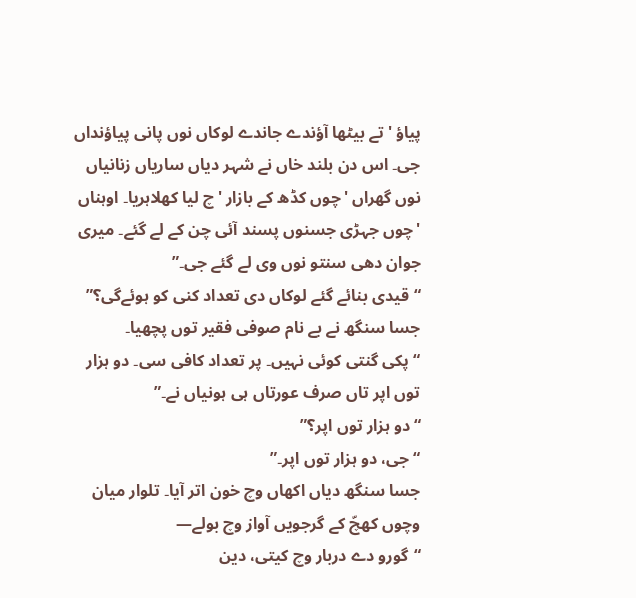پیاؤ 'تے بیٹھا آؤندے جاندے لوکاں نوں پانی پیاؤنداں جی۔ اس دن بلند خاں نے شہر دیاں ساریاں زنانیاں نوں گھراں 'چوں کڈھ کے بازار 'چ لیا کھلاہریا۔ اوہناں 'چوں جہڑی جسنوں پسند آئی چن کے لے گئے۔ میری جوان دھی سنتو نوں وی لے گئے جی۔”
“قیدی بنائے گئے لوکاں دی تعداد کنی کو ہوئےگی؟” جسا سنگھ نے بے نام صوفی فقیر توں پچھیا۔
“پکی گنتی کوئی نہیں۔ پر تعداد کافی سی۔ دو ہزار توں اپر تاں صرف عورتاں ہی ہونیاں نے۔”
“دو ہزار توں اپر؟”
“جی، دو ہزار توں اپر۔”
جسا سنگھ دیاں اکھاں وچ خون اتر آیا۔ تلوار میان وچوں کھچّ کے گرجویں آواز وچ بولے—
“گورو دے دربار وچ کیتی، دین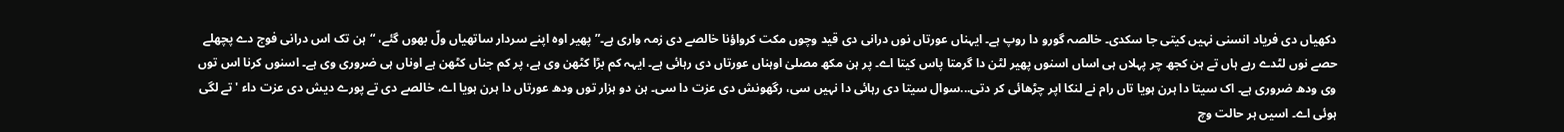دکھیاں دی فریاد انسنی نہیں کیتی جا سکدی۔ خالصہ گورو دا روپ ہے۔ ایہناں عورتاں نوں درانی دی قید وچوں مکت کرواؤنا خالصے دی زمہ واری ہے۔” پھیر اوہ اپنے سردار ساتھیاں ولّ بھوں گئے، “ہن تک اس درانی فوج دے پچھلے حصے نوں لٹدے رہے ہاں تے ہن کجھ چر پہلاں ہی اساں اسنوں پھیر لٹن دا گرمتا پاس کیتا اے۔ پر ہن مکھ مصلیٰ اوہناں عورتاں دی رہائی ہے۔ ایہہ کم بڑا کٹھن وی ہے، پر کم جناں کٹھن ہے اوناں ہی ضروری وی ہے۔ اسنوں کرنا اس توں وی ودھ ضروری ہے۔ اک سیتا دا ہرن ہویا تاں رام نے لنکا اپر چڑھائی کر دتی...سوال سیتا دی رہائی دا نہیں سی، رگھونش دی عزت دا سی۔ ہن دو ہزار توں ودھ عورتاں دا ہرن ہویا اے، خالصے دی تے پورے دیش دی عزت داء 'تے لگی ہوئی اے۔ اسیں ہر حالت وچ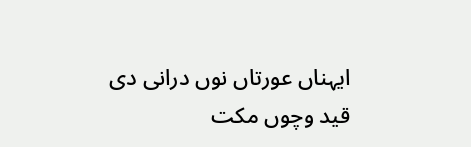ایہناں عورتاں نوں درانی دی قید وچوں مکت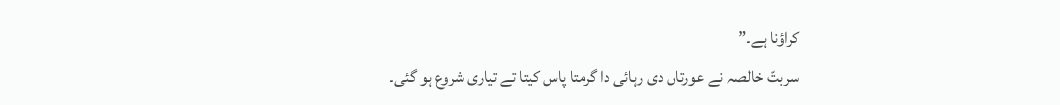کراؤنا ہے۔”
سربتّ خالصہ نے عورتاں دی رہائی دا گرمتا پاس کیتا تے تیاری شروع ہو گئی۔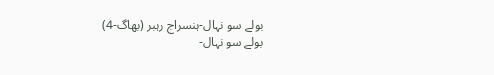بولے سو نہال-ہنسراج رہبر (بھاگ-4)
بولے سو نہال-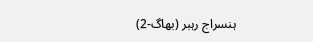ہنسراج رہبر (بھاگ-2)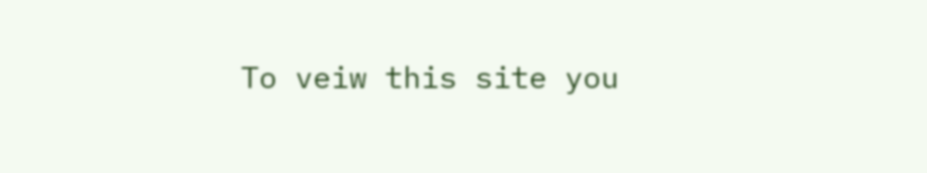To veiw this site you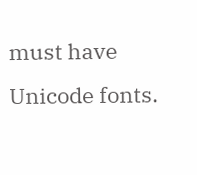must have Unicode fonts.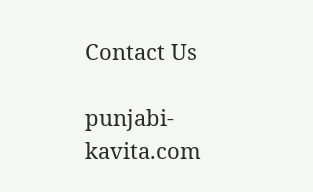Contact Us

punjabi-kavita.com